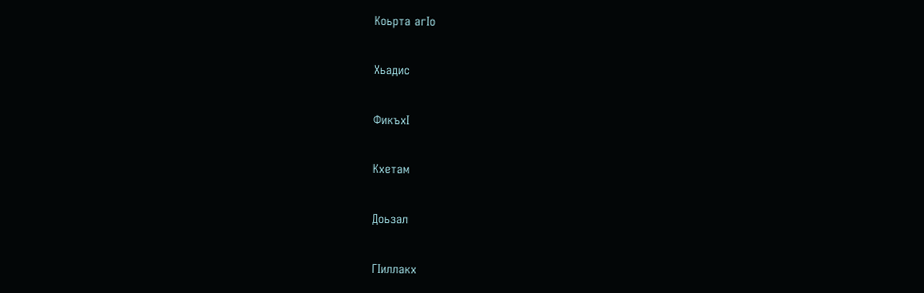Коьрта агIо

Хьадис

ФикъхI

Кхетам

Доьзал

ГIиллакх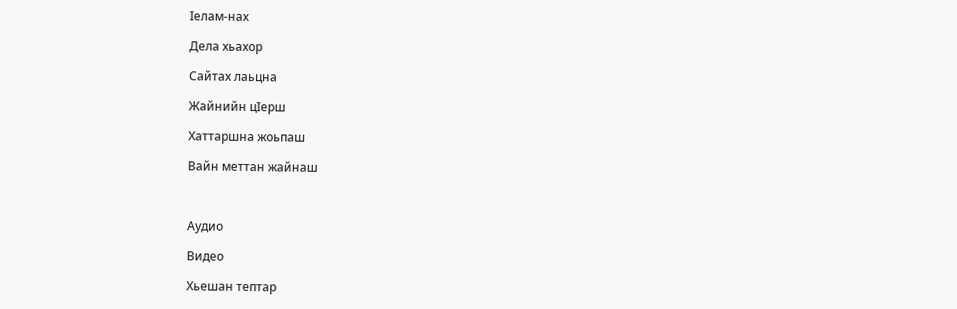Iелам-нах

Дела хьахор

Сайтах лаьцна

Жайнийн цIерш

Хаттаршна жоьпаш

Вайн меттан жайнаш



Аудио

Видео

Хьешан тептар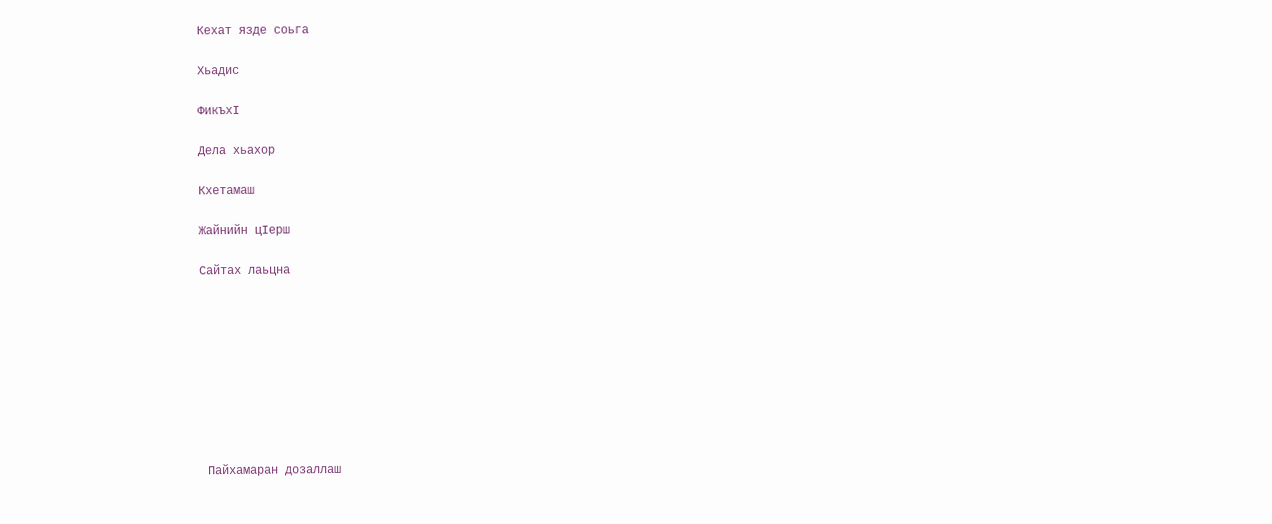Кехат язде соьга

Хьадис

ФикъхI

Дела хьахор

Кхетамаш

Жайнийн цIерш

Сайтах лаьцна









 Пайхамаран дозаллаш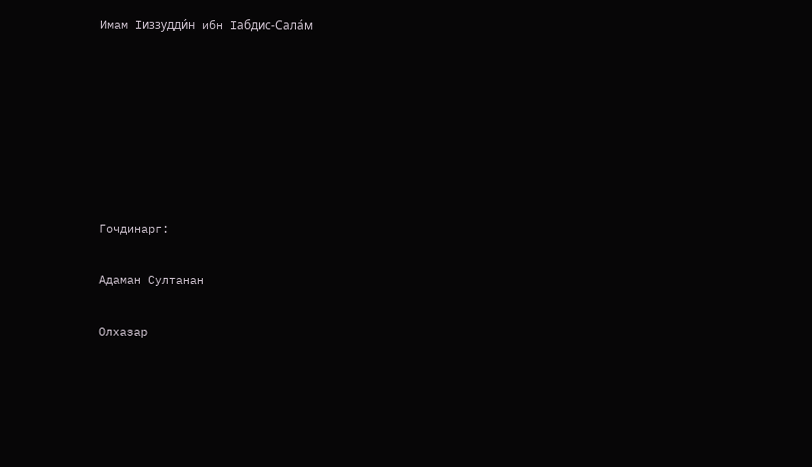Имам Iиззудди́н ибн Iабдис-Сала́м







Гочдинарг:

Адаман Султанан

Олхазар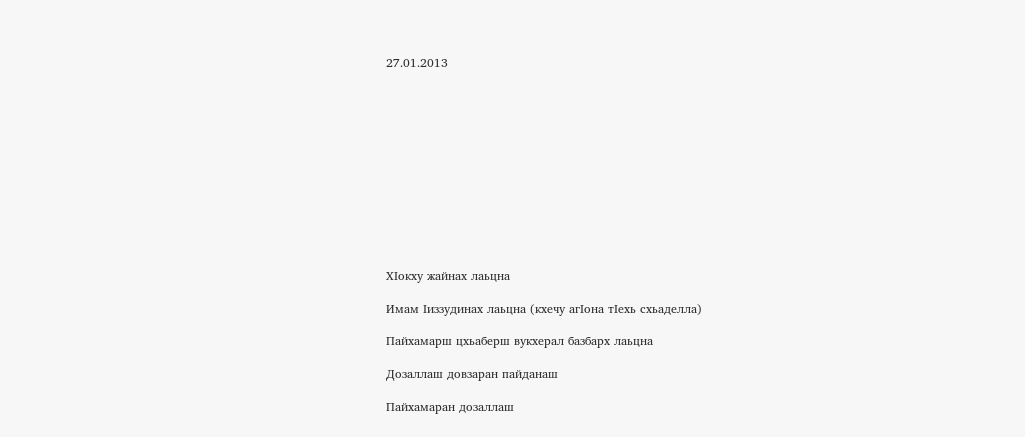27.01.2013












ХIокху жайнах лаьцна

Имам Iиззудинах лаьцна (кхечу агIона тIехь схьаделла)

Пайхамарш цхьаберш вукхерал базбарх лаьцна

Дозаллаш довзаран пайданаш

Пайхамаран дозаллаш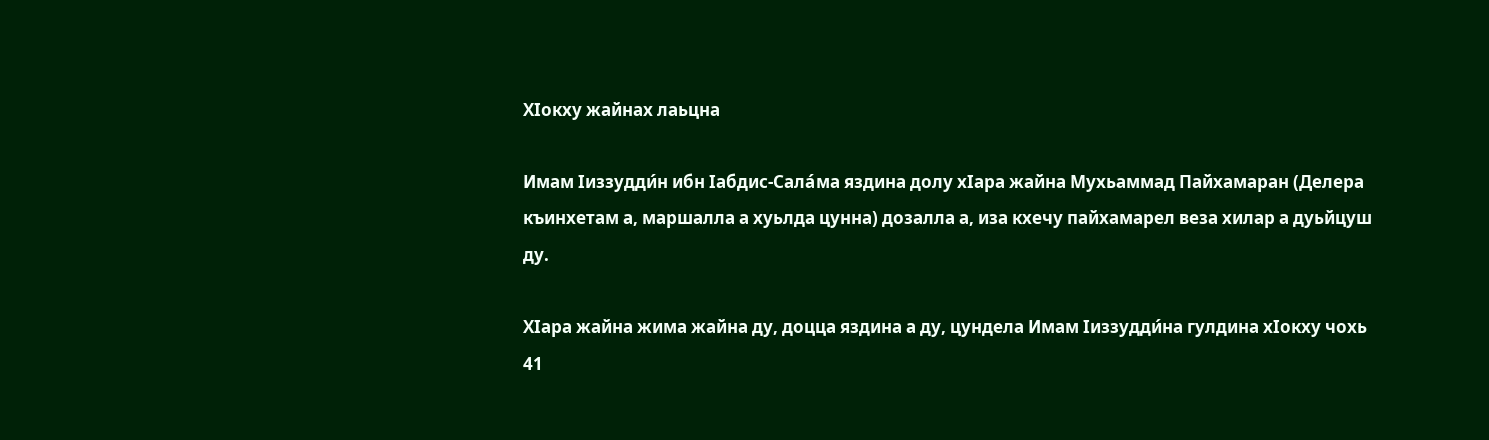ХIокху жайнах лаьцна

Имам Iиззудди́н ибн Iабдис-Сала́ма яздина долу хIара жайна Мухьаммад Пайхамаран (Делера къинхетам а, маршалла а хуьлда цунна) дозалла а, иза кхечу пайхамарел веза хилар а дуьйцуш ду.

ХIара жайна жима жайна ду, доцца яздина а ду, цундела Имам Iиззудди́на гулдина хIокху чохь 41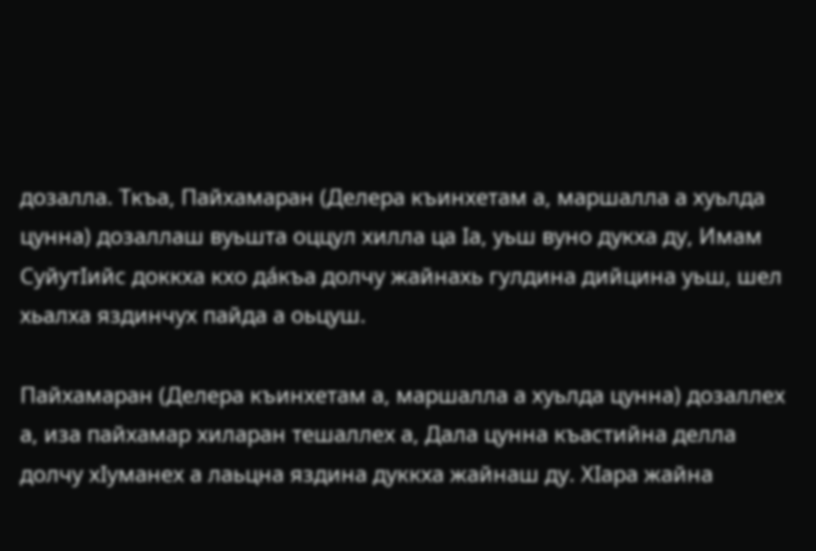дозалла. Ткъа, Пайхамаран (Делера къинхетам а, маршалла а хуьлда цунна) дозаллаш вуьшта оццул хилла ца Iа, уьш вуно дукха ду, Имам СуйутIийс доккха кхо да́къа долчу жайнахь гулдина дийцина уьш, шел хьалха яздинчух пайда а оьцуш.

Пайхамаран (Делера къинхетам а, маршалла а хуьлда цунна) дозаллех а, иза пайхамар хиларан тешаллех а, Дала цунна къастийна делла долчу хIуманех а лаьцна яздина дуккха жайнаш ду. ХIара жайна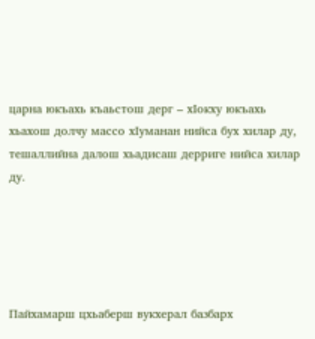царна юкъахь къаьстош дерг – хIокху юкъахь хьахош долчу массо хIуманан нийса бух хилар ду, тешаллийна далош хьадисаш дерриге нийса хилар ду.





Пайхамарш цхьаберш вукхерал базбарх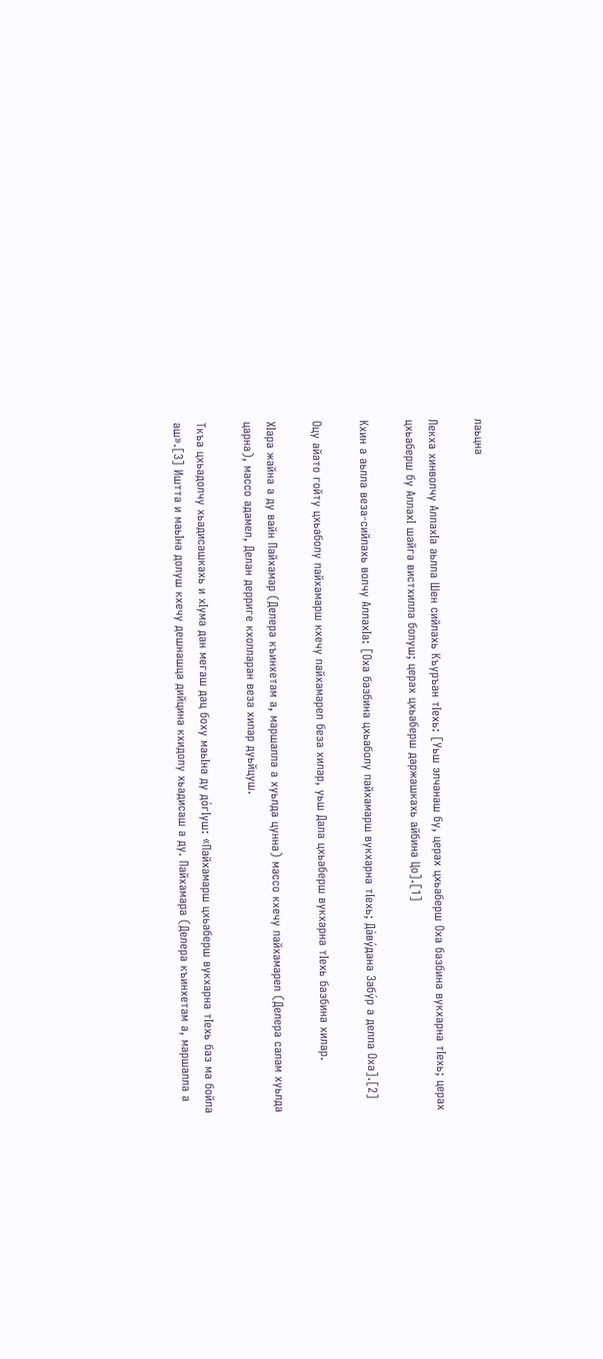лаьцна

Лекха хинволчу АллахIа аьлла Шен сийлахь Къуръан тIехь: [Уьш элчанаш бу, церах цхьаберш Оха базбина вукхарна тIехь; церах цхьаберш бу АллахI шайга вистхилла болуш; церах цхьаберш даржашкахь айбина Цо].[1]

Кхин а аьлла веза-сийлахь волчу АллахIа: [Оха базбина цхьаболу пайхамарш вукхарна тIехь; Да́ву́дана Забу́р а делла Оха].[2]

Оцу айато гойту цхьаболу пайхамарш кхечу пайхамарел беза хилар, уьш Дала цхьаберш вукхарна тIехь базбина хилар.

ХIара жайна а ду вайн Пайхамар (Делера къинхетам а, маршалла а хуьлда цунна) массо кхечу пайхамарел (Делера салам хуьлда царна), массо адамел, Делан дерриге кхолларан веза хилар дуьйцуш.

Ткъа цхьадолчу хьадисашкахь и хIума дан мегаш дац боху маьIна ду до́гIуш: «Пайхамарш цхьаберш вукхарна тIехь баз ма бойла аш».[3] Иштта и маьIна долуш кхечу дешнашца дийцина кхидолу хьадисаш а ду. Пайхамара (Делера къинхетам а, маршалла а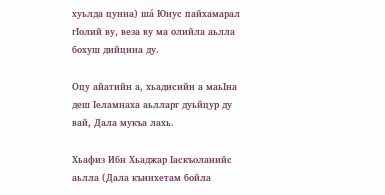хуьлда цунна) ша́ Юнус пайхамарал гIолий ву, веза ву ма олийла аьлла бохуш дийцина ду.

Оцу айатийн а, хьадисийн а маьIна деш Iеламнаха аьлларг дуьйцур ду вай, Дала мукъа лахь.

Хьафиз Ибн Хьаджар Iаскъоланийс аьлла (Дала къинхетам бойла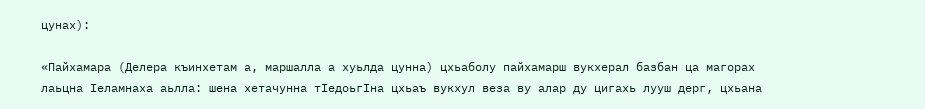цунах):

«Пайхамара (Делера къинхетам а, маршалла а хуьлда цунна) цхьаболу пайхамарш вукхерал базбан ца магорах лаьцна Iеламнаха аьлла: шена хетачунна тIедоьгIна цхьаъ вукхул веза ву алар ду цигахь лууш дерг, цхьана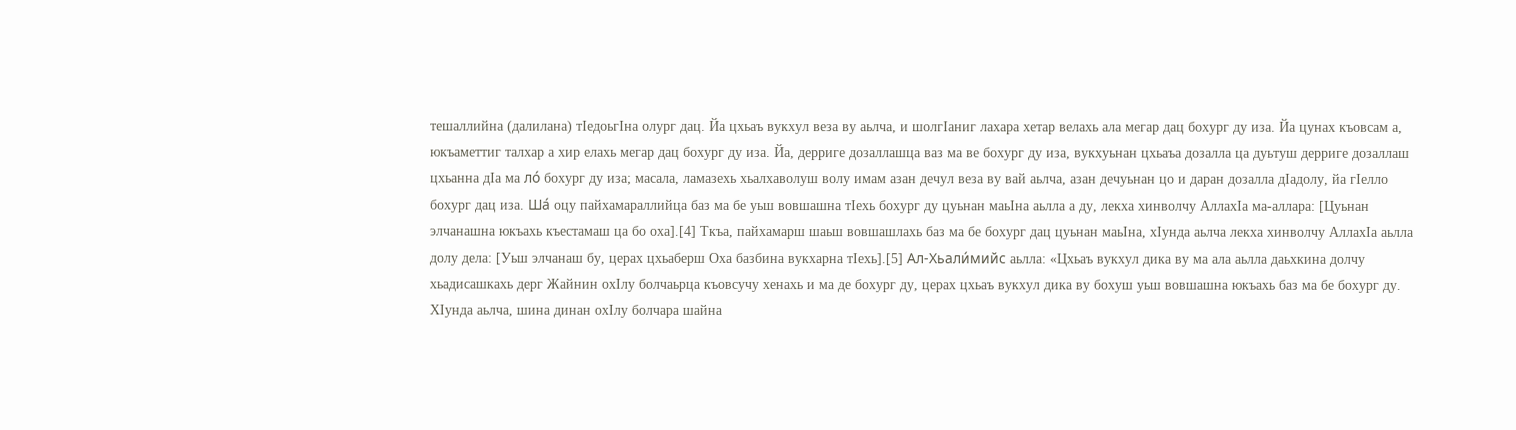тешаллийна (далилана) тIедоьгIна олург дац. Йа цхьаъ вукхул веза ву аьлча, и шолгIаниг лахара хетар велахь ала мегар дац бохург ду иза. Йа цунах къовсам а, юкъаметтиг талхар а хир елахь мегар дац бохург ду иза. Йа, дерриге дозаллашца ваз ма ве бохург ду иза, вукхуьнан цхьаъа дозалла ца дуьтуш дерриге дозаллаш цхьанна дIа ма ло́ бохург ду иза; масала, ламазехь хьалхаволуш волу имам азан дечул веза ву вай аьлча, азан дечуьнан цо и даран дозалла дIадолу, йа гIелло бохург дац иза. Ша́ оцу пайхамараллийца баз ма бе уьш вовшашна тIехь бохург ду цуьнан маьIна аьлла а ду, лекха хинволчу АллахIа ма-аллара: [Цуьнан элчанашна юкъахь къестамаш ца бо оха].[4] Ткъа, пайхамарш шаьш вовшашлахь баз ма бе бохург дац цуьнан маьIна, хIунда аьлча лекха хинволчу АллахIа аьлла долу дела: [Уьш элчанаш бу, церах цхьаберш Оха базбина вукхарна тIехь].[5] Ал-Хьали́мийс аьлла: «Цхьаъ вукхул дика ву ма ала аьлла даьхкина долчу хьадисашкахь дерг Жайнин охIлу болчаьрца къовсучу хенахь и ма де бохург ду, церах цхьаъ вукхул дика ву бохуш уьш вовшашна юкъахь баз ма бе бохург ду. ХIунда аьлча, шина динан охIлу болчара шайна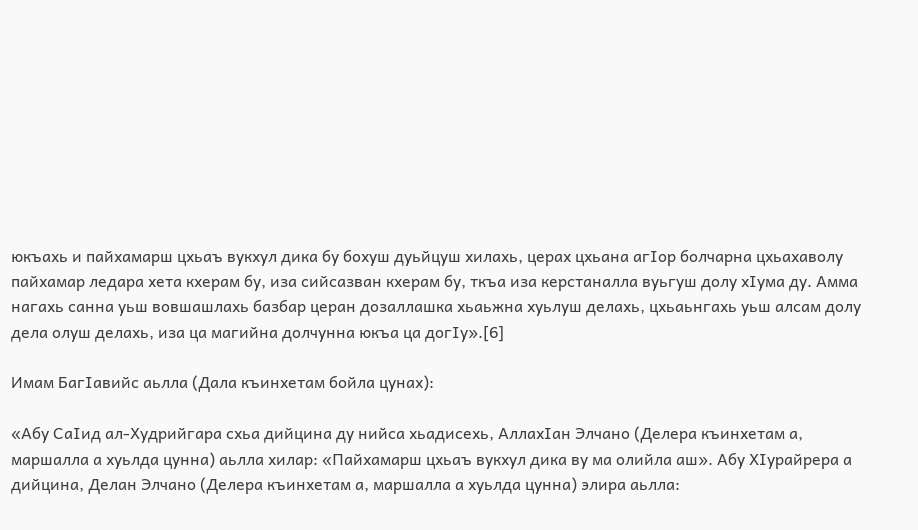юкъахь и пайхамарш цхьаъ вукхул дика бу бохуш дуьйцуш хилахь, церах цхьана агIор болчарна цхьахаволу пайхамар ледара хета кхерам бу, иза сийсазван кхерам бу, ткъа иза керстаналла вуьгуш долу хIума ду. Амма нагахь санна уьш вовшашлахь базбар церан дозаллашка хьаьжна хуьлуш делахь, цхьаьнгахь уьш алсам долу дела олуш делахь, иза ца магийна долчунна юкъа ца догIу».[6]

Имам БагIавийс аьлла (Дала къинхетам бойла цунах):

«Абу СаIид ал-Худрийгара схьа дийцина ду нийса хьадисехь, АллахIан Элчано (Делера къинхетам а, маршалла а хуьлда цунна) аьлла хилар: «Пайхамарш цхьаъ вукхул дика ву ма олийла аш». Абу ХIурайрера а дийцина, Делан Элчано (Делера къинхетам а, маршалла а хуьлда цунна) элира аьлла: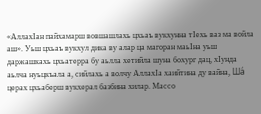«АллахIан пайхамарш вовшашлахь цхьаъ вукхунна тIехь ваз ма войла аш». Уьш цхьаъ вукхул дика ву алар ца магоран маьIна уьш даржашкахь цхьатерра бу аьлла хетийла шуна бохург дац, хIунда аьлча нуьцкъала а, сийлахь а волчу АллахIа хаийтина ду вайна, Ша́ церах цхьаберш вукхерал базбина хилар. Массо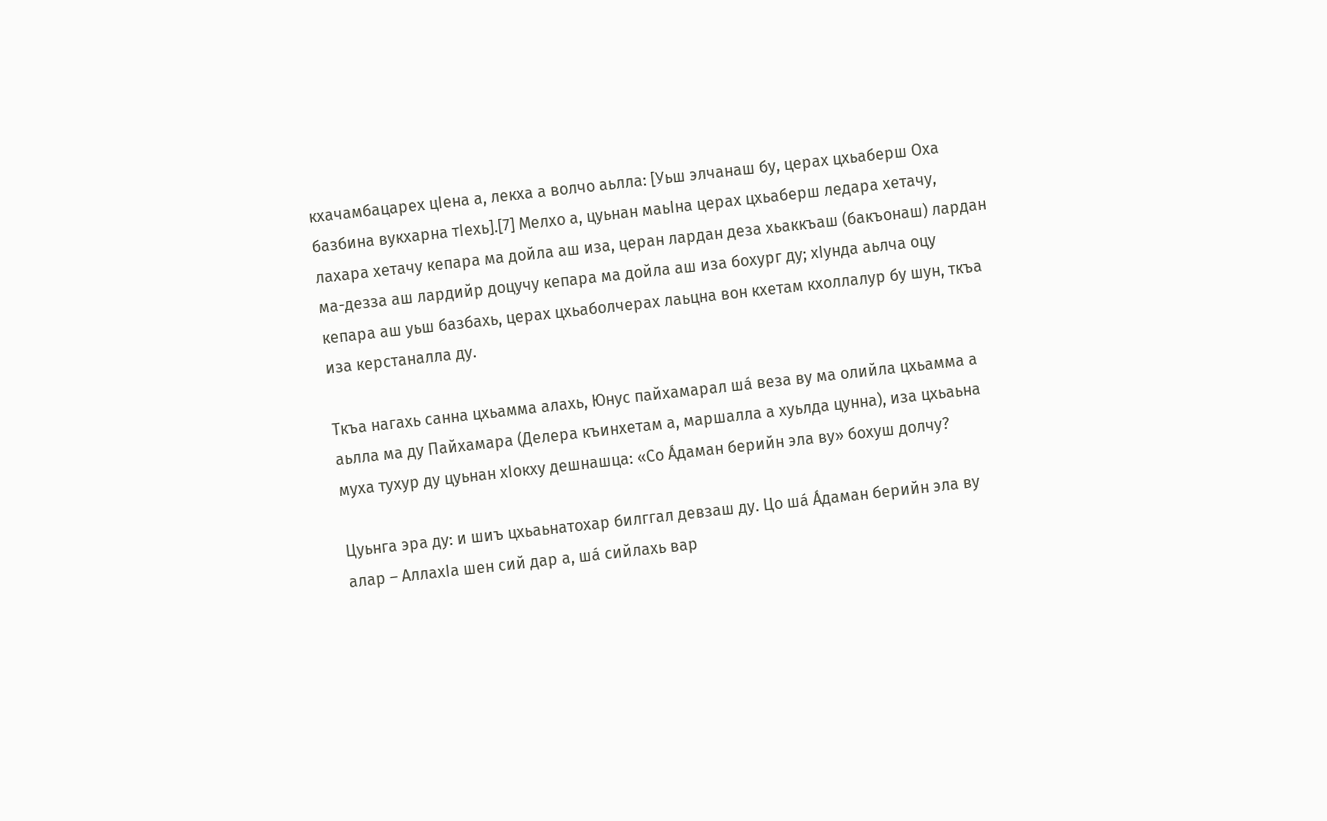кхачамбацарех цIена а, лекха а волчо аьлла: [Уьш элчанаш бу, церах цхьаберш Оха базбина вукхарна тIехь].[7] Мелхо а, цуьнан маьIна церах цхьаберш ледара хетачу, лахара хетачу кепара ма дойла аш иза, церан лардан деза хьаккъаш (бакъонаш) лардан ма-дезза аш лардийр доцучу кепара ма дойла аш иза бохург ду; хIунда аьлча оцу кепара аш уьш базбахь, церах цхьаболчерах лаьцна вон кхетам кхоллалур бу шун, ткъа иза керстаналла ду.

Ткъа нагахь санна цхьамма алахь, Юнус пайхамарал ша́ веза ву ма олийла цхьамма а аьлла ма ду Пайхамара (Делера къинхетам а, маршалла а хуьлда цунна), иза цхьаьна муха тухур ду цуьнан хIокху дешнашца: «Со А́даман берийн эла ву» бохуш долчу?

Цуьнга эра ду: и шиъ цхьаьнатохар билггал девзаш ду. Цо ша́ А́даман берийн эла ву алар – АллахIа шен сий дар а, ша́ сийлахь вар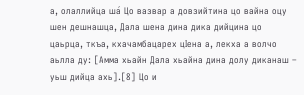а, олаллийца ша́ Цо вазвар а довзийтина цо вайна оцу шен дешнашца, Дала шена дина дика дийцина цо цаьрца, ткъа, кхачамбацарех цIена а, лекха а волчо аьлла ду: [Амма хьайн Дала хьайна дина долу диканаш – уьш дийца ахь].[8] Цо и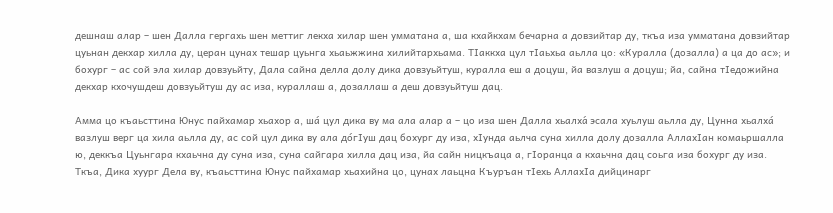дешнаш алар – шен Далла гергахь шен меттиг лекха хилар шен умматана а, ша кхайкхам бечарна а довзийтар ду, ткъа иза умматана довзийтар цуьнан декхар хилла ду, церан цунах тешар цуьнга хьаьжжина хилийтархьама. ТIаккха цул тIаьхьа аьлла цо: «Куралла (дозалла) а ца до ас»; и бохург – ас сой эла хилар довзуьйту, Дала сайна делла долу дика довзуьйтуш, куралла еш а доцуш, йа вазлуш а доцуш; йа, сайна тIедожийна декхар кхочушдеш довзуьйтуш ду ас иза, кураллаш а, дозаллаш а деш довзуьйтуш дац.

Амма цо къаьсттина Юнус пайхамар хьахор а, ша́ цул дика ву ма ала алар а – цо иза шен Далла хьалха́ эсала хуьлуш аьлла ду, Цунна хьалха́ вазлуш верг ца хила аьлла ду, ас сой цул дика ву ала до́гIуш дац бохург ду иза, хIунда аьлча суна хилла долу дозалла АллахIан комаьршалла ю, деккъа Цуьнгара кхаьчна ду суна иза, суна сайгара хилла дац иза, йа сайн ницкъаца а, гIоранца а кхаьчна дац соьга иза бохург ду иза. Ткъа, Дика хуург Дела ву, къаьсттина Юнус пайхамар хьахийна цо, цунах лаьцна Къуръан тIехь АллахIа дийцинарг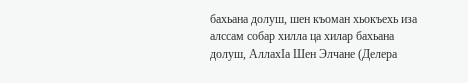бахьана долуш, шен къоман хьокъехь иза алссам собар хилла ца хилар бахьана долуш, АллахIа Шен Элчане (Делера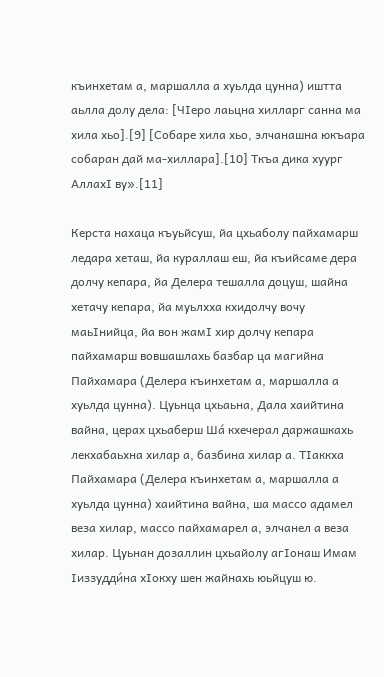къинхетам а, маршалла а хуьлда цунна) иштта аьлла долу дела: [ЧIеро лаьцна хилларг санна ма хила хьо].[9] [Собаре хила хьо, элчанашна юкъара собаран дай ма-хиллара].[10] Ткъа дика хуург АллахI ву».[11]

Керста нахаца къуьйсуш, йа цхьаболу пайхамарш ледара хеташ, йа кураллаш еш, йа къийсаме дера долчу кепара, йа Делера тешалла доцуш, шайна хетачу кепара, йа муьлхха кхидолчу вочу маьIнийца, йа вон жамI хир долчу кепара пайхамарш вовшашлахь базбар ца магийна Пайхамара (Делера къинхетам а, маршалла а хуьлда цунна). Цуьнца цхьаьна, Дала хаийтина вайна, церах цхьаберш Ша́ кхечерал даржашкахь лекхабаьхна хилар а, базбина хилар а. ТIаккха Пайхамара (Делера къинхетам а, маршалла а хуьлда цунна) хаийтина вайна, ша массо адамел веза хилар, массо пайхамарел а, элчанел а веза хилар. Цуьнан дозаллин цхьайолу агIонаш Имам Iиззудди́на хIокху шен жайнахь юьйцуш ю.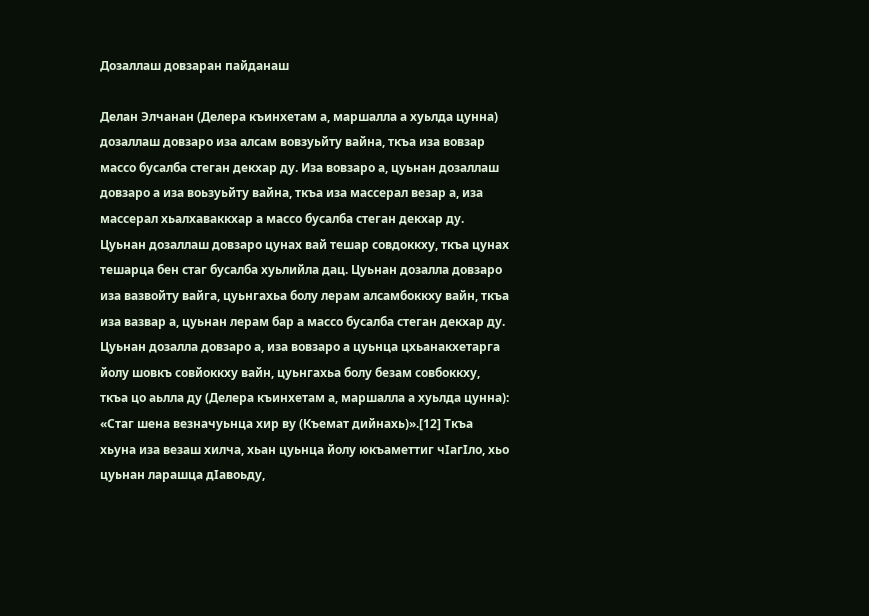Дозаллаш довзаран пайданаш

Делан Элчанан (Делера къинхетам а, маршалла а хуьлда цунна) дозаллаш довзаро иза алсам вовзуьйту вайна, ткъа иза вовзар массо бусалба стеган декхар ду. Иза вовзаро а, цуьнан дозаллаш довзаро а иза воьзуьйту вайна, ткъа иза массерал везар а, иза массерал хьалхаваккхар а массо бусалба стеган декхар ду. Цуьнан дозаллаш довзаро цунах вай тешар совдоккху, ткъа цунах тешарца бен стаг бусалба хуьлийла дац. Цуьнан дозалла довзаро иза вазвойту вайга, цуьнгахьа болу лерам алсамбоккху вайн, ткъа иза вазвар а, цуьнан лерам бар а массо бусалба стеган декхар ду. Цуьнан дозалла довзаро а, иза вовзаро а цуьнца цхьанакхетарга йолу шовкъ совйоккху вайн, цуьнгахьа болу безам совбоккху, ткъа цо аьлла ду (Делера къинхетам а, маршалла а хуьлда цунна): «Стаг шена везначуьнца хир ву (Къемат дийнахь)».[12] Ткъа хьуна иза везаш хилча, хьан цуьнца йолу юкъаметтиг чIагIло, хьо цуьнан ларашца дIавоьду,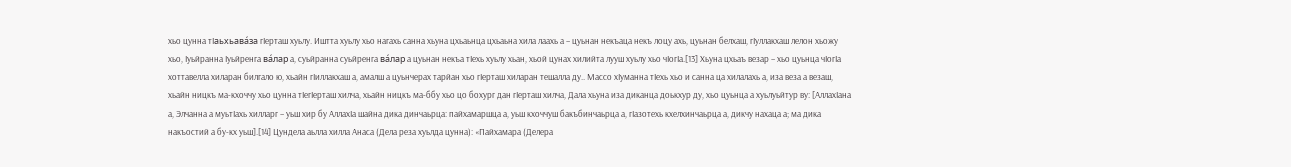хьо цунна тIаьхьава́за гIерташ хуьлу. Иштта хуьлу хьо нагахь санна хьуна цхьаьнца цхьаьна хила лаахь а – цуьнан некъаца некъ лоцу ахь, цуьнан белхаш, гIуллакхаш лелон хьожу хьо, Iуьйранна Iуьйренга ва́лар а, суьйранна суьйренга ва́лар а цуьнан некъа тIехь хуьлу хьан, хьой цунах хилийта лууш хуьлу хьо чIогIа.[13] Хьуна цхьаъ везар – хьо цуьнца чIогIа хоттавелла хиларан билгало ю, хьайн гIиллакхаш а, амалш а цуьнчерах тарйан хьо гIерташ хиларан тешалла ду.. Массо хIуманна тIехь хьо и санна ца хилалахь а, иза веза а везаш, хьайн ницкъ ма-кхоччу хьо цунна тIегIерташ хилча, хьайн ницкъ ма-ббу хьо цо бохург дан гIерташ хилча, Дала хьуна иза диканца доькхур ду, хьо цуьнца а хуьлуьйтур ву: [АллахIана а, Элчанна а муьтIахь хилларг – уьш хир бу АллахIа шайна дика динчаьрца: пайхамаршца а, уьш кхоччуш бакъбинчаьрца а, гIазотехь кхелхинчаьрца а, дикчу нахаца а; ма дика накъостий а бу-кх уьш].[14] Цундела аьлла хилла Анаса (Дела реза хуьлда цунна): «Пайхамара (Делера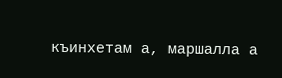къинхетам а, маршалла а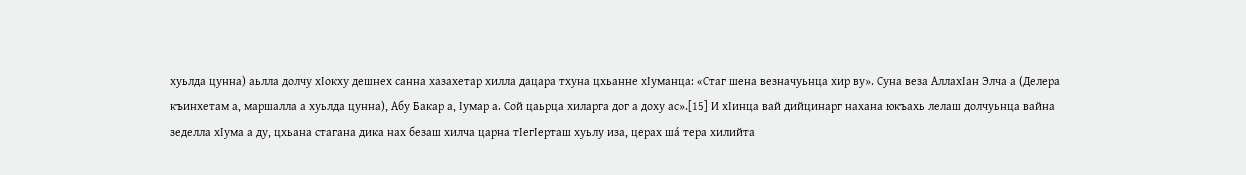хуьлда цунна) аьлла долчу хIокху дешнех санна хазахетар хилла дацара тхуна цхьанне хIуманца: «Стаг шена везначуьнца хир ву». Суна веза АллахIан Элча а (Делера къинхетам а, маршалла а хуьлда цунна), Абу Бакар а, Iумар а. Сой цаьрца хиларга дог а доху ас».[15] И хIинца вай дийцинарг нахана юкъахь лелаш долчуьнца вайна зеделла хIума а ду, цхьана стагана дика нах безаш хилча царна тIегIерташ хуьлу иза, церах ша́ тера хилийта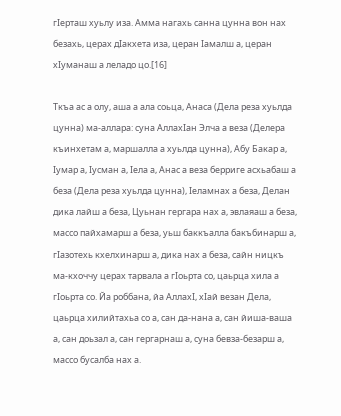гIерташ хуьлу иза. Амма нагахь санна цунна вон нах безахь, церах дIакхета иза, церан Iамалш а, церан хIуманаш а леладо цо.[16]

Ткъа ас а олу, аша а ала соьца, Анаса (Дела реза хуьлда цунна) ма-аллара: суна АллахIан Элча а веза (Делера къинхетам а, маршалла а хуьлда цунна), Абу Бакар а, Iумар а, Iусман а, Iела а, Анас а веза берриге асхьабаш а беза (Дела реза хуьлда цунна), Iеламнах а беза, Делан дика лайш а беза, Цуьнан гергара нах а, эвлаяаш а беза, массо пайхамарш а беза, уьш баккъалла бакъбинарш а, гIазотехь кхелхинарш а, дика нах а беза, сайн ницкъ ма-кхоччу церах тарвала а гIоьрта со, цаьрца хила а гIоьрта со. Йа роббана, йа АллахI, хIай везан Дела, цаьрца хилийтахьа со а, сан да-нана а, сан йиша-ваша а, сан доьзал а, сан гергарнаш а, суна бевза-безарш а, массо бусалба нах а.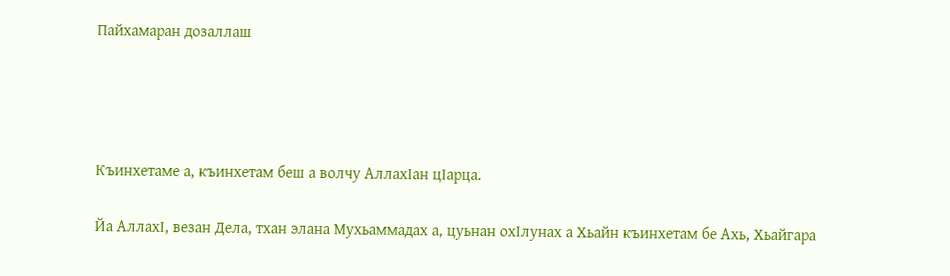Пайхамаран дозаллаш




Къинхетаме а, къинхетам беш а волчу АллахIан цIарца.

Йа АллахI, везан Дела, тхан элана Мухьаммадах а, цуьнан охIлунах а Хьайн къинхетам бе Ахь, Хьайгара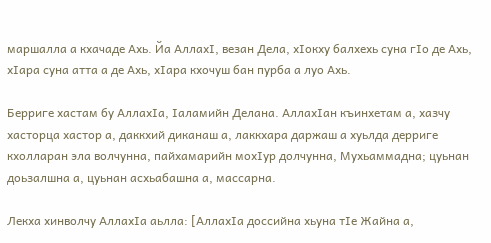маршалла а кхачаде Ахь. Йа АллахI, везан Дела, хIокху балхехь суна гIо де Ахь, хIара суна атта а де Ахь, хIара кхочуш бан пурба а луо Ахь.

Берриге хастам бу АллахIа, Iаламийн Делана. АллахIан къинхетам а, хазчу хасторца хастор а, даккхий диканаш а, лаккхара даржаш а хуьлда дерриге кхолларан эла волчунна, пайхамарийн мохIур долчунна, Мухьаммадна; цуьнан доьзалшна а, цуьнан асхьабашна а, массарна.

Лекха хинволчу АллахIа аьлла: [АллахIа доссийна хьуна тIе Жайна а,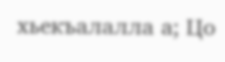хьекъалалла а; Цо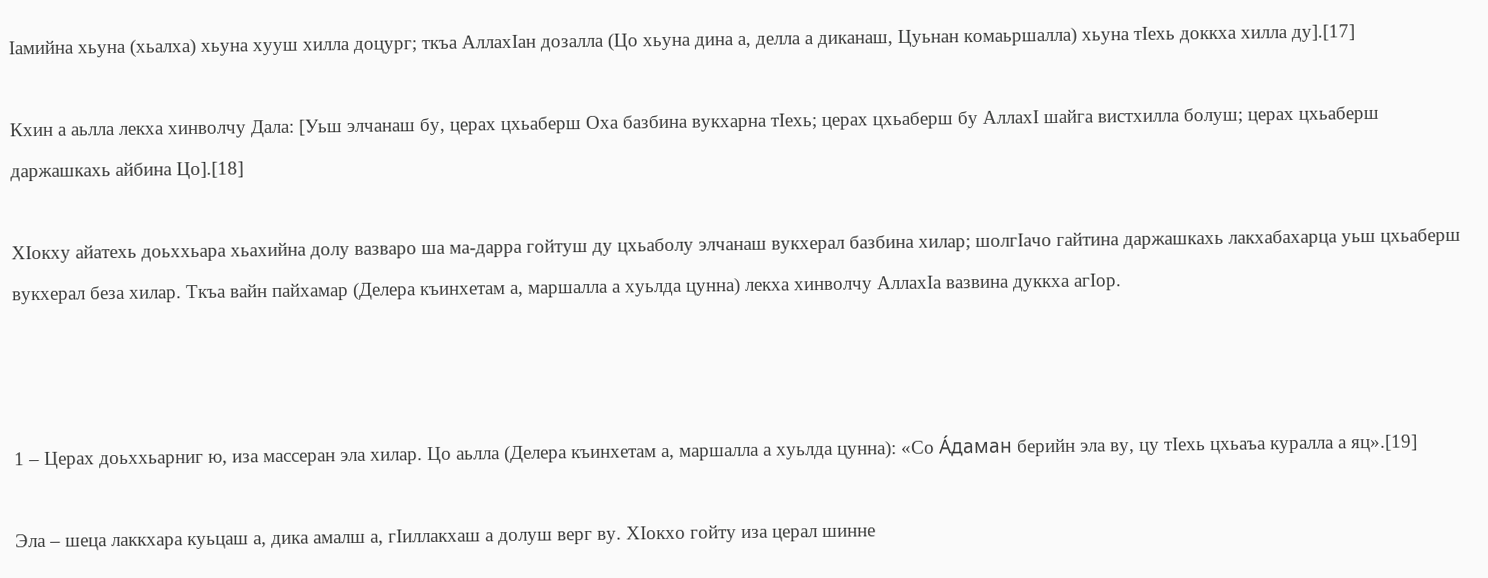Iамийна хьуна (хьалха) хьуна хууш хилла доцург; ткъа АллахIан дозалла (Цо хьуна дина а, делла а диканаш, Цуьнан комаьршалла) хьуна тIехь доккха хилла ду].[17]

Кхин а аьлла лекха хинволчу Дала: [Уьш элчанаш бу, церах цхьаберш Оха базбина вукхарна тIехь; церах цхьаберш бу АллахI шайга вистхилла болуш; церах цхьаберш даржашкахь айбина Цо].[18]

ХIокху айатехь доьххьара хьахийна долу вазваро ша ма-дарра гойтуш ду цхьаболу элчанаш вукхерал базбина хилар; шолгIачо гайтина даржашкахь лакхабахарца уьш цхьаберш вукхерал беза хилар. Ткъа вайн пайхамар (Делера къинхетам а, маршалла а хуьлда цунна) лекха хинволчу АллахIа вазвина дуккха агIор.



1 – Церах доьххьарниг ю, иза массеран эла хилар. Цо аьлла (Делера къинхетам а, маршалла а хуьлда цунна): «Со А́даман берийн эла ву, цу тIехь цхьаъа куралла а яц».[19]

Эла – шеца лаккхара куьцаш а, дика амалш а, гIиллакхаш а долуш верг ву. ХIокхо гойту иза церал шинне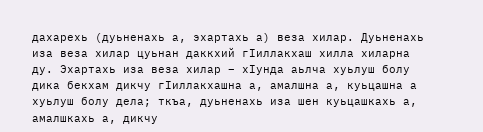дахарехь (дуьненахь а, эхартахь а) веза хилар. Дуьненахь иза веза хилар цуьнан даккхий гIиллакхаш хилла хиларна ду. Эхартахь иза веза хилар – хIунда аьлча хуьлуш болу дика бекхам дикчу гIиллакхашна а, амалшна а, куьцашна а хуьлуш болу дела; ткъа, дуьненахь иза шен куьцашкахь а, амалшкахь а, дикчу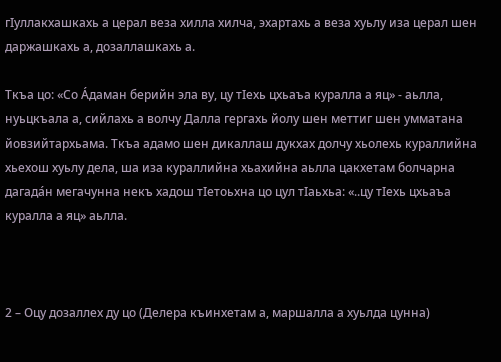гIуллакхашкахь а церал веза хилла хилча, эхартахь а веза хуьлу иза церал шен даржашкахь а, дозаллашкахь а.

Ткъа цо: «Со А́даман берийн эла ву, цу тIехь цхьаъа куралла а яц» - аьлла, нуьцкъала а, сийлахь а волчу Далла гергахь йолу шен меттиг шен умматана йовзийтархьама. Ткъа адамо шен дикаллаш дукхах долчу хьолехь кураллийна хьехош хуьлу дела, ша иза кураллийна хьахийна аьлла цакхетам болчарна дагада́н мегачунна некъ хадош тIетоьхна цо цул тIаьхьа: «..цу тIехь цхьаъа куралла а яц» аьлла.



2 – Оцу дозаллех ду цо (Делера къинхетам а, маршалла а хуьлда цунна)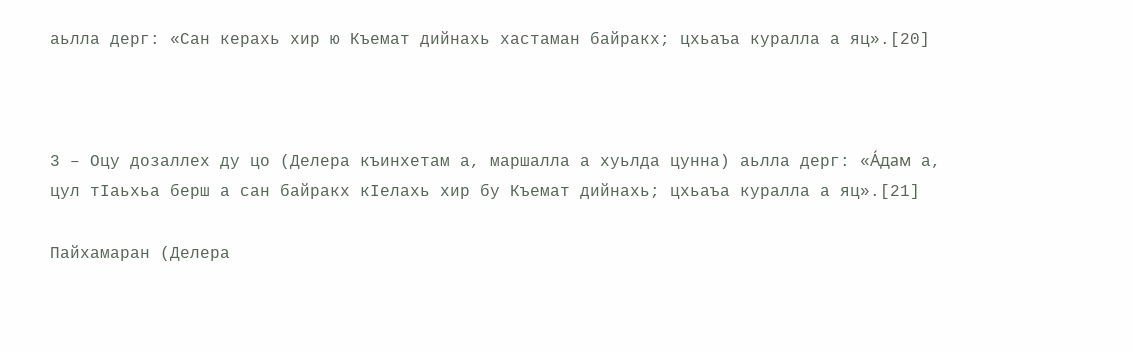аьлла дерг: «Сан керахь хир ю Къемат дийнахь хастаман байракх; цхьаъа куралла а яц».[20]



3 – Оцу дозаллех ду цо (Делера къинхетам а, маршалла а хуьлда цунна) аьлла дерг: «А́дам а, цул тIаьхьа берш а сан байракх кIелахь хир бу Къемат дийнахь; цхьаъа куралла а яц».[21]

Пайхамаран (Делера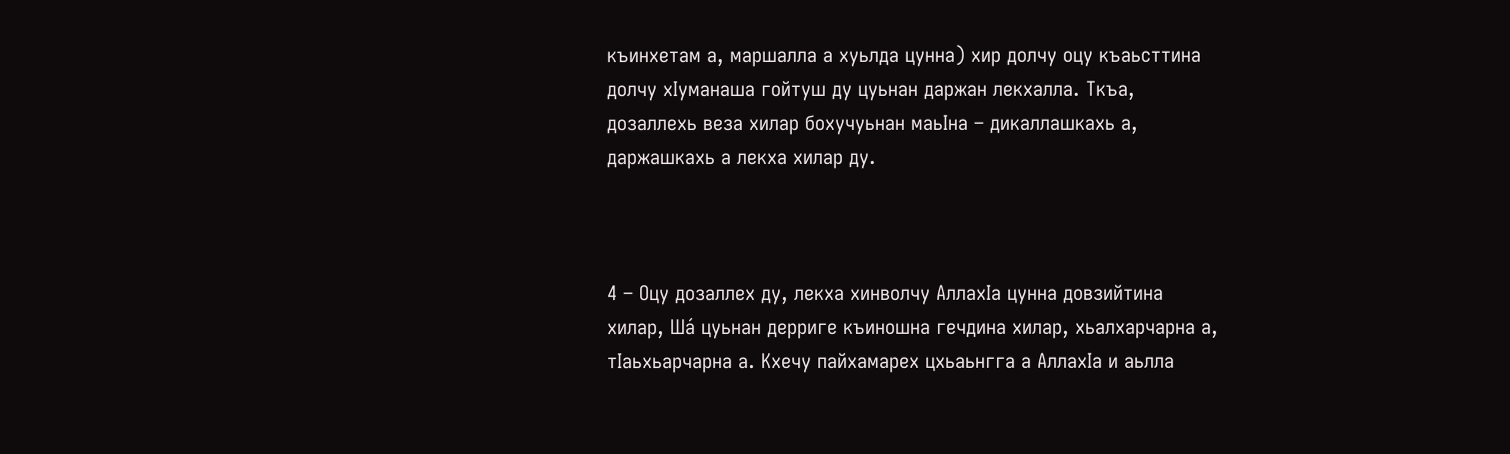къинхетам а, маршалла а хуьлда цунна) хир долчу оцу къаьсттина долчу хIуманаша гойтуш ду цуьнан даржан лекхалла. Ткъа, дозаллехь веза хилар бохучуьнан маьIна – дикаллашкахь а, даржашкахь а лекха хилар ду.



4 – Оцу дозаллех ду, лекха хинволчу АллахIа цунна довзийтина хилар, Ша́ цуьнан дерриге къиношна гечдина хилар, хьалхарчарна а, тIаьхьарчарна а. Кхечу пайхамарех цхьаьнгга а АллахIа и аьлла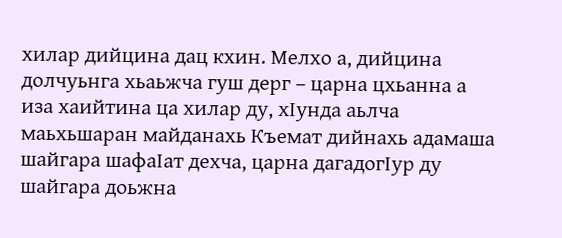хилар дийцина дац кхин. Мелхо а, дийцина долчуьнга хьаьжча гуш дерг – царна цхьанна а иза хаийтина ца хилар ду, хIунда аьлча маьхьшаран майданахь Къемат дийнахь адамаша шайгара шафаIат дехча, царна дагадогIур ду шайгара доьжна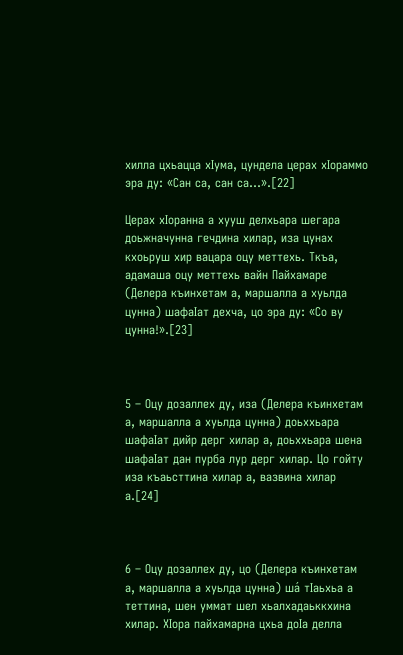хилла цхьацца хIума, цундела церах хIораммо эра ду: «Сан са, сан са…».[22]

Церах хIоранна а хууш делхьара шегара доьжначунна гечдина хилар, иза цунах кхоьруш хир вацара оцу меттехь. Ткъа, адамаша оцу меттехь вайн Пайхамаре (Делера къинхетам а, маршалла а хуьлда цунна) шафаIат дехча, цо эра ду: «Со ву цунна!».[23]



5 – Оцу дозаллех ду, иза (Делера къинхетам а, маршалла а хуьлда цунна) доьххьара шафаIат дийр дерг хилар а, доьххьара шена шафаIат дан пурба лур дерг хилар. Цо гойту иза къаьсттина хилар а, вазвина хилар а.[24]



6 – Оцу дозаллех ду, цо (Делера къинхетам а, маршалла а хуьлда цунна) ша́ тIаьхьа а теттина, шен уммат шел хьалхадаьккхина хилар. ХIора пайхамарна цхьа доIа делла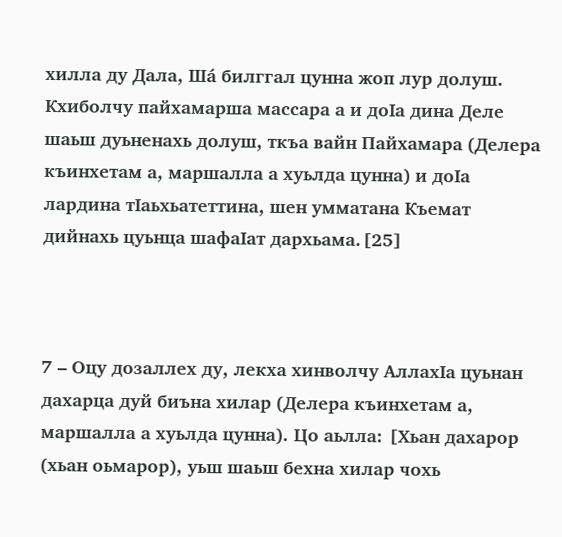хилла ду Дала, Ша́ билггал цунна жоп лур долуш. Кхиболчу пайхамарша массара а и доIа дина Деле шаьш дуьненахь долуш, ткъа вайн Пайхамара (Делера къинхетам а, маршалла а хуьлда цунна) и доIа лардина тIаьхьатеттина, шен умматана Къемат дийнахь цуьнца шафаIат дархьама.[25]



7 – Оцу дозаллех ду, лекха хинволчу АллахIа цуьнан дахарца дуй биъна хилар (Делера къинхетам а, маршалла а хуьлда цунна). Цо аьлла: [Хьан дахарор (хьан оьмарор), уьш шаьш бехна хилар чохь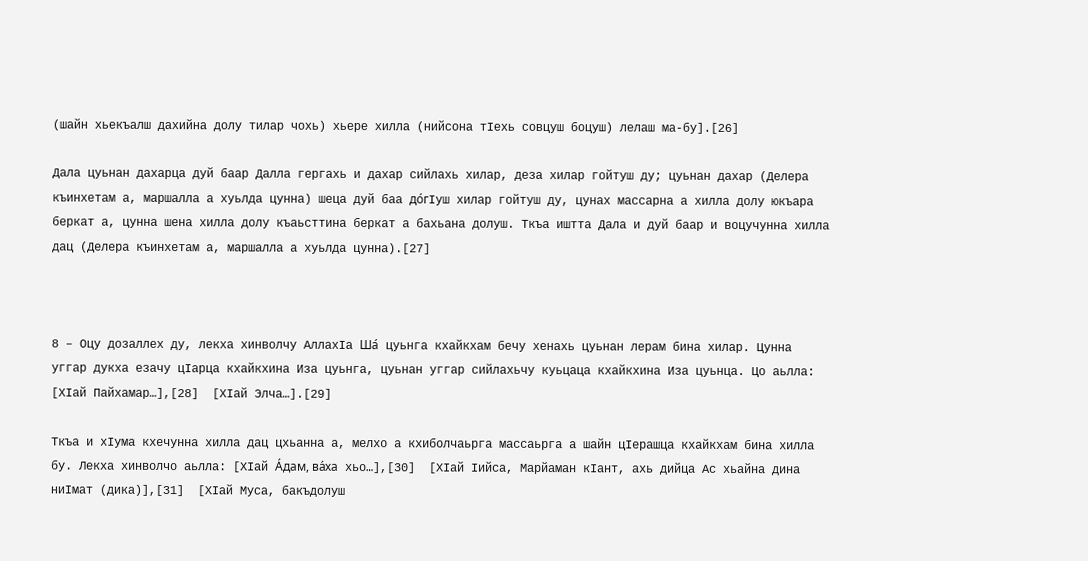(шайн хьекъалш дахийна долу тилар чохь) хьере хилла (нийсона тIехь совцуш боцуш) лелаш ма-бу].[26]

Дала цуьнан дахарца дуй баар Далла гергахь и дахар сийлахь хилар, деза хилар гойтуш ду; цуьнан дахар (Делера къинхетам а, маршалла а хуьлда цунна) шеца дуй баа до́гIуш хилар гойтуш ду, цунах массарна а хилла долу юкъара беркат а, цунна шена хилла долу къаьсттина беркат а бахьана долуш. Ткъа иштта Дала и дуй баар и воцучунна хилла дац (Делера къинхетам а, маршалла а хуьлда цунна).[27]



8 – Оцу дозаллех ду, лекха хинволчу АллахIа Ша́ цуьнга кхайкхам бечу хенахь цуьнан лерам бина хилар. Цунна уггар дукха езачу цIарца кхайкхина Иза цуьнга, цуьнан уггар сийлахьчу куьцаца кхайкхина Иза цуьнца. Цо аьлла: [ХIай Пайхамар…],[28]  [ХIай Элча…].[29]

Ткъа и хIума кхечунна хилла дац цхьанна а, мелхо а кхиболчаьрга массаьрга а шайн цIерашца кхайкхам бина хилла бу. Лекха хинволчо аьлла: [ХIай А́дам, ва́ха хьо…],[30]  [ХIай Iийса, Марйаман кIант, ахь дийца Ас хьайна дина ниIмат (дика)],[31]  [ХIай Муса, бакъдолуш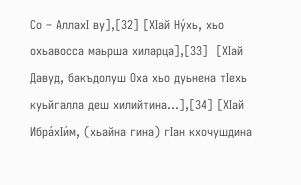Со – АллахI ву],[32] [ХIай Ну́хь, хьо охьавосса маьрша хиларца],[33]  [ХIай Давуд, бакъдолуш Оха хьо дуьнена тIехь куьйгалла деш хилийтина…],[34] [ХIай Ибра́хIи́м, (хьайна гина) гIан кхочушдина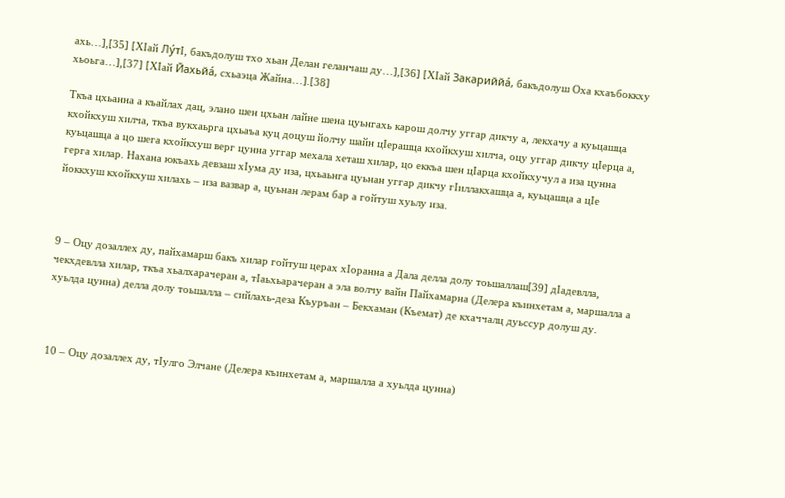ахь…],[35] [ХIай Лу́тI, бакъдолуш тхо хьан Делан геланчаш ду…],[36] [ХIай Закариййа́, бакъдолуш Оха кхаъбоккху хьоьга…],[37] [ХIай Йахьйа́, схьаэца Жайна…].[38]

Ткъа цхьанна а къайлах дац, элано шен цхьан лайне шена цуьнгахь карош долчу уггар дикчу а, лекхачу а куьцашца кхойкхуш хилча, ткъа вукхаьрга цхьаъа куц доцуш йолчу шайн цIерашца кхойкхуш хилча, оцу уггар дикчу цIерца а, куьцашца а цо шега кхойкхуш верг цунна уггар мехала хеташ хилар, цо еккъа шен цIарца кхойкхучул а иза цунна герга хилар. Нахана юкъахь девзаш хIума ду иза, цхьаьнга цуьнан уггар дикчу гIиллакхашца а, куьцашца а цIе йоккхуш кхойкхуш хилахь – иза вазвар а, цуьнан лерам бар а гойтуш хуьлу иза.



9 – Оцу дозаллех ду, пайхамарш бакъ хилар гойтуш церах хIоранна а Дала делла долу тоьшаллаш[39] дIадевлла, чекхдевлла хилар, ткъа хьалхарачеран а, тIаьхьарачеран а эла волчу вайн Пайхамарна (Делера къинхетам а, маршалла а хуьлда цунна) делла долу тоьшалла – сийлахь-деза Къуръан – Бекхаман (Къемат) де кхаччалц дуьссур долуш ду.



10 – Оцу дозаллех ду, тIулго Элчане (Делера къинхетам а, маршалла а хуьлда цунна)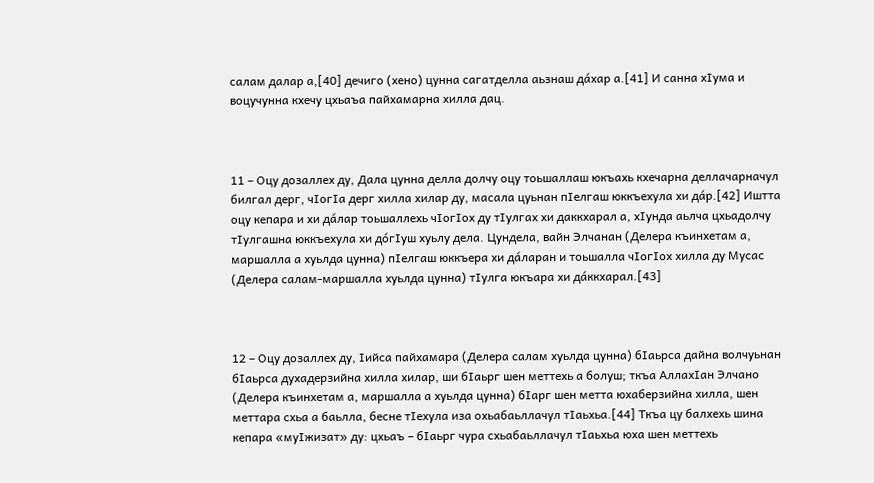салам далар а,[40] дечиго (хено) цунна сагатделла аьзнаш да́хар а.[41] И санна хIума и воцучунна кхечу цхьаъа пайхамарна хилла дац.



11 – Оцу дозаллех ду, Дала цунна делла долчу оцу тоьшаллаш юкъахь кхечарна деллачарначул билгал дерг, чIогIа дерг хилла хилар ду, масала цуьнан пIелгаш юккъехула хи да́р.[42] Иштта оцу кепара и хи да́лар тоьшаллехь чIогIох ду тIулгах хи даккхарал а, хIунда аьлча цхьадолчу тIулгашна юккъехула хи до́гIуш хуьлу дела. Цундела, вайн Элчанан (Делера къинхетам а, маршалла а хуьлда цунна) пIелгаш юккъера хи да́ларан и тоьшалла чIогIох хилла ду Мусас (Делера салам-маршалла хуьлда цунна) тIулга юкъара хи да́ккхарал.[43]



12 – Оцу дозаллех ду, Iийса пайхамара (Делера салам хуьлда цунна) бIаьрса дайна волчуьнан бIаьрса духадерзийна хилла хилар, ши бIаьрг шен меттехь а болуш; ткъа АллахIан Элчано (Делера къинхетам а, маршалла а хуьлда цунна) бIарг шен метта юхаберзийна хилла, шен меттара схьа а баьлла, бесне тIехула иза охьабаьллачул тIаьхьа.[44] Ткъа цу балхехь шина кепара «муIжизат» ду: цхьаъ – бIаьрг чура схьабаьллачул тIаьхьа юха шен меттехь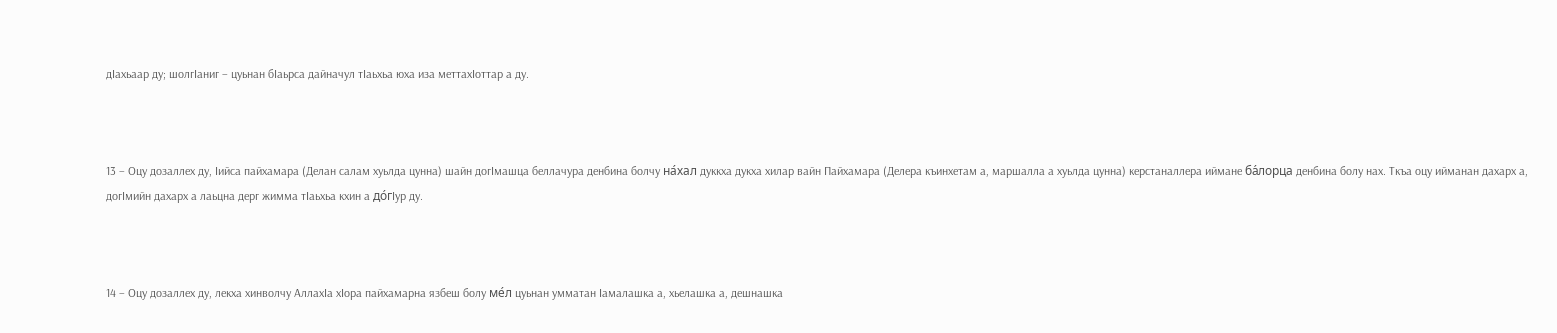дIахьаар ду; шолгIаниг – цуьнан бIаьрса дайначул тIаьхьа юха иза меттахIоттар а ду.



13 – Оцу дозаллех ду, Iийса пайхамара (Делан салам хуьлда цунна) шайн догIмашца беллачура денбина болчу на́хал дуккха дукха хилар вайн Пайхамара (Делера къинхетам а, маршалла а хуьлда цунна) керстаналлера иймане ба́лорца денбина болу нах. Ткъа оцу ийманан дахарх а, догIмийн дахарх а лаьцна дерг жимма тIаьхьа кхин а до́гIур ду.



14 – Оцу дозаллех ду, лекха хинволчу АллахIа хIора пайхамарна язбеш болу ме́л цуьнан умматан Iамалашка а, хьелашка а, дешнашка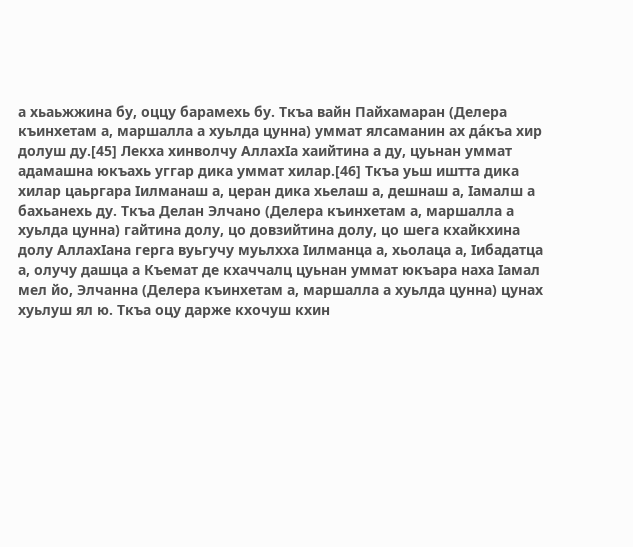а хьаьжжина бу, оццу барамехь бу. Ткъа вайн Пайхамаран (Делера къинхетам а, маршалла а хуьлда цунна) уммат ялсаманин ах да́къа хир долуш ду.[45] Лекха хинволчу АллахIа хаийтина а ду, цуьнан уммат адамашна юкъахь уггар дика уммат хилар.[46] Ткъа уьш иштта дика хилар цаьргара Iилманаш а, церан дика хьелаш а, дешнаш а, Iамалш а бахьанехь ду. Ткъа Делан Элчано (Делера къинхетам а, маршалла а хуьлда цунна) гайтина долу, цо довзийтина долу, цо шега кхайкхина долу АллахIана герга вуьгучу муьлхха Iилманца а, хьолаца а, Iибадатца а, олучу дашца а Къемат де кхаччалц цуьнан уммат юкъара наха Iамал мел йо, Элчанна (Делера къинхетам а, маршалла а хуьлда цунна) цунах хуьлуш ял ю. Ткъа оцу дарже кхочуш кхин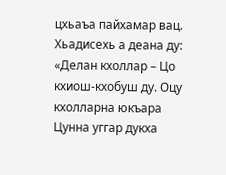цхьаъа пайхамар вац. Хьадисехь а деана ду: «Делан кхоллар – Цо кхиош-кхобуш ду. Оцу кхолларна юкъара Цунна уггар дукха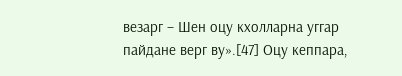везарг – Шен оцу кхолларна уггар пайдане верг ву».[47] Оцу кеппара,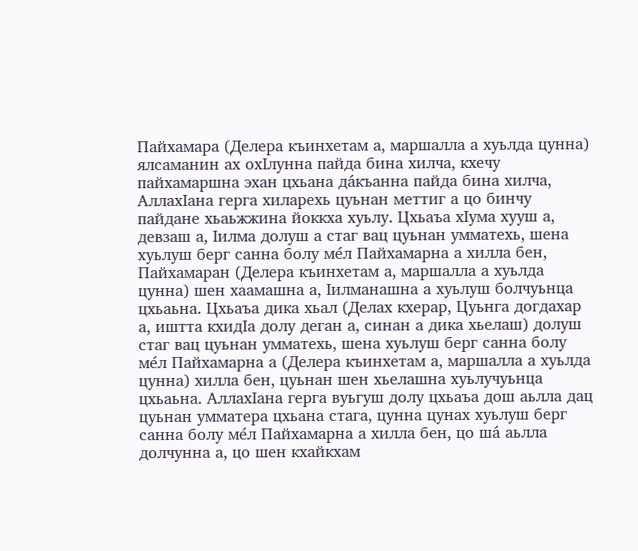Пайхамара (Делера къинхетам а, маршалла а хуьлда цунна) ялсаманин ах охIлунна пайда бина хилча, кхечу пайхамаршна эхан цхьана да́къанна пайда бина хилча, АллахIана герга хиларехь цуьнан меттиг а цо бинчу пайдане хьаьжжина йоккха хуьлу. Цхьаъа хIума хууш а, девзаш а, Iилма долуш а стаг вац цуьнан умматехь, шена хуьлуш берг санна болу ме́л Пайхамарна а хилла бен, Пайхамаран (Делера къинхетам а, маршалла а хуьлда цунна) шен хаамашна а, Iилманашна а хуьлуш болчуьнца цхьаьна. Цхьаъа дика хьал (Делах кхерар, Цуьнга догдахар а, иштта кхидIа долу деган а, синан а дика хьелаш) долуш стаг вац цуьнан умматехь, шена хуьлуш берг санна болу ме́л Пайхамарна а (Делера къинхетам а, маршалла а хуьлда цунна) хилла бен, цуьнан шен хьелашна хуьлучуьнца цхьаьна. АллахIана герга вуьгуш долу цхьаъа дош аьлла дац цуьнан умматера цхьана стага, цунна цунах хуьлуш берг санна болу ме́л Пайхамарна а хилла бен, цо ша́ аьлла долчунна а, цо шен кхайкхам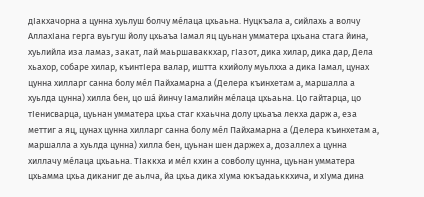дIакхачорна а цунна хуьлуш болчу ме́лаца цхьаьна. Нуцкъала а, сийлахь а волчу АллахIана герга вуьгуш йолу цхьаъа Iамал яц цуьнан умматера цхьана стага йина, хуьлийла иза ламаз, закат, лай маьршаваккхар, гIазот, дика хилар, дика дар, Дела хьахор, собаре хилар, къинтIера валар, иштта кхийолу муьлхха а дика Iамал, цунах цунна хилларг санна болу ме́л Пайхамарна а (Делера къинхетам а, маршалла а хуьлда цунна) хилла бен, цо ша́ йинчу Iамалийн ме́лаца цхьаьна. Цо гайтарца, цо тIенисварца, цуьнан умматера цхьа стаг кхаьчна долу цхьаъа лекха дарж а, еза меттиг а яц, цунах цунна хилларг санна болу ме́л Пайхамарна а (Делера къинхетам а, маршалла а хуьлда цунна) хилла бен, цуьнан шен даржех а, дозаллех а цунна хиллачу ме́лаца цхьаьна. ТIаккха и ме́л кхин а совболу цунна, цуьнан умматера цхьамма цхьа диканиг де аьлча, йа цхьа дика хIума юкъадаьккхича, и хIума дина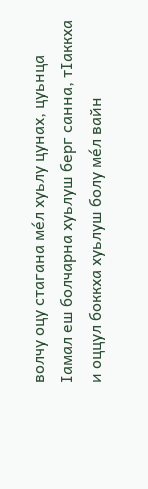волчу оцу стагана ме́л хуьлу цунах, цуьнца Iамал еш болчарна хуьлуш берг санна, тIаккха и оццул боккха хуьлуш болу ме́л вайн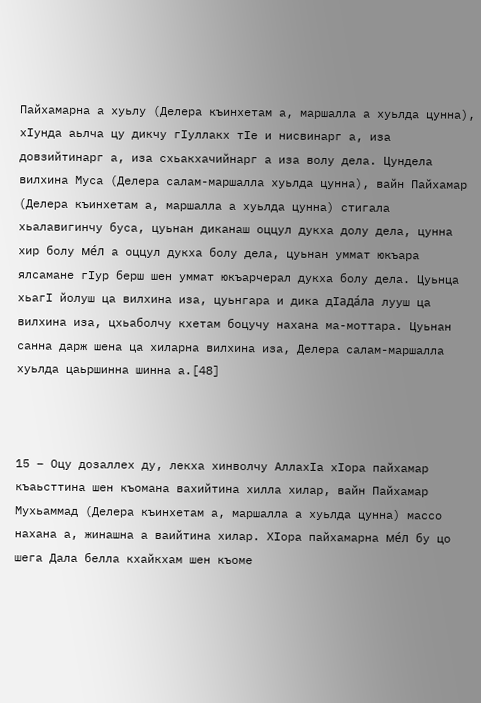Пайхамарна а хуьлу (Делера къинхетам а, маршалла а хуьлда цунна), хIунда аьлча цу дикчу гIуллакх тIе и нисвинарг а, иза довзийтинарг а, иза схьакхачийнарг а иза волу дела. Цундела вилхина Муса (Делера салам-маршалла хуьлда цунна), вайн Пайхамар (Делера къинхетам а, маршалла а хуьлда цунна) стигала хьалавигинчу буса, цуьнан диканаш оццул дукха долу дела, цунна хир болу ме́л а оццул дукха болу дела, цуьнан уммат юкъара ялсамане гIур берш шен уммат юкъарчерал дукха болу дела. Цуьнца хьагI йолуш ца вилхина иза, цуьнгара и дика дIада́ла лууш ца вилхина иза, цхьаболчу кхетам боцучу нахана ма-моттара. Цуьнан санна дарж шена ца хиларна вилхина иза, Делера салам-маршалла хуьлда цаьршинна шинна а.[48]



15 – Оцу дозаллех ду, лекха хинволчу АллахIа хIора пайхамар къаьсттина шен къомана вахийтина хилла хилар, вайн Пайхамар Мухьаммад (Делера къинхетам а, маршалла а хуьлда цунна) массо нахана а, жинашна а ваийтина хилар. ХIора пайхамарна ме́л бу цо шега Дала белла кхайкхам шен къоме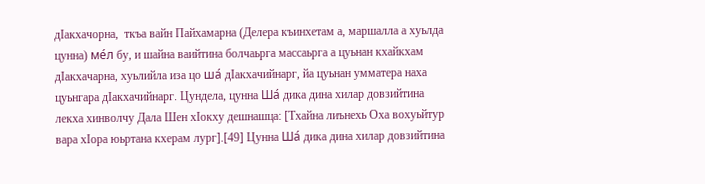дIакхачорна,  ткъа вайн Пайхамарна (Делера къинхетам а, маршалла а хуьлда цунна) ме́л бу, и шайна ваийтина болчаьрга массаьрга а цуьнан кхайкхам дIакхачарна, хуьлийла иза цо ша́ дIакхачийнарг, йа цуьнан умматера наха цуьнгара дIакхачийнарг. Цундела, цунна Ша́ дика дина хилар довзийтина лекха хинволчу Дала Шен хIокху дешнашца: [Тхайна лиънехь Оха вохуьйтур вара хIора юьртана кхерам лург].[49] Цунна Ша́ дика дина хилар довзийтина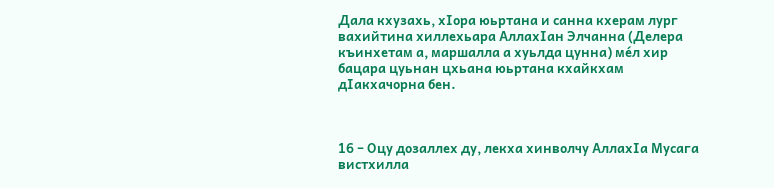Дала кхузахь, хIора юьртана и санна кхерам лург вахийтина хиллехьара АллахIан Элчанна (Делера къинхетам а, маршалла а хуьлда цунна) ме́л хир бацара цуьнан цхьана юьртана кхайкхам дIакхачорна бен.



16 – Оцу дозаллех ду, лекха хинволчу АллахIа Мусага вистхилла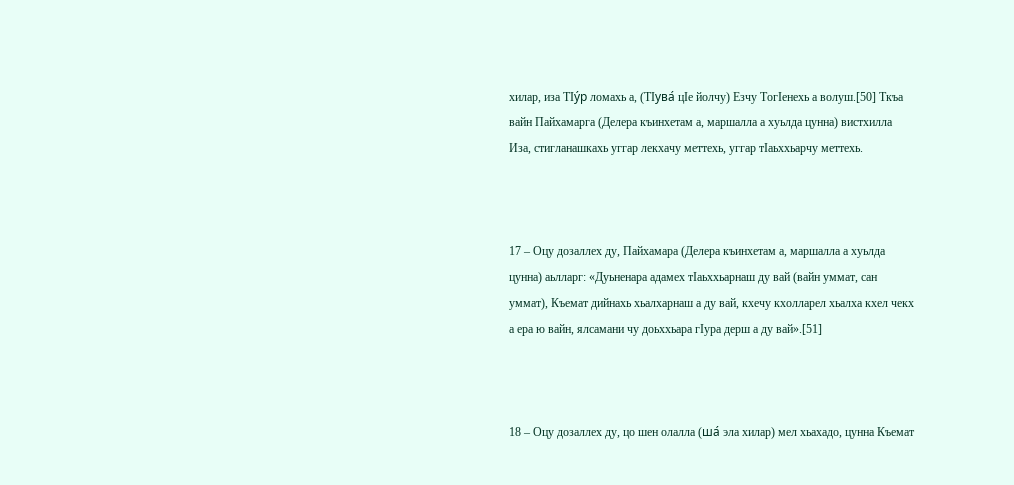хилар, иза ТIу́р ломахь а, (ТIува́ цIе йолчу) Езчу ТогIенехь а волуш.[50] Ткъа вайн Пайхамарга (Делера къинхетам а, маршалла а хуьлда цунна) вистхилла Иза, стигланашкахь уггар лекхачу меттехь, уггар тIаьххьарчу меттехь.



17 – Оцу дозаллех ду, Пайхамара (Делера къинхетам а, маршалла а хуьлда цунна) аьлларг: «Дуьненара адамех тIаьххьарнаш ду вай (вайн уммат, сан уммат), Къемат дийнахь хьалхарнаш а ду вай, кхечу кхолларел хьалха кхел чекх а ера ю вайн, ялсамани чу доьххьара гIура дерш а ду вай».[51]



18 – Оцу дозаллех ду, цо шен олалла (ша́ эла хилар) мел хьахадо, цунна Къемат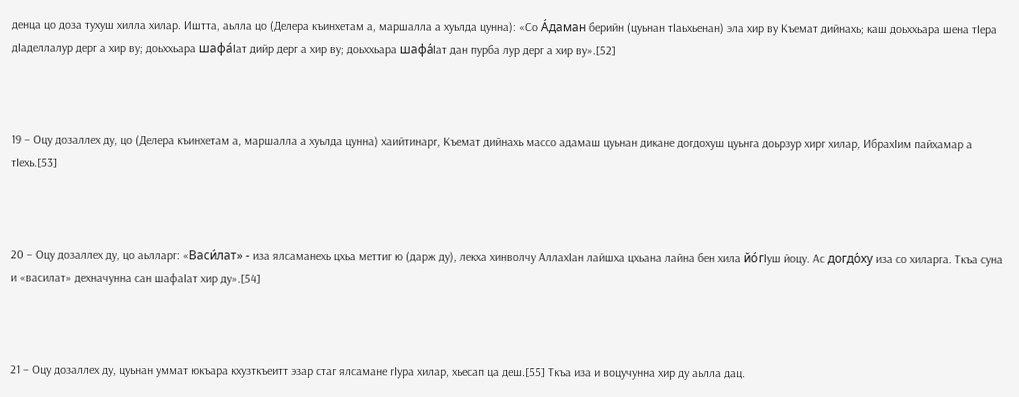денца цо доза тухуш хилла хилар. Иштта, аьлла цо (Делера къинхетам а, маршалла а хуьлда цунна): «Со А́даман берийн (цуьнан тIаьхьенан) эла хир ву Къемат дийнахь; каш доьххьара шена тIера дIаделлалур дерг а хир ву; доьххьара шафа́Iат дийр дерг а хир ву; доьххьара шафа́Iат дан пурба лур дерг а хир ву».[52]



19 – Оцу дозаллех ду, цо (Делера къинхетам а, маршалла а хуьлда цунна) хаийтинарг, Къемат дийнахь массо адамаш цуьнан дикане догдохуш цуьнга доьрзур хирг хилар, ИбрахIим пайхамар а тIехь.[53]



20 – Оцу дозаллех ду, цо аьлларг: «Васи́лат» - иза ялсаманехь цхьа меттиг ю (дарж ду), лекха хинволчу АллахIан лайшха цхьана лайна бен хила йо́гIуш йоцу. Ас догдо́ху иза со хиларга. Ткъа суна и «василат» дехначунна сан шафаIат хир ду».[54]



21 – Оцу дозаллех ду, цуьнан уммат юкъара кхузткъеитт эзар стаг ялсамане гIура хилар, хьесап ца деш.[55] Ткъа иза и воцучунна хир ду аьлла дац.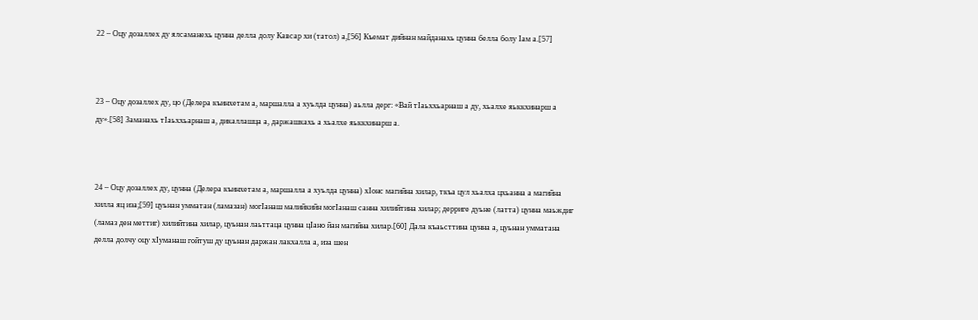22 – Оцу дозаллех ду ялсаманехь цунна делла долу Кавсар хи (татол) а,[56] Къемат дийнан майданахь цунна белла болу Iам а.[57]



23 – Оцу дозаллех ду, цо (Делера къинхетам а, маршалла а хуьлда цунна) аьлла дерг: «Вай тIаьххьарнаш а ду, хьалхе яьккхинарш а ду».[58] Заманахь тIаьххьарнаш а, дикаллашца а, даржашкахь а хьалхе яьккхинарш а.



24 – Оцу дозаллех ду, цунна (Делера къинхетам а, маршалла а хуьлда цунна) хIонс магийна хилар, ткъа цул хьалха цхьанна а магийна хилла яц иза;[59] цуьнан умматан (ламазан) могIанаш малийкийн могIанаш санна хилийтина хилар; дерриге дуьне (латта) цунна маьждиг (ламаз ден меттиг) хилийтина хилар, цуьнан лаьттаца цунна цIано йан магийна хилар.[60] Дала къаьсттина цунна а, цуьнан умматана делла долчу оцу хIуманаш гойтуш ду цуьнан даржан лакхалла а, иза шен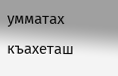умматах къахеташ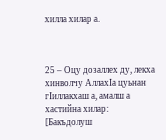хилла хилар а.



25 – Оцу дозаллех ду, лекха хинволчу АллахIа цуьнан гIиллакхаш а, амалш а хастийна хилар: [Бакъдолуш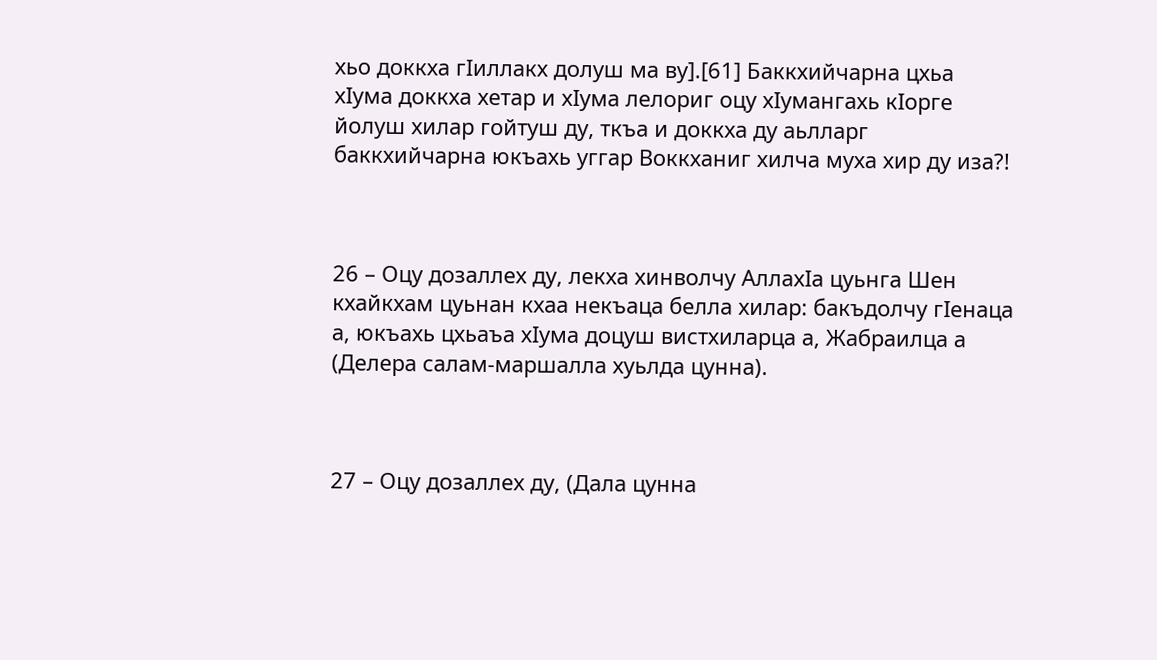хьо доккха гIиллакх долуш ма ву].[61] Баккхийчарна цхьа хIума доккха хетар и хIума лелориг оцу хIумангахь кIорге йолуш хилар гойтуш ду, ткъа и доккха ду аьлларг баккхийчарна юкъахь уггар Воккханиг хилча муха хир ду иза?!



26 – Оцу дозаллех ду, лекха хинволчу АллахIа цуьнга Шен кхайкхам цуьнан кхаа некъаца белла хилар: бакъдолчу гIенаца а, юкъахь цхьаъа хIума доцуш вистхиларца а, Жабраилца а (Делера салам-маршалла хуьлда цунна).



27 – Оцу дозаллех ду, (Дала цунна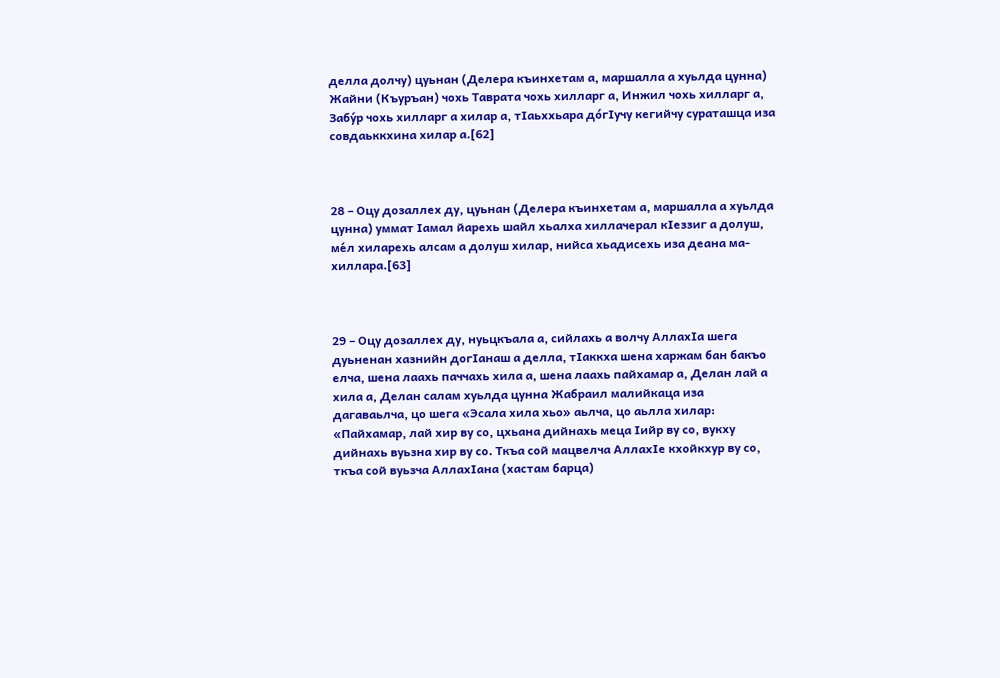делла долчу) цуьнан (Делера къинхетам а, маршалла а хуьлда цунна) Жайни (Къуръан) чохь Таврата чохь хилларг а, Инжил чохь хилларг а, Забу́р чохь хилларг а хилар а, тIаьххьара до́гIучу кегийчу сураташца иза совдаьккхина хилар а.[62]



28 – Оцу дозаллех ду, цуьнан (Делера къинхетам а, маршалла а хуьлда цунна) уммат Iамал йарехь шайл хьалха хиллачерал кIеззиг а долуш, ме́л хиларехь алсам а долуш хилар, нийса хьадисехь иза деана ма-хиллара.[63]



29 – Оцу дозаллех ду, нуьцкъала а, сийлахь а волчу АллахIа шега дуьненан хазнийн догIанаш а делла, тIаккха шена харжам бан бакъо елча, шена лаахь паччахь хила а, шена лаахь пайхамар а, Делан лай а хила а, Делан салам хуьлда цунна Жабраил малийкаца иза дагаваьлча, цо шега «Эсала хила хьо» аьлча, цо аьлла хилар: «Пайхамар, лай хир ву со, цхьана дийнахь меца Iийр ву со, вукху дийнахь вуьзна хир ву со. Ткъа сой мацвелча АллахIе кхойкхур ву со, ткъа сой вуьзча АллахIана (хастам барца)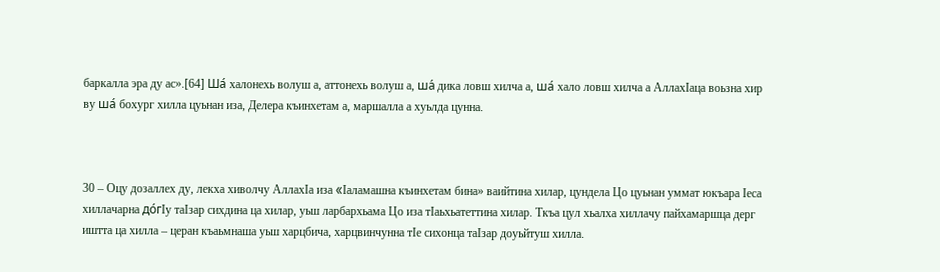баркалла эра ду ас».[64] Ша́ халонехь волуш а, аттонехь волуш а, ша́ дика ловш хилча а, ша́ хало ловш хилча а АллахIаца воьзна хир ву ша́ бохург хилла цуьнан иза, Делера къинхетам а, маршалла а хуьлда цунна.



30 – Оцу дозаллех ду, лекха хиволчу АллахIа иза «Iаламашна къинхетам бина» ваийтина хилар, цундела Цо цуьнан уммат юкъара Iеса хиллачарна до́гIу таIзар сихдина ца хилар, уьш ларбархьама Цо иза тIаьхьатеттина хилар. Ткъа цул хьалха хиллачу пайхамаршца дерг иштта ца хилла – церан къаьмнаша уьш харцбича, харцвинчунна тIе сихонца таIзар доуьйтуш хилла.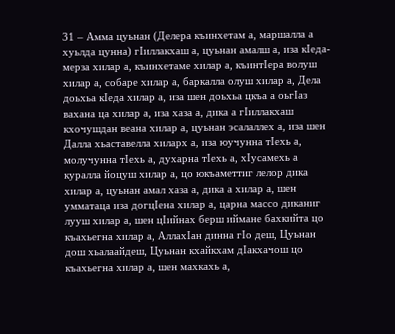31 – Амма цуьнан (Делера къинхетам а, маршалла а хуьлда цунна) гIиллакхаш а, цуьнан амалш а, иза кIеда-мерза хилар а, къинхетаме хилар а, къинтIера волуш хилар а, собаре хилар а, баркалла олуш хилар а, Дела доьхьа кIеда хилар а, иза шен доьхьа цкъа а оьгIаз вахана ца хилар а, иза хаза а, дика а гIиллакхаш кхочушдан веана хилар а, цуьнан эсалаллех а, иза шен Далла хьаставелла хиларх а, иза юучунна тIехь а, молучунна тIехь а, духарна тIехь а, хIусамехь а куралла йоцуш хилар а, цо юкъаметтиг лелор дика хилар а, цуьнан амал хаза а, дика а хилар а, шен умматаца иза догцIена хилар а, царна массо диканиг лууш хилар а, шен цIийнах берш иймане бахкийта цо къахьегна хилар а, АллахIан динна гIо деш, Цуьнан дош хьалаайдеш, Цуьнан кхайкхам дIакхачош цо къахьегна хилар а, шен махкахь а,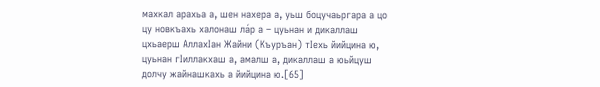махкал арахьа а, шен нахера а, уьш боцучаьргара а цо цу новкъахь халонаш ла́р а – цуьнан и дикаллаш цхьаерш АллахIан Жайни (Къуръан) тIехь йийцина ю, цуьнан гIиллакхаш а, амалш а, дикаллаш а юьйцуш долчу жайнашкахь а йийцина ю.[65]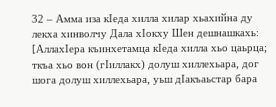32 – Амма иза кIеда хилла хилар хьахийна ду лекха хинволчу Дала хIокху Шен дешнашкахь: [АллахIера къинхетамца кIеда хилла хьо цаьрца; ткъа хьо вон (гIиллакх) долуш хиллехьара, дог шога долуш хиллехьара, уьш дIакъаьстар бара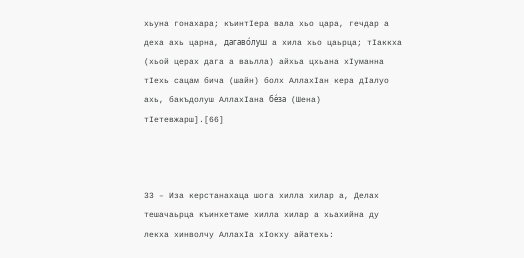хьуна гонахара; къинтIера вала хьо цара, гечдар а деха ахь царна, дагаво́луш а хила хьо цаьрца; тIаккха (хьой церах дага а ваьлла) айхьа цхьана хIуманна тIехь сацам бича (шайн) болх АллахIан кера дIалуо ахь, бакъдолуш АллахIана бе́за (Шена) тIетевжарш].[66]



33 – Иза керстанахаца шога хилла хилар а, Делах тешачаьрца къинхетаме хилла хилар а хьахийна ду лекха хинволчу АллахIа хIокху айатехь: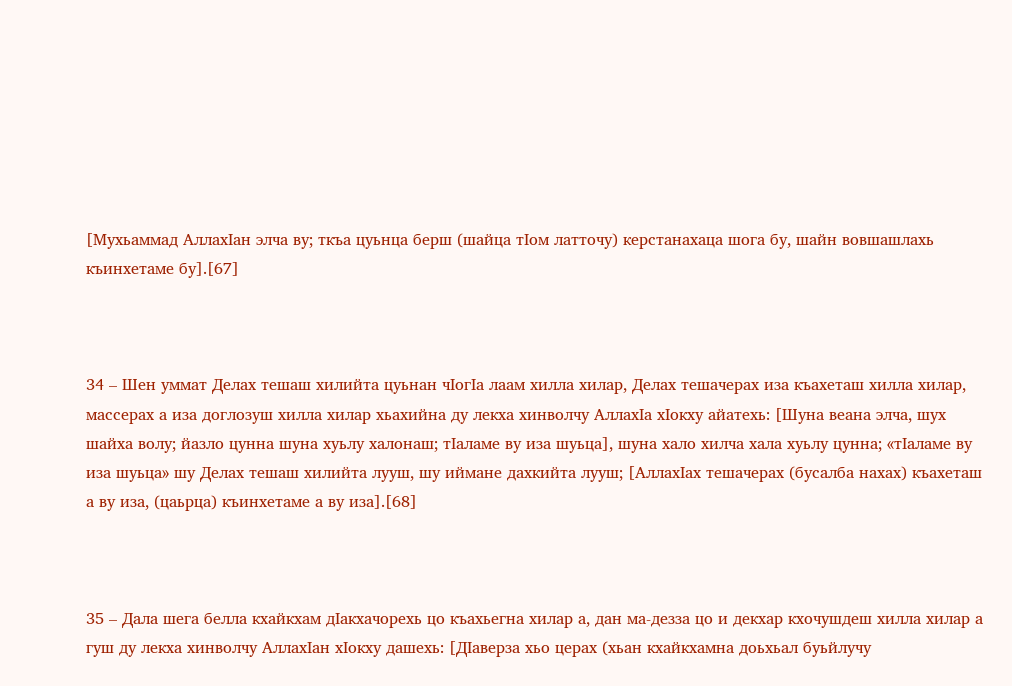[Мухьаммад АллахIан элча ву; ткъа цуьнца берш (шайца тIом латточу) керстанахаца шога бу, шайн вовшашлахь къинхетаме бу].[67]



34 – Шен уммат Делах тешаш хилийта цуьнан чIогIа лаам хилла хилар, Делах тешачерах иза къахеташ хилла хилар, массерах а иза доглозуш хилла хилар хьахийна ду лекха хинволчу АллахIа хIокху айатехь: [Шуна веана элча, шух шайха волу; йазло цунна шуна хуьлу халонаш; тIаламе ву иза шуьца], шуна хало хилча хала хуьлу цунна; «тIаламе ву иза шуьца» шу Делах тешаш хилийта лууш, шу иймане дахкийта лууш; [АллахIах тешачерах (бусалба нахах) къахеташ а ву иза, (цаьрца) къинхетаме а ву иза].[68]



35 – Дала шега белла кхайкхам дIакхачорехь цо къахьегна хилар а, дан ма-дезза цо и декхар кхочушдеш хилла хилар а гуш ду лекха хинволчу АллахIан хIокху дашехь: [ДIаверза хьо церах (хьан кхайкхамна доьхьал буьйлучу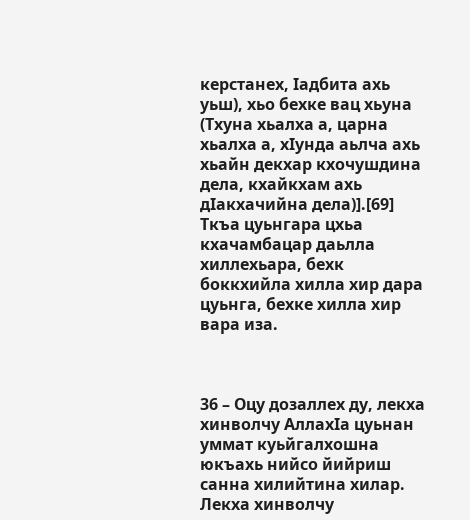керстанех, Iадбита ахь уьш), хьо бехке вац хьуна (Тхуна хьалха а, царна хьалха а, хIунда аьлча ахь хьайн декхар кхочушдина дела, кхайкхам ахь дIакхачийна дела)].[69] Ткъа цуьнгара цхьа кхачамбацар даьлла хиллехьара, бехк боккхийла хилла хир дара цуьнга, бехке хилла хир вара иза.



36 – Оцу дозаллех ду, лекха хинволчу АллахIа цуьнан уммат куьйгалхошна юкъахь нийсо йийриш санна хилийтина хилар. Лекха хинволчу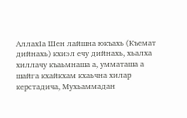АллахIа Шен лайшна юкъахь (Къемат дийнахь) кхиэл ечу дийнахь, хьалха хиллачу къаьмнаша а, умматаша а шайга кхайкхам кхаьчна хилар керстадича, Мухьаммадан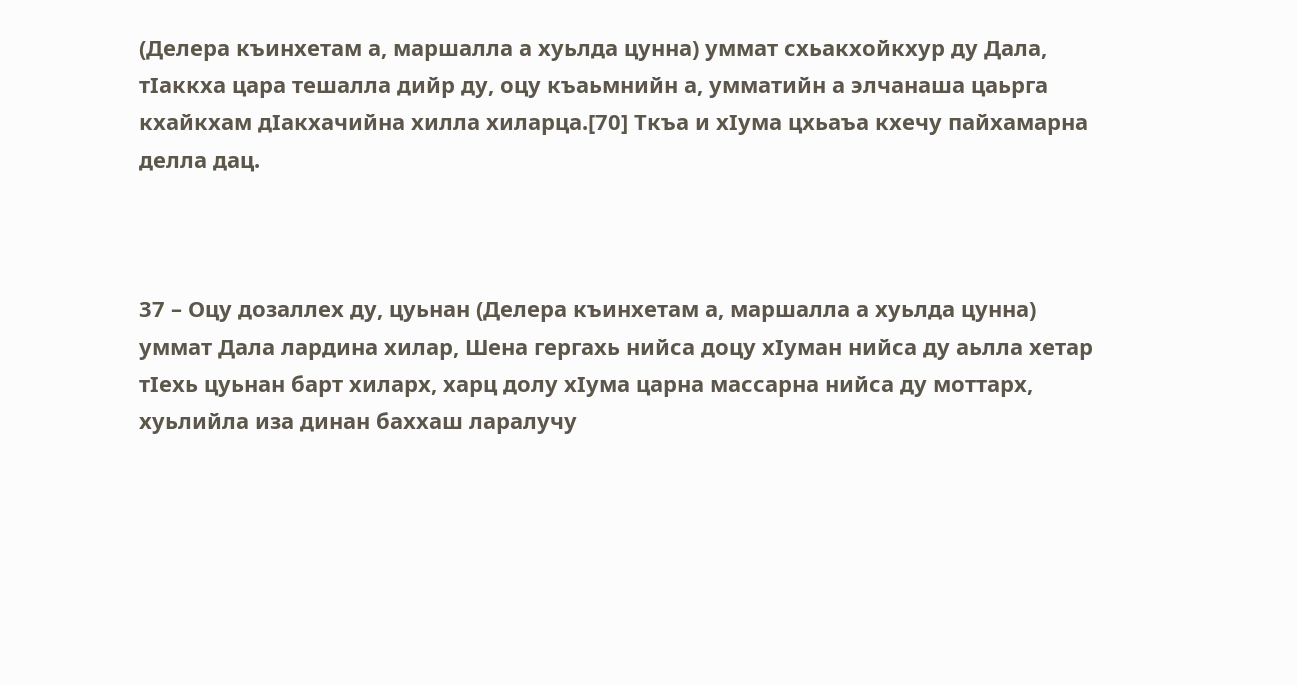(Делера къинхетам а, маршалла а хуьлда цунна) уммат схьакхойкхур ду Дала, тIаккха цара тешалла дийр ду, оцу къаьмнийн а, умматийн а элчанаша цаьрга кхайкхам дIакхачийна хилла хиларца.[70] Ткъа и хIума цхьаъа кхечу пайхамарна делла дац.



37 – Оцу дозаллех ду, цуьнан (Делера къинхетам а, маршалла а хуьлда цунна) уммат Дала лардина хилар, Шена гергахь нийса доцу хIуман нийса ду аьлла хетар тIехь цуьнан барт хиларх, харц долу хIума царна массарна нийса ду моттарх, хуьлийла иза динан баххаш ларалучу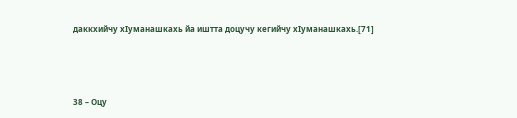даккхийчу хIуманашкахь йа иштта доцучу кегийчу хIуманашкахь.[71]



38 – Оцу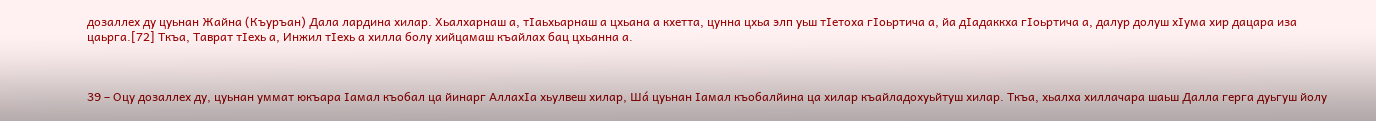дозаллех ду цуьнан Жайна (Къуръан) Дала лардина хилар. Хьалхарнаш а, тIаьхьарнаш а цхьана а кхетта, цунна цхьа элп уьш тIетоха гIоьртича а, йа дIадаккха гIоьртича а, далур долуш хIума хир дацара иза цаьрга.[72] Ткъа, Таврат тIехь а, Инжил тIехь а хилла болу хийцамаш къайлах бац цхьанна а.



39 – Оцу дозаллех ду, цуьнан уммат юкъара Iамал къобал ца йинарг АллахIа хьулвеш хилар, Ша́ цуьнан Iамал къобалйина ца хилар къайладохуьйтуш хилар. Ткъа, хьалха хиллачара шаьш Далла герга дуьгуш йолу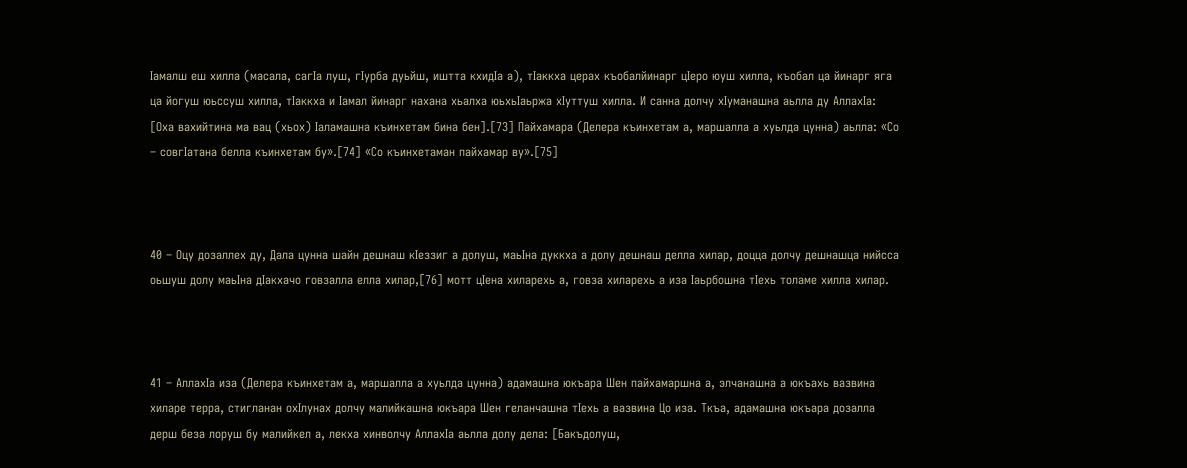Iамалш еш хилла (масала, сагIа луш, гIурба дуьйш, иштта кхидIа а), тIаккха церах къобалйинарг цIеро юуш хилла, къобал ца йинарг яга ца йогуш юьссуш хилла, тIаккха и Iамал йинарг нахана хьалха юьхьIаьржа хIуттуш хилла. И санна долчу хIуманашна аьлла ду АллахIа: [Оха вахийтина ма вац (хьох) Iаламашна къинхетам бина бен].[73] Пайхамара (Делера къинхетам а, маршалла а хуьлда цунна) аьлла: «Со – совгIатана белла къинхетам бу».[74] «Со къинхетаман пайхамар ву».[75]



40 – Оцу дозаллех ду, Дала цунна шайн дешнаш кIеззиг а долуш, маьIна дуккха а долу дешнаш делла хилар, доцца долчу дешнашца нийсса оьшуш долу маьIна дIакхачо говзалла елла хилар,[76] мотт цIена хиларехь а, говза хиларехь а иза Iаьрбошна тIехь толаме хилла хилар.



41 – АллахIа иза (Делера къинхетам а, маршалла а хуьлда цунна) адамашна юкъара Шен пайхамаршна а, элчанашна а юкъахь вазвина хиларе терра, стигланан охIлунах долчу малийкашна юкъара Шен геланчашна тIехь а вазвина Цо иза. Ткъа, адамашна юкъара дозалла дерш беза лоруш бу малийкел а, лекха хинволчу АллахIа аьлла долу дела: [Бакъдолуш,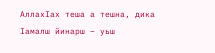АллахIах теша а тешна, дика Iамалш йинарш – уьш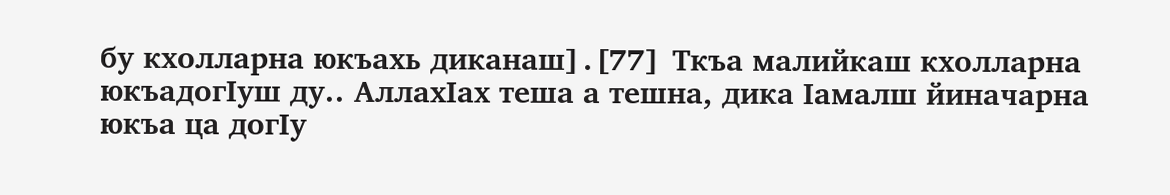бу кхолларна юкъахь диканаш].[77] Ткъа малийкаш кхолларна юкъадогIуш ду.. АллахIах теша а тешна, дика Iамалш йиначарна юкъа ца догIу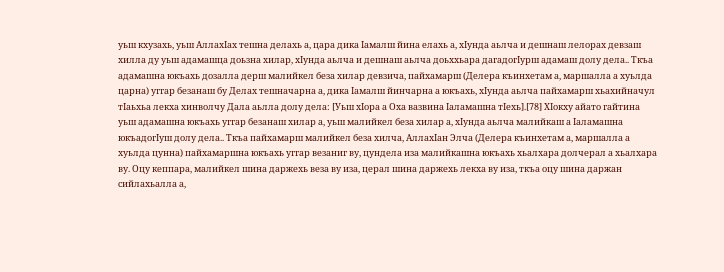уьш кхузахь, уьш АллахIах тешна делахь а, цара дика Iамалш йина елахь а, хIунда аьлча и дешнаш лелорах девзаш хилла ду уьш адамашца доьзна хилар, хIунда аьлча и дешнаш аьлча доьххьара дагадогIурш адамаш долу дела.. Ткъа адамашна юкъахь дозалла дерш малийкел беза хилар девзича, пайхамарш (Делера къинхетам а, маршалла а хуьлда царна) уггар безанаш бу Делах тешначарна а, дика Iамалш йинчарна а юкъахь, хIунда аьлча пайхамарш хьахийначул тIаьхьа лекха хинволчу Дала аьлла долу дела: [Уьш хIора а Оха вазвина Iаламашна тIехь].[78] ХIокху айато гайтина уьш адамашна юкъахь уггар безанаш хилар а, уьш малийкел беза хилар а, хIунда аьлча малийкаш а Iаламашна юкъадогIуш долу дела.. Ткъа пайхамарш малийкел беза хилча, АллахIан Элча (Делера къинхетам а, маршалла а хуьлда цунна) пайхамаршна юкъахь уггар везаниг ву, цундела иза малийкашна юкъахь хьалхара долчерал а хьалхара ву. Оцу кеппара, малийкел шина даржехь веза ву иза, церал шина даржехь лекха ву иза, ткъа оцу шина даржан сийлахьалла а,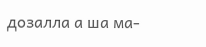дозалла а ша ма-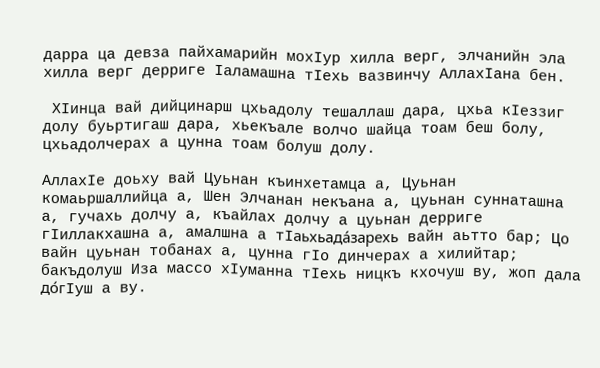дарра ца девза пайхамарийн мохIур хилла верг, элчанийн эла хилла верг дерриге Iаламашна тIехь вазвинчу АллахIана бен.

 ХIинца вай дийцинарш цхьадолу тешаллаш дара, цхьа кIеззиг долу буьртигаш дара, хьекъале волчо шайца тоам беш болу, цхьадолчерах а цунна тоам болуш долу.

АллахIе доьху вай Цуьнан къинхетамца а, Цуьнан комаьршаллийца а, Шен Элчанан некъана а, цуьнан суннаташна а, гучахь долчу а, къайлах долчу а цуьнан дерриге гIиллакхашна а, амалшна а тIаьхьада́зарехь вайн аьтто бар; Цо вайн цуьнан тобанах а, цунна гIо динчерах а хилийтар; бакъдолуш Иза массо хIуманна тIехь ницкъ кхочуш ву, жоп дала до́гIуш а ву.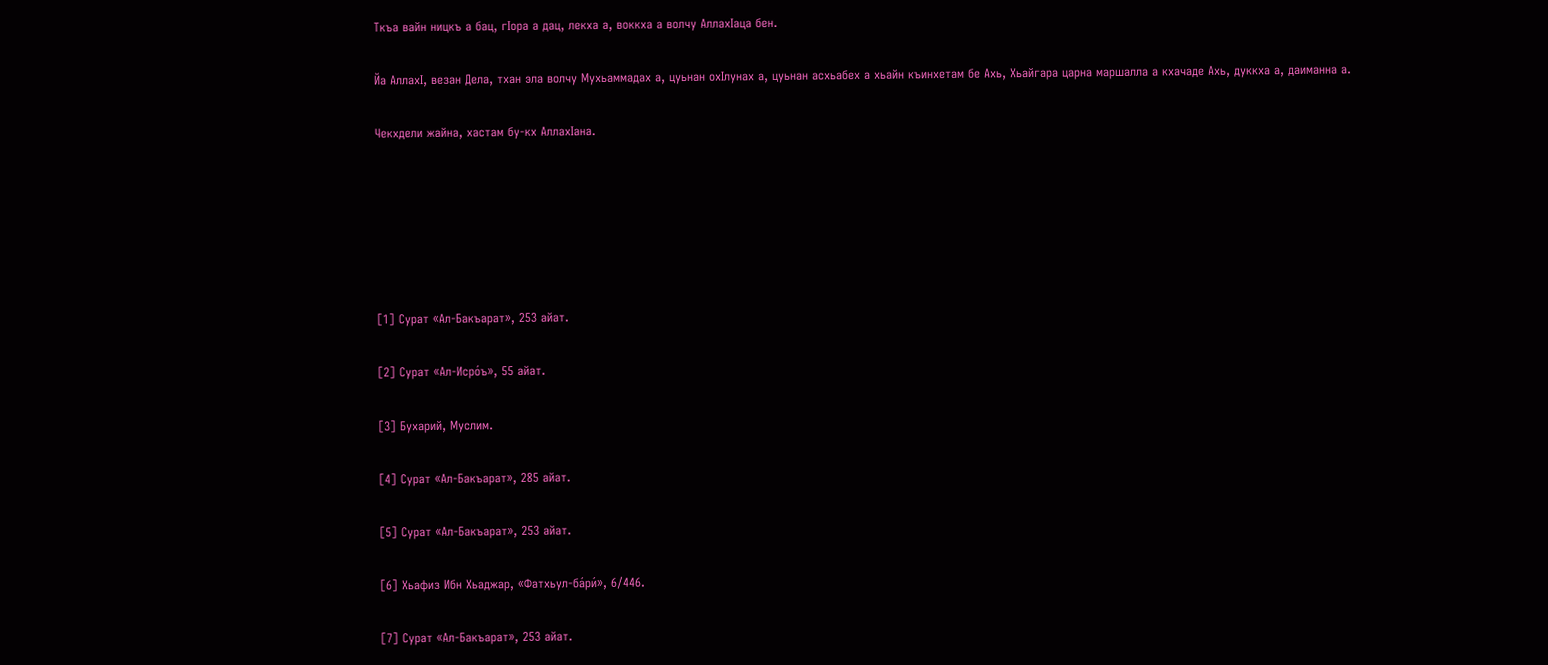Ткъа вайн ницкъ а бац, гIора а дац, лекха а, воккха а волчу АллахIаца бен.

Йа АллахI, везан Дела, тхан эла волчу Мухьаммадах а, цуьнан охIлунах а, цуьнан асхьабех а хьайн къинхетам бе Ахь, Хьайгара царна маршалла а кхачаде Ахь, дуккха а, даиманна а.

Чекхдели жайна, хастам бу-кх АллахIана.






[1] Сурат «Ал-Бакъарат», 253 айат.

[2] Сурат «Ал-Исро́ъ», 55 айат.

[3] Бухарий, Муслим.

[4] Сурат «Ал-Бакъарат», 285 айат.

[5] Сурат «Ал-Бакъарат», 253 айат.

[6] Хьафиз Ибн Хьаджар, «Фатхьул-ба́ри́», 6/446.

[7] Сурат «Ал-Бакъарат», 253 айат.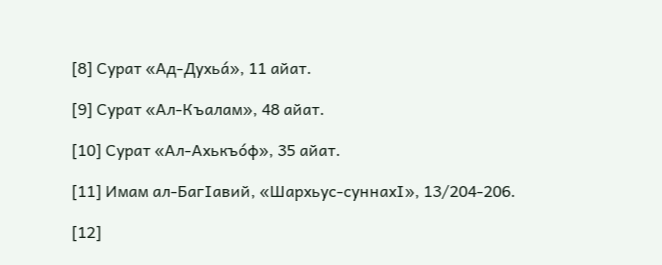[8] Сурат «Ад-Духьа́», 11 айат.

[9] Сурат «Ал-Къалам», 48 айат.

[10] Сурат «Ал-Ахькъо́ф», 35 айат.

[11] Имам ал-БагIавий, «Шархьус-суннахI», 13/204-206.

[12]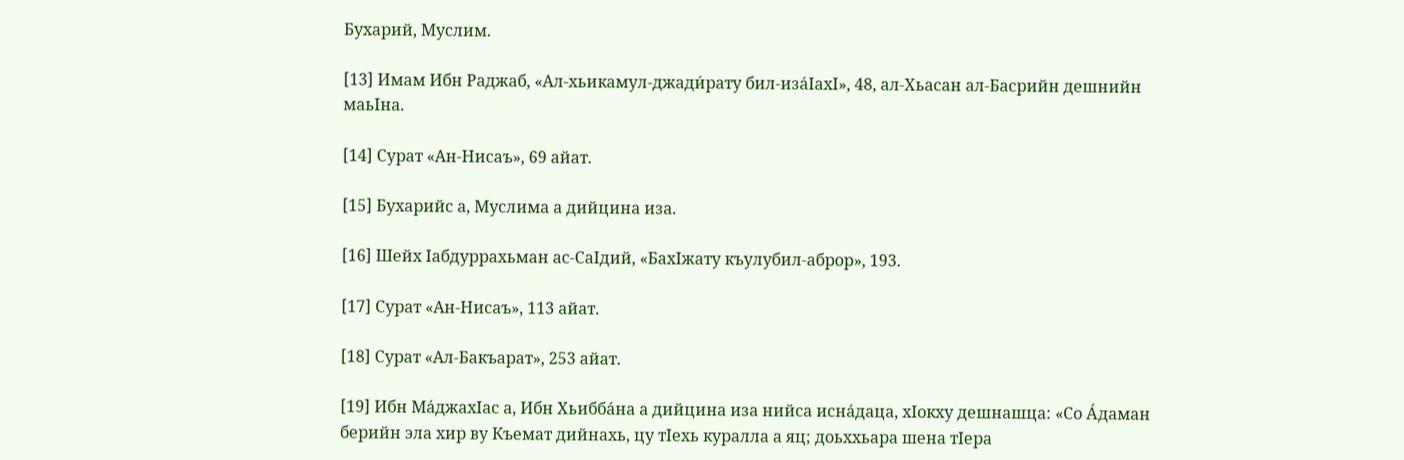Бухарий, Муслим.

[13] Имам Ибн Раджаб, «Ал-хьикамул-джади́рату бил-иза́IахI», 48, ал-Хьасан ал-Басрийн дешнийн маьIна.

[14] Сурат «Ан-Нисаъ», 69 айат.

[15] Бухарийс а, Муслима а дийцина иза.

[16] Шейх Iабдуррахьман ас-СаIдий, «БахIжату къулубил-аброр», 193.

[17] Сурат «Ан-Нисаъ», 113 айат.

[18] Сурат «Ал-Бакъарат», 253 айат.

[19] Ибн Ма́джахIас а, Ибн Хьибба́на а дийцина иза нийса исна́даца, хIокху дешнашца: «Со А́даман берийн эла хир ву Къемат дийнахь, цу тIехь куралла а яц; доьххьара шена тIера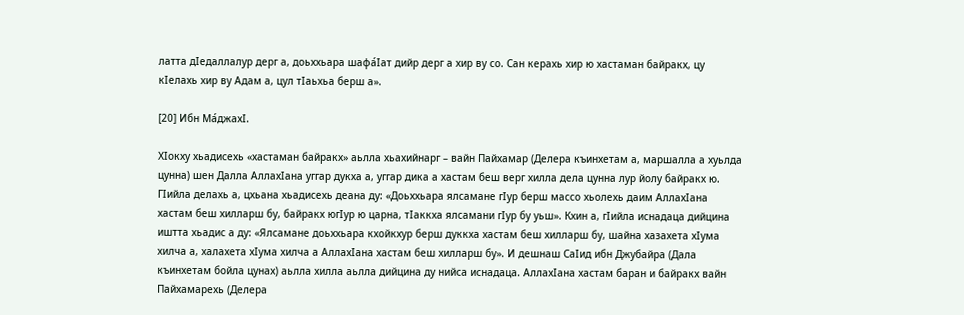латта дIедаллалур дерг а, доьххьара шафа́Iат дийр дерг а хир ву со. Сан керахь хир ю хастаман байракх, цу кIелахь хир ву Адам а, цул тIаьхьа берш а».

[20] Ибн Ма́джахI.

ХIокху хьадисехь «хастаман байракх» аьлла хьахийнарг – вайн Пайхамар (Делера къинхетам а, маршалла а хуьлда цунна) шен Далла АллахIана уггар дукха а, уггар дика а хастам беш верг хилла дела цунна лур йолу байракх ю. ГIийла делахь а, цхьана хьадисехь деана ду: «Доьххьара ялсамане гIур берш массо хьолехь даим АллахIана хастам беш хилларш бу, байракх югIур ю царна, тIаккха ялсамани гIур бу уьш». Кхин а, гIийла иснадаца дийцина иштта хьадис а ду: «Ялсамане доьххьара кхойкхур берш дуккха хастам беш хилларш бу, шайна хазахета хIума хилча а, халахета хIума хилча а АллахIана хастам беш хилларш бу». И дешнаш СаIид ибн Джубайра (Дала къинхетам бойла цунах) аьлла хилла аьлла дийцина ду нийса иснадаца. АллахIана хастам баран и байракх вайн Пайхамарехь (Делера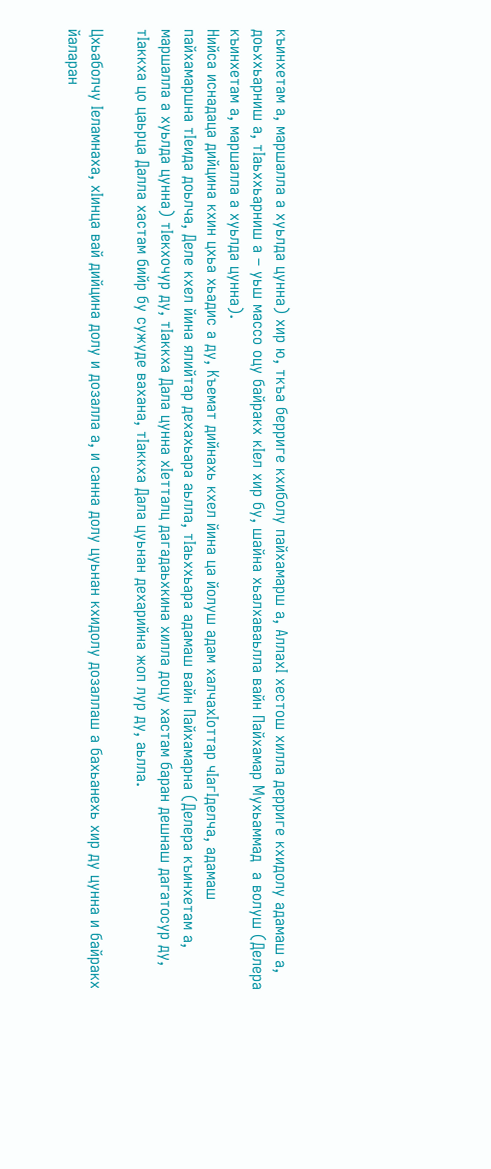къинхетам а, маршалла а хуьлда цунна) хир ю, ткъа берриге кхиболу пайхамарш а, АллахI хестош хилла дерриге кхидолу адамаш а, доьххьарниш а, тIаьххьарниш а – уьш массо оцу байракх кIел хир бу, шайна хьалхаваьлла вайн Пайхамар Мухьаммад  а волуш (Делера къинхетам а, маршалла а хуьлда цунна).
Нийса иснадаца дийцина кхин цхьа хьадис а ду, Къемат дийнахь кхел йина ца йолуш адам халчахIоттар чIагIделча, адамаш пайхамаршна тIеида доьлча, Деле кхел йина ялийтар дехахьара аьлла, тIаьххьара адамаш вайн Пайхамарна (Делера къинхетам а, маршалла а хуьлда цунна) тIекхочур ду, тIаккха Дала цунна хIетталц дагадаьхкина хилла доцу хастам баран дешнаш дагатосур ду, тIаккха цо цаьрца Далла хастам бийр бу сужуде вахана, тIаккха Дала цуьнан дехарийна жоп лур ду, аьлла.

Цхьаболчу Iеламнаха, хIинца вай дийцина долу и дозалла а, и санна долу цуьнан кхидолу дозаллаш а бахьанехь хир ду цунна и байракх йаларан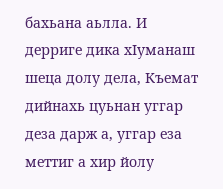бахьана аьлла. И дерриге дика хIуманаш шеца долу дела, Къемат дийнахь цуьнан уггар деза дарж а, уггар еза меттиг а хир йолу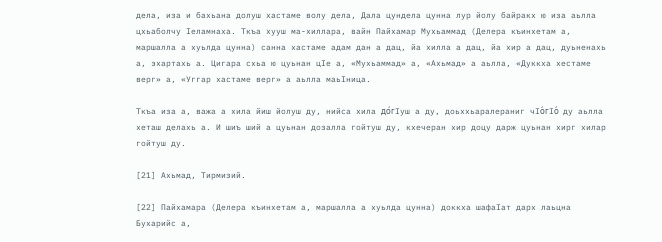дела, иза и бахьана долуш хастаме волу дела, Дала цундела цунна лур йолу байракх ю иза аьлла цхьаболчу Iеламнаха. Ткъа хууш ма-хиллара, вайн Пайхамар Мухьаммад (Делера къинхетам а, маршалла а хуьлда цунна) санна хастаме адам дан а дац, йа хилла а дац, йа хир а дац, дуьненахь а, эхартахь а. Цигара схьа ю цуьнан цIе а, «Мухьаммад» а, «Ахьмад» а аьлла, «Дуккха хестаме верг» а, «Уггар хастаме верг» а аьлла маьIница.

Ткъа иза а, важа а хила йиш йолуш ду, нийса хила до́гIуш а ду, доьххьаралераниг чIо́гIо́ ду аьлла хеташ делахь а. И шиъ ший а цуьнан дозалла гойтуш ду, кхечеран хир доцу дарж цуьнан хирг хилар гойтуш ду.

[21] Ахьмад, Тирмизий.

[22] Пайхамара (Делера къинхетам а, маршалла а хуьлда цунна) доккха шафаIат дарх лаьцна Бухарийс а,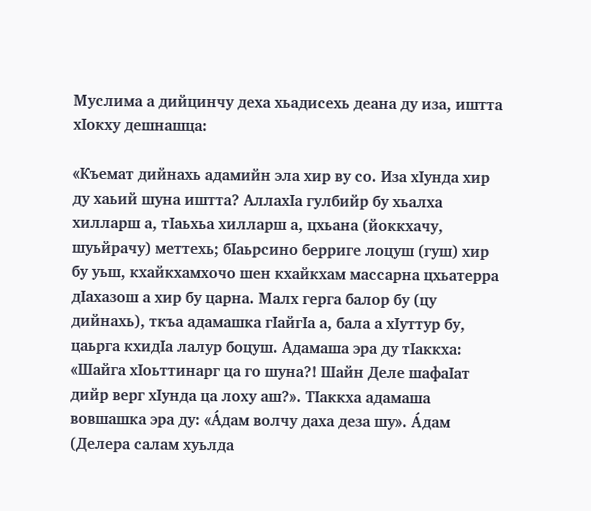Муслима а дийцинчу деха хьадисехь деана ду иза, иштта хIокху дешнашца:

«Къемат дийнахь адамийн эла хир ву со. Иза хIунда хир ду хаьий шуна иштта? АллахIа гулбийр бу хьалха хилларш а, тIаьхьа хилларш а, цхьана (йоккхачу, шуьйрачу) меттехь; бIаьрсино берриге лоцуш (гуш) хир бу уьш, кхайкхамхочо шен кхайкхам массарна цхьатерра дIахазош а хир бу царна. Малх герга балор бу (цу дийнахь), ткъа адамашка гIайгIа а, бала а хIуттур бу, цаьрга кхидIа лалур боцуш. Адамаша эра ду тIаккха: «Шайга хIоьттинарг ца го шуна?! Шайн Деле шафаIат дийр верг хIунда ца лоху аш?». ТIаккха адамаша вовшашка эра ду: «А́дам волчу даха деза шу». А́дам (Делера салам хуьлда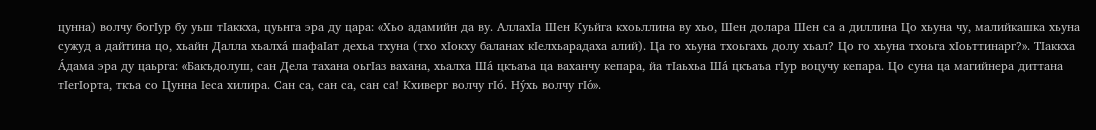цунна) волчу богIур бу уьш тIаккха, цуьнга эра ду цара: «Хьо адамийн да ву. АллахIа Шен Куьйга кхоьллина ву хьо, Шен долара Шен са а диллина Цо хьуна чу, малийкашка хьуна сужуд а дайтина цо, хьайн Далла хьалха́ шафаIат дехьа тхуна (тхо хIокху баланах кIелхьарадаха алий). Ца го хьуна тхоьгахь долу хьал? Цо го хьуна тхоьга хIоьттинарг?». ТIаккха А́дама эра ду цаьрга: «Бакъдолуш, сан Дела тахана оьгIаз вахана, хьалха Ша́ цкъаъа ца ваханчу кепара, йа тIаьхьа Ша́ цкъаъа гIур воцучу кепара. Цо суна ца магийнера диттана тIегIорта, ткъа со Цунна Iеса хилира. Сан са, сан са, сан са! Кхиверг волчу гIо́. Ну́хь волчу гIо́».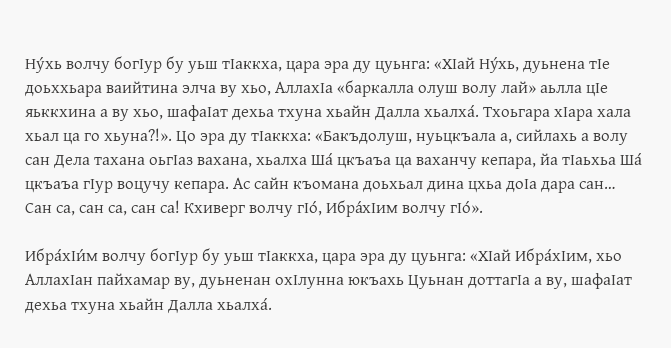Ну́хь волчу богIур бу уьш тIаккха, цара эра ду цуьнга: «ХIай Ну́хь, дуьнена тIе доьххьара ваийтина элча ву хьо, АллахIа «баркалла олуш волу лай» аьлла цIе яьккхина а ву хьо, шафаIат дехьа тхуна хьайн Далла хьалха́. Тхоьгара хIара хала хьал ца го хьуна?!». Цо эра ду тIаккха: «Бакъдолуш, нуьцкъала а, сийлахь а волу сан Дела тахана оьгIаз вахана, хьалха Ша́ цкъаъа ца ваханчу кепара, йа тIаьхьа Ша́ цкъаъа гIур воцучу кепара. Ас сайн къомана доьхьал дина цхьа доIа дара сан… Сан са, сан са, сан са! Кхиверг волчу гIо́, Ибра́хIим волчу гIо́».

Ибра́хIи́м волчу богIур бу уьш тIаккха, цара эра ду цуьнга: «ХIай Ибра́хIим, хьо АллахIан пайхамар ву, дуьненан охIлунна юкъахь Цуьнан доттагIа а ву, шафаIат дехьа тхуна хьайн Далла хьалха́.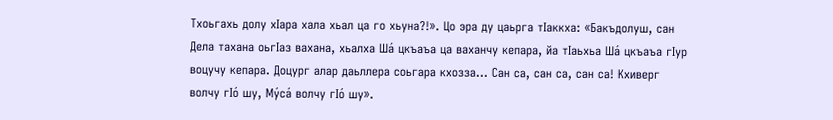Тхоьгахь долу хIара хала хьал ца го хьуна?!». Цо эра ду цаьрга тIаккха: «Бакъдолуш, сан Дела тахана оьгIаз вахана, хьалха Ша́ цкъаъа ца ваханчу кепара, йа тIаьхьа Ша́ цкъаъа гIур воцучу кепара. Доцург алар даьллера соьгара кхозза… Сан са, сан са, сан са! Кхиверг волчу гIо́ шу, Му́са́ волчу гIо́ шу».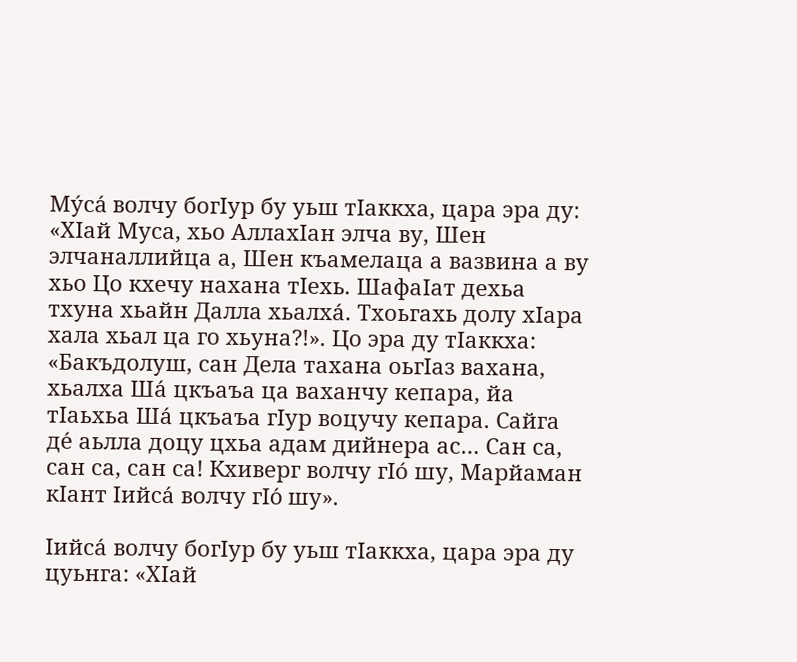Му́са́ волчу богIур бу уьш тIаккха, цара эра ду: «ХIай Муса, хьо АллахIан элча ву, Шен элчаналлийца а, Шен къамелаца а вазвина а ву хьо Цо кхечу нахана тIехь. ШафаIат дехьа тхуна хьайн Далла хьалха́. Тхоьгахь долу хIара хала хьал ца го хьуна?!». Цо эра ду тIаккха: «Бакъдолуш, сан Дела тахана оьгIаз вахана, хьалха Ша́ цкъаъа ца ваханчу кепара, йа тIаьхьа Ша́ цкъаъа гIур воцучу кепара. Сайга де́ аьлла доцу цхьа адам дийнера ас… Сан са, сан са, сан са! Кхиверг волчу гIо́ шу, Марйаман кIант Iийса́ волчу гIо́ шу».

Iийса́ волчу богIур бу уьш тIаккха, цара эра ду цуьнга: «ХIай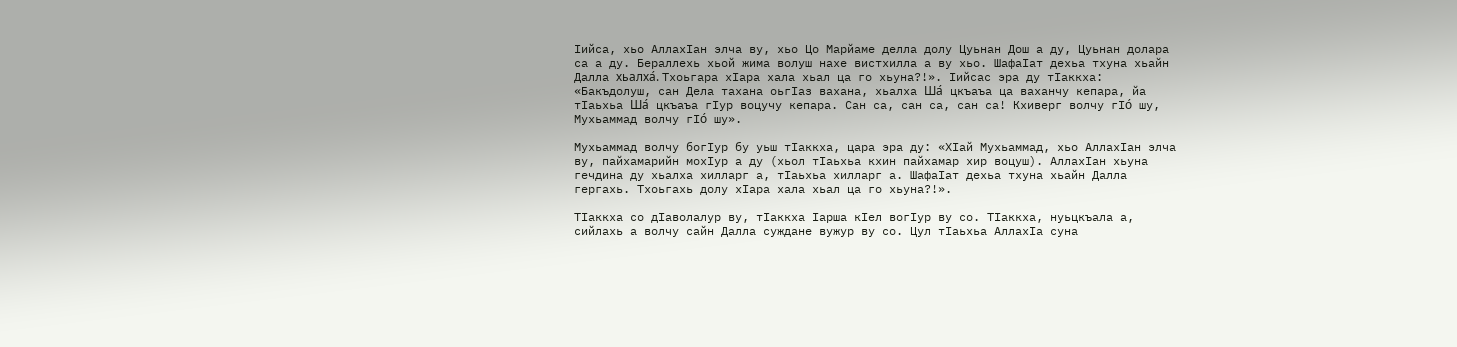Iийса, хьо АллахIан элча ву, хьо Цо Марйаме делла долу Цуьнан Дош а ду, Цуьнан долара са а ду. Бераллехь хьой жима волуш нахе вистхилла а ву хьо. ШафаIат дехьа тхуна хьайн Далла хьалха́. Тхоьгара хIара хала хьал ца го хьуна?!». Iийсас эра ду тIаккха: «Бакъдолуш, сан Дела тахана оьгIаз вахана, хьалха Ша́ цкъаъа ца ваханчу кепара, йа тIаьхьа Ша́ цкъаъа гIур воцучу кепара. Сан са, сан са, сан са! Кхиверг волчу гIо́ шу, Мухьаммад волчу гIо́ шу».

Мухьаммад волчу богIур бу уьш тIаккха, цара эра ду: «ХIай Мухьаммад, хьо АллахIан элча ву, пайхамарийн мохIур а ду (хьол тIаьхьа кхин пайхамар хир воцуш). АллахIан хьуна гечдина ду хьалха хилларг а, тIаьхьа хилларг а. ШафаIат дехьа тхуна хьайн Далла гергахь. Тхоьгахь долу хIара хала хьал ца го хьуна?!».

ТIаккха со дIаволалур ву, тIаккха Iарша кIел вогIур ву со. ТIаккха, нуьцкъала а, сийлахь а волчу сайн Далла суждане вужур ву со. Цул тIаьхьа АллахIа суна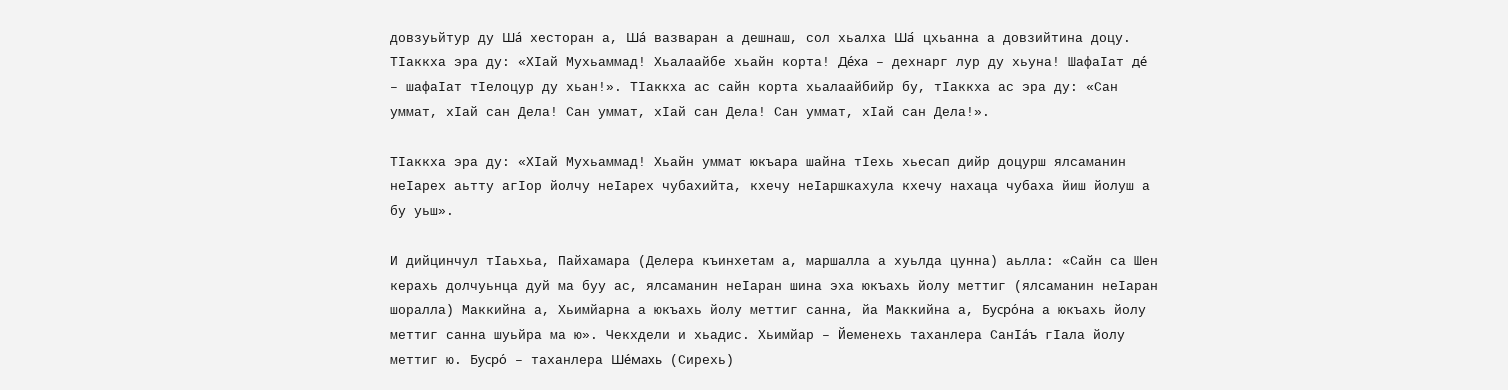довзуьйтур ду Ша́ хесторан а, Ша́ вазваран а дешнаш, сол хьалха Ша́ цхьанна а довзийтина доцу. ТIаккха эра ду: «ХIай Мухьаммад! Хьалаайбе хьайн корта! Де́ха – дехнарг лур ду хьуна! ШафаIат де́ – шафаIат тIелоцур ду хьан!». ТIаккха ас сайн корта хьалаайбийр бу, тIаккха ас эра ду: «Сан уммат, хIай сан Дела! Сан уммат, хIай сан Дела! Сан уммат, хIай сан Дела!».

ТIаккха эра ду: «ХIай Мухьаммад! Хьайн уммат юкъара шайна тIехь хьесап дийр доцурш ялсаманин неIарех аьтту агIор йолчу неIарех чубахийта, кхечу неIаршкахула кхечу нахаца чубаха йиш йолуш а бу уьш».

И дийцинчул тIаьхьа, Пайхамара (Делера къинхетам а, маршалла а хуьлда цунна) аьлла: «Сайн са Шен керахь долчуьнца дуй ма буу ас, ялсаманин неIаран шина эха юкъахь йолу меттиг (ялсаманин неIаран шоралла) Маккийна а, Хьимйарна а юкъахь йолу меттиг санна, йа Маккийна а, Бусро́на а юкъахь йолу меттиг санна шуьйра ма ю». Чекхдели и хьадис. Хьимйар – Йеменехь таханлера СанIа́ъ гIала йолу меттиг ю. Бусро́ – таханлера Ше́махь (Сирехь)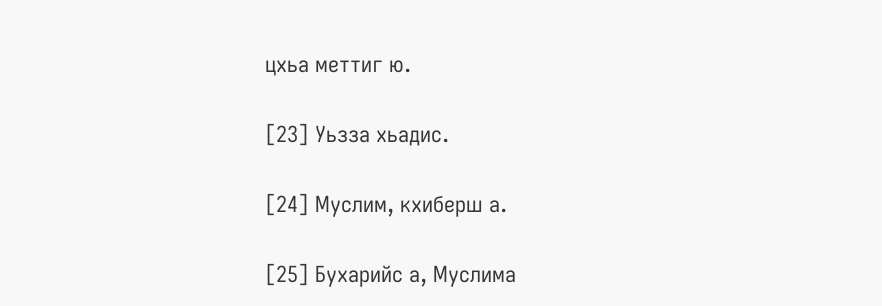цхьа меттиг ю.

[23] Уьзза хьадис.

[24] Муслим, кхиберш а.

[25] Бухарийс а, Муслима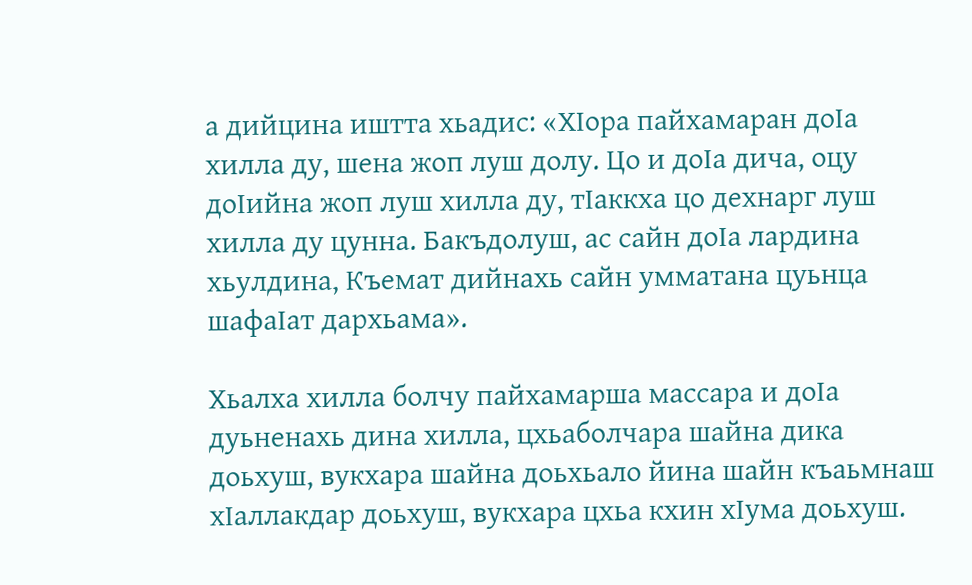а дийцина иштта хьадис: «ХIора пайхамаран доIа хилла ду, шена жоп луш долу. Цо и доIа дича, оцу доIийна жоп луш хилла ду, тIаккха цо дехнарг луш хилла ду цунна. Бакъдолуш, ас сайн доIа лардина хьулдина, Къемат дийнахь сайн умматана цуьнца шафаIат дархьама».

Хьалха хилла болчу пайхамарша массара и доIа дуьненахь дина хилла, цхьаболчара шайна дика доьхуш, вукхара шайна доьхьало йина шайн къаьмнаш хIаллакдар доьхуш, вукхара цхьа кхин хIума доьхуш.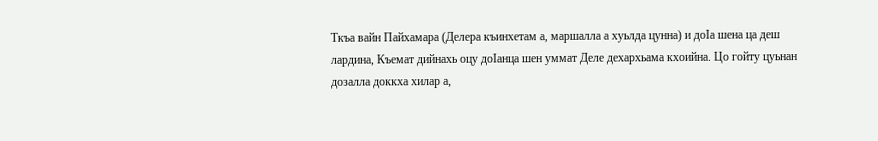Ткъа вайн Пайхамара (Делера къинхетам а, маршалла а хуьлда цунна) и доIа шена ца деш лардина, Къемат дийнахь оцу доIанца шен уммат Деле дехархьама кхоийна. Цо гойту цуьнан дозалла доккха хилар а,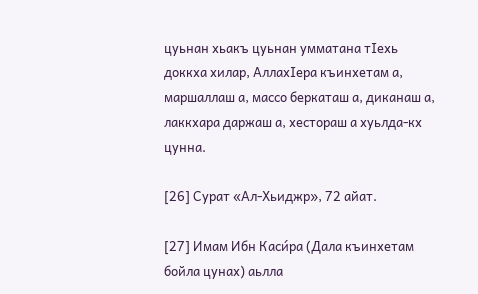цуьнан хьакъ цуьнан умматана тIехь доккха хилар, АллахIера къинхетам а, маршаллаш а, массо беркаташ а, диканаш а, лаккхара даржаш а, хестораш а хуьлда-кх цунна.

[26] Сурат «Ал-Хьиджр», 72 айат.

[27] Имам Ибн Каси́ра (Дала къинхетам бойла цунах) аьлла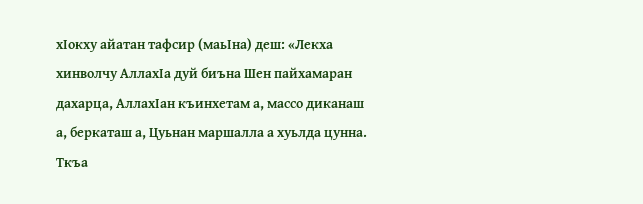хIокху айатан тафсир (маьIна) деш: «Лекха хинволчу АллахIа дуй биъна Шен пайхамаран дахарца, АллахIан къинхетам а, массо диканаш а, беркаташ а, Цуьнан маршалла а хуьлда цунна. Ткъа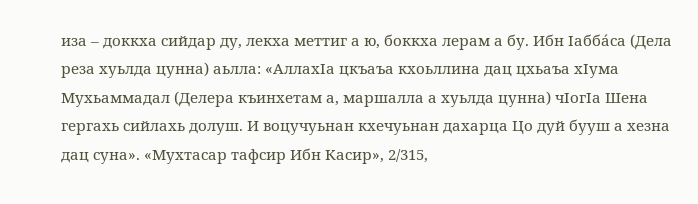иза – доккха сийдар ду, лекха меттиг а ю, боккха лерам а бу. Ибн Iабба́са (Дела реза хуьлда цунна) аьлла: «АллахIа цкъаъа кхоьллина дац цхьаъа хIума Мухьаммадал (Делера къинхетам а, маршалла а хуьлда цунна) чIогIа Шена гергахь сийлахь долуш. И воцучуьнан кхечуьнан дахарца Цо дуй бууш а хезна дац суна». «Мухтасар тафсир Ибн Касир», 2/315,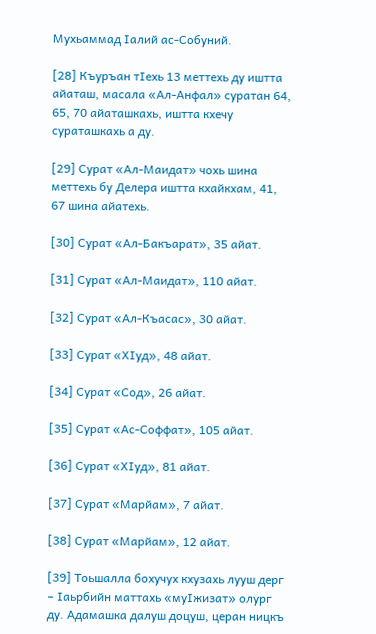Мухьаммад Iалий ас-Собуний.

[28] Къуръан тIехь 13 меттехь ду иштта айаташ, масала «Ал-Анфал» суратан 64, 65, 70 айаташкахь, иштта кхечу сураташкахь а ду.

[29] Сурат «Ал-Маидат» чохь шина меттехь бу Делера иштта кхайкхам, 41, 67 шина айатехь.

[30] Сурат «Ал-Бакъарат», 35 айат.

[31] Сурат «Ал-Маидат», 110 айат.

[32] Сурат «Ал-Къасас», 30 айат.

[33] Сурат «ХIуд», 48 айат.

[34] Сурат «Сод», 26 айат.

[35] Сурат «Ас-Соффат», 105 айат.

[36] Сурат «ХIуд», 81 айат.

[37] Сурат «Марйам», 7 айат.

[38] Сурат «Марйам», 12 айат.

[39] Тоьшалла бохучух кхузахь лууш дерг – Iаьрбийн маттахь «муIжизат» олург ду. Адамашка далуш доцуш, церан ницкъ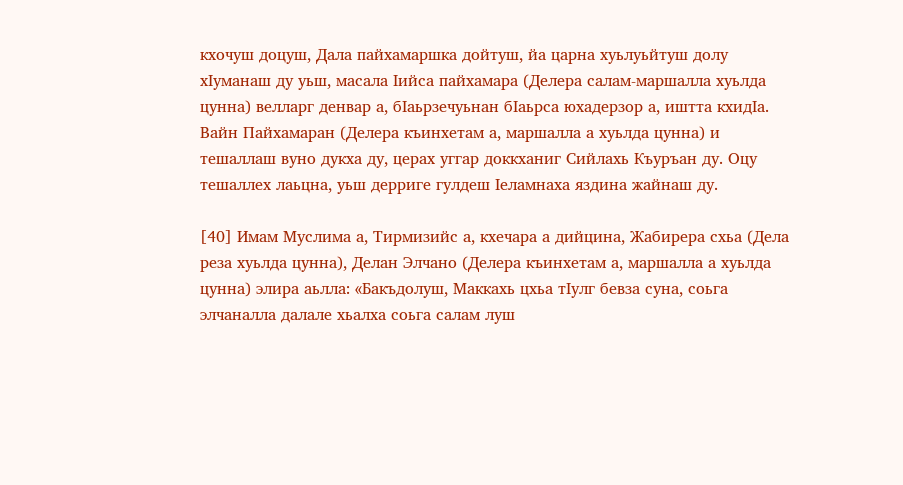кхочуш доцуш, Дала пайхамаршка дойтуш, йа царна хуьлуьйтуш долу хIуманаш ду уьш, масала Iийса пайхамара (Делера салам-маршалла хуьлда цунна) велларг денвар а, бIаьрзечуьнан бIаьрса юхадерзор а, иштта кхидIа. Вайн Пайхамаран (Делера къинхетам а, маршалла а хуьлда цунна) и тешаллаш вуно дукха ду, церах уггар доккханиг Сийлахь Къуръан ду. Оцу тешаллех лаьцна, уьш дерриге гулдеш Iеламнаха яздина жайнаш ду.

[40] Имам Муслима а, Тирмизийс а, кхечара а дийцина, Жабирера схьа (Дела реза хуьлда цунна), Делан Элчано (Делера къинхетам а, маршалла а хуьлда цунна) элира аьлла: «Бакъдолуш, Маккахь цхьа тIулг бевза суна, соьга элчаналла далале хьалха соьга салам луш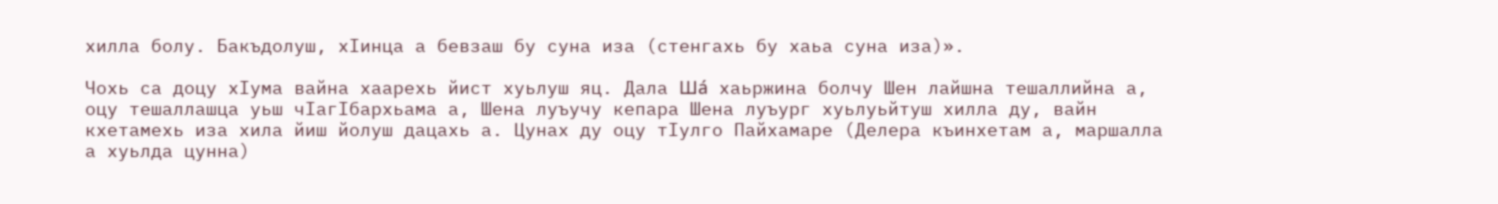хилла болу. Бакъдолуш, хIинца а бевзаш бу суна иза (стенгахь бу хаьа суна иза)».

Чохь са доцу хIума вайна хаарехь йист хуьлуш яц. Дала Ша́ хаьржина болчу Шен лайшна тешаллийна а, оцу тешаллашца уьш чIагIбархьама а, Шена луъучу кепара Шена луъург хуьлуьйтуш хилла ду, вайн кхетамехь иза хила йиш йолуш дацахь а. Цунах ду оцу тIулго Пайхамаре (Делера къинхетам а, маршалла а хуьлда цунна)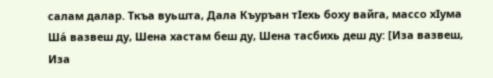салам далар. Ткъа вуьшта, Дала Къуръан тIехь боху вайга, массо хIума Ша́ вазвеш ду, Шена хастам беш ду, Шена тасбихь деш ду: [Иза вазвеш, Иза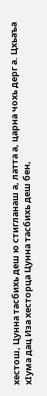хестош, Цунна тасбихь деш ю стигланаш а, латта а, царна чохь дерг а. Цхьаъа хIума дац Иза хесторца Цунна тасбихь деш бен,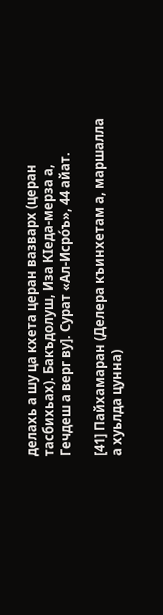делахь а шу ца кхета церан вазварх (церан тасбихьах). Бакъдолуш, Иза КIеда-мерза а, Гечдеш а верг ву]. Сурат «Ал-Исро́ъ», 44 айат.

[41] Пайхамаран (Делера къинхетам а, маршалла а хуьлда цунна)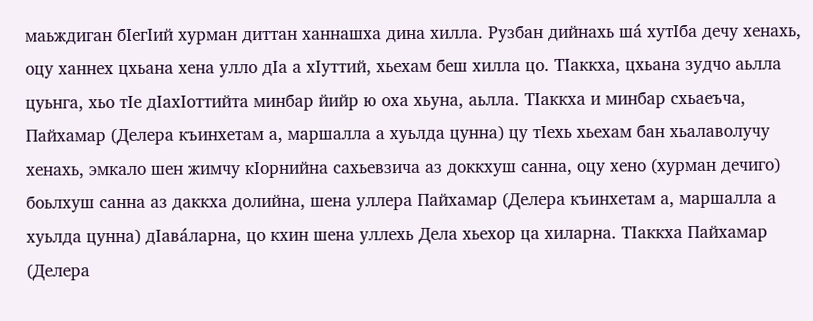маьждиган бIегIий хурман диттан ханнашха дина хилла. Рузбан дийнахь ша́ хутIба дечу хенахь, оцу ханнех цхьана хена улло дIа а хIуттий, хьехам беш хилла цо. ТIаккха, цхьана зудчо аьлла цуьнга, хьо тIе дIахIоттийта минбар йийр ю оха хьуна, аьлла. ТIаккха и минбар схьаеъча, Пайхамар (Делера къинхетам а, маршалла а хуьлда цунна) цу тIехь хьехам бан хьалаволучу хенахь, эмкало шен жимчу кIорнийна сахьевзича аз доккхуш санна, оцу хено (хурман дечиго) боьлхуш санна аз даккха долийна, шена уллера Пайхамар (Делера къинхетам а, маршалла а хуьлда цунна) дIава́ларна, цо кхин шена уллехь Дела хьехор ца хиларна. ТIаккха Пайхамар (Делера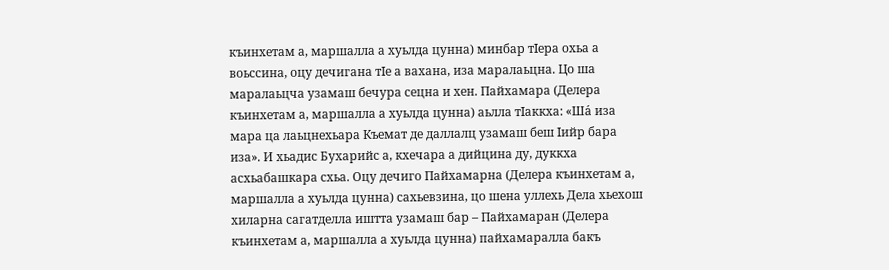къинхетам а, маршалла а хуьлда цунна) минбар тIера охьа а воьссина, оцу дечигана тIе а вахана, иза маралаьцна. Цо ша маралаьцча узамаш бечура сецна и хен. Пайхамара (Делера къинхетам а, маршалла а хуьлда цунна) аьлла тIаккха: «Ша́ иза мара ца лаьцнехьара Къемат де даллалц узамаш беш Iийр бара иза». И хьадис Бухарийс а, кхечара а дийцина ду, дуккха асхьабашкара схьа. Оцу дечиго Пайхамарна (Делера къинхетам а, маршалла а хуьлда цунна) сахьевзина, цо шена уллехь Дела хьехош хиларна сагатделла иштта узамаш бар – Пайхамаран (Делера къинхетам а, маршалла а хуьлда цунна) пайхамаралла бакъ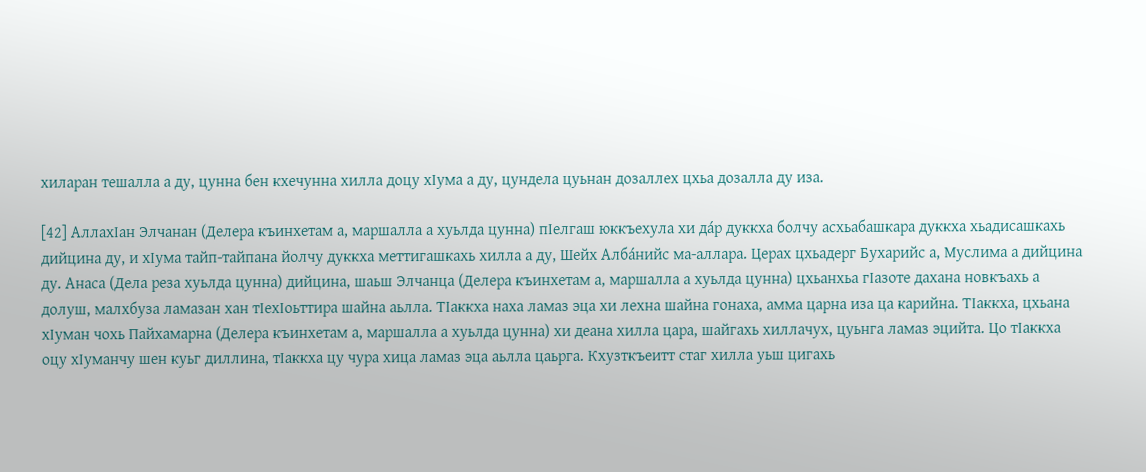хиларан тешалла а ду, цунна бен кхечунна хилла доцу хIума а ду, цундела цуьнан дозаллех цхьа дозалла ду иза.

[42] АллахIан Элчанан (Делера къинхетам а, маршалла а хуьлда цунна) пIелгаш юккъехула хи да́р дуккха болчу асхьабашкара дуккха хьадисашкахь дийцина ду, и хIума тайп-тайпана йолчу дуккха меттигашкахь хилла а ду, Шейх Алба́нийс ма-аллара. Церах цхьадерг Бухарийс а, Муслима а дийцина ду. Анаса (Дела реза хуьлда цунна) дийцина, шаьш Элчанца (Делера къинхетам а, маршалла а хуьлда цунна) цхьанхьа гIазоте дахана новкъахь а долуш, малхбуза ламазан хан тIехIоьттира шайна аьлла. ТIаккха наха ламаз эца хи лехна шайна гонаха, амма царна иза ца карийна. ТIаккха, цхьана хIуман чохь Пайхамарна (Делера къинхетам а, маршалла а хуьлда цунна) хи деана хилла цара, шайгахь хиллачух, цуьнга ламаз эцийта. Цо тIаккха оцу хIуманчу шен куьг диллина, тIаккха цу чура хица ламаз эца аьлла цаьрга. Кхузткъеитт стаг хилла уьш цигахь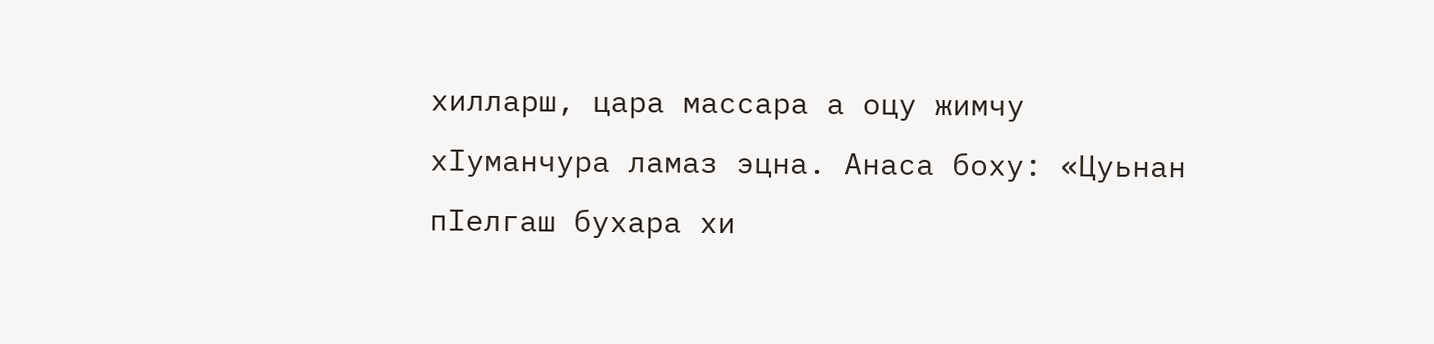хилларш, цара массара а оцу жимчу хIуманчура ламаз эцна. Анаса боху: «Цуьнан пIелгаш бухара хи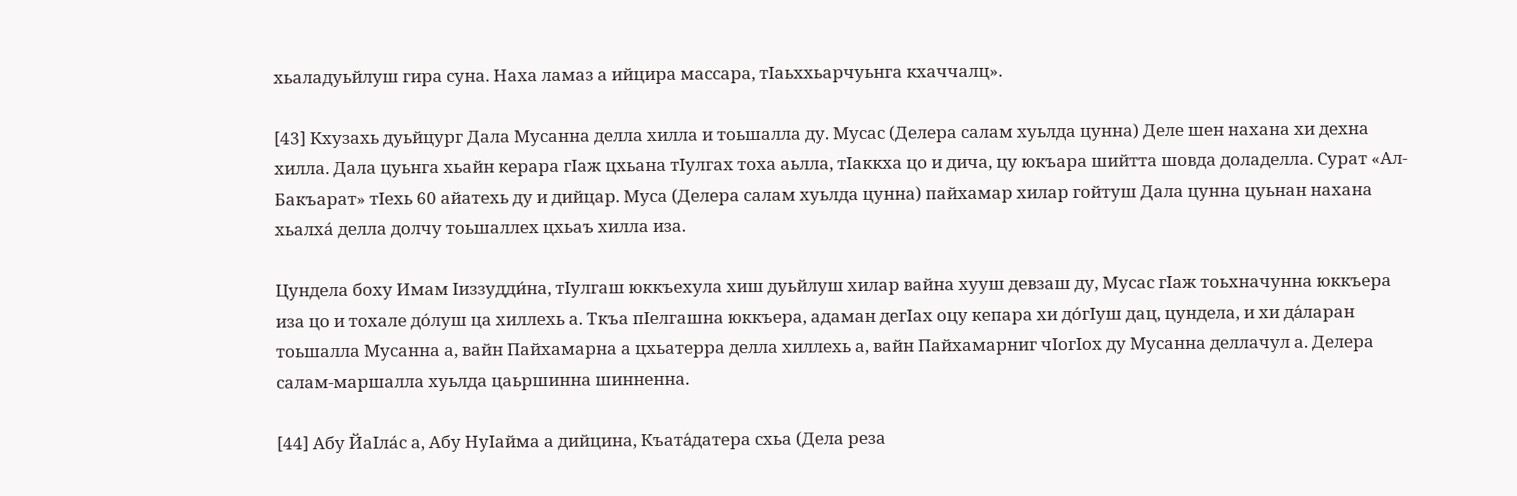хьаладуьйлуш гира суна. Наха ламаз а ийцира массара, тIаьххьарчуьнга кхаччалц».

[43] Кхузахь дуьйцург Дала Мусанна делла хилла и тоьшалла ду. Мусас (Делера салам хуьлда цунна) Деле шен нахана хи дехна хилла. Дала цуьнга хьайн керара гIаж цхьана тIулгах тоха аьлла, тIаккха цо и дича, цу юкъара шийтта шовда доладелла. Сурат «Ал-Бакъарат» тIехь 60 айатехь ду и дийцар. Муса (Делера салам хуьлда цунна) пайхамар хилар гойтуш Дала цунна цуьнан нахана хьалха́ делла долчу тоьшаллех цхьаъ хилла иза.

Цундела боху Имам Iиззудди́на, тIулгаш юккъехула хиш дуьйлуш хилар вайна хууш девзаш ду, Мусас гIаж тоьхначунна юккъера иза цо и тохале до́луш ца хиллехь а. Ткъа пIелгашна юккъера, адаман дегIах оцу кепара хи до́гIуш дац, цундела, и хи да́ларан тоьшалла Мусанна а, вайн Пайхамарна а цхьатерра делла хиллехь а, вайн Пайхамарниг чIогIох ду Мусанна деллачул а. Делера салам-маршалла хуьлда цаьршинна шинненна.

[44] Абу ЙаIла́с а, Абу НуIайма а дийцина, Къата́датера схьа (Дела реза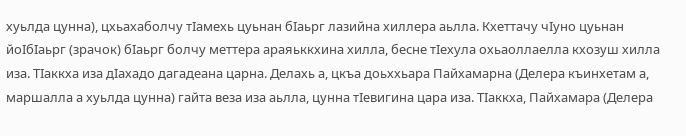хуьлда цунна), цхьахаболчу тIамехь цуьнан бIаьрг лазийна хиллера аьлла. Кхеттачу чIуно цуьнан йоIбIаьрг (зрачок) бIаьрг болчу меттера араяьккхина хилла, бесне тIехула охьаоллаелла кхозуш хилла иза. ТIаккха иза дIахадо дагадеана царна. Делахь а, цкъа доьххьара Пайхамарна (Делера къинхетам а, маршалла а хуьлда цунна) гайта веза иза аьлла, цунна тIевигина цара иза. ТIаккха, Пайхамара (Делера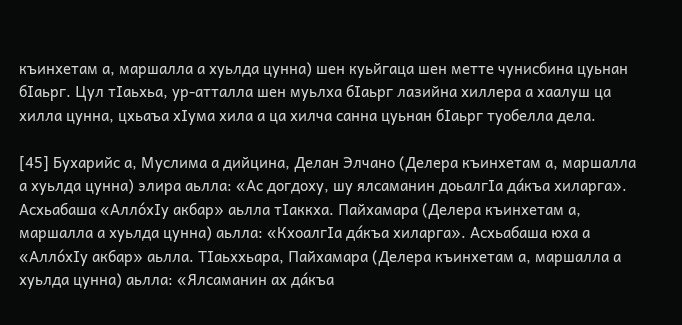къинхетам а, маршалла а хуьлда цунна) шен куьйгаца шен метте чунисбина цуьнан бIаьрг. Цул тIаьхьа, ур-атталла шен муьлха бIаьрг лазийна хиллера а хаалуш ца хилла цунна, цхьаъа хIума хила а ца хилча санна цуьнан бIаьрг туобелла дела.

[45] Бухарийс а, Муслима а дийцина, Делан Элчано (Делера къинхетам а, маршалла а хуьлда цунна) элира аьлла: «Ас догдоху, шу ялсаманин доьалгIа да́къа хиларга». Асхьабаша «Алло́хIу акбар» аьлла тIаккха. Пайхамара (Делера къинхетам а, маршалла а хуьлда цунна) аьлла: «КхоалгIа да́къа хиларга». Асхьабаша юха а «Алло́хIу акбар» аьлла. ТIаьххьара, Пайхамара (Делера къинхетам а, маршалла а хуьлда цунна) аьлла: «Ялсаманин ах да́къа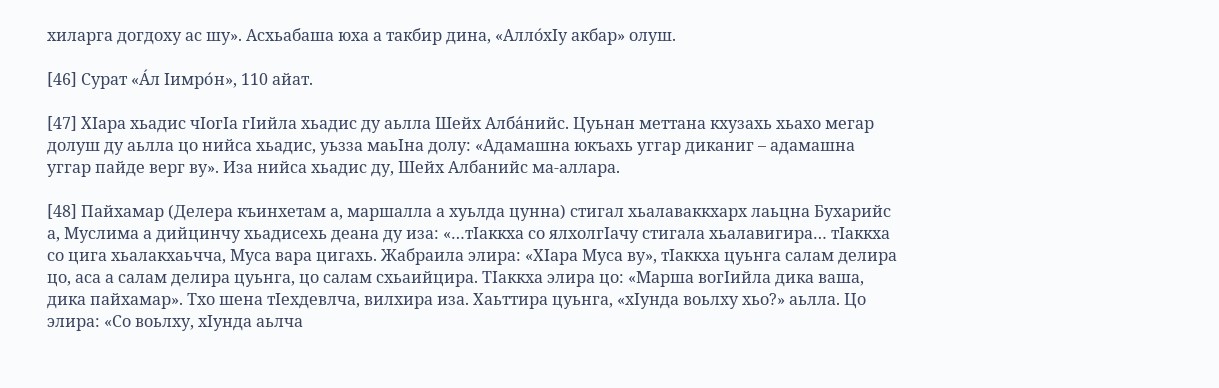хиларга догдоху ас шу». Асхьабаша юха а такбир дина, «Алло́хIу акбар» олуш.

[46] Сурат «А́л Iимро́н», 110 айат.

[47] ХIара хьадис чIогIа гIийла хьадис ду аьлла Шейх Алба́нийс. Цуьнан меттана кхузахь хьахо мегар долуш ду аьлла цо нийса хьадис, уьзза маьIна долу: «Адамашна юкъахь уггар диканиг – адамашна уггар пайде верг ву». Иза нийса хьадис ду, Шейх Албанийс ма-аллара.

[48] Пайхамар (Делера къинхетам а, маршалла а хуьлда цунна) стигал хьалаваккхарх лаьцна Бухарийс а, Муслима а дийцинчу хьадисехь деана ду иза: «…тIаккха со ялхолгIачу стигала хьалавигира… тIаккха со цига хьалакхаьчча, Муса вара цигахь. Жабраила элира: «ХIара Муса ву», тIаккха цуьнга салам делира цо, аса а салам делира цуьнга, цо салам схьаийцира. ТIаккха элира цо: «Марша вогIийла дика ваша, дика пайхамар». Тхо шена тIехдевлча, вилхира иза. Хаьттира цуьнга, «хIунда воьлху хьо?» аьлла. Цо элира: «Со воьлху, хIунда аьлча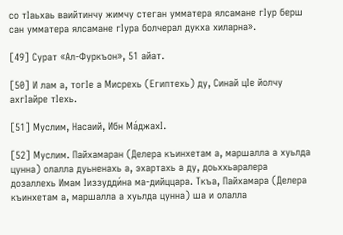со тIаьхаь ваийтинчу жимчу стеган умматера ялсамане гIур берш сан умматера ялсамане гIура болчерал дукха хиларна».

[49] Сурат «Ал-Фуркъон», 51 айат.

[50] И лам а, тогIе а Мисрехь (Египтехь) ду, Синай цIе йолчу ахгIайре тIехь.

[51] Муслим, Насаий, Ибн Ма́джахI.

[52] Муслим. Пайхамаран (Делера къинхетам а, маршалла а хуьлда цунна) олалла дуьненахь а, эхартахь а ду, доьххьаралера дозаллехь Имам Iиззудди́на ма-дийццара. Ткъа, Пайхамара (Делера къинхетам а, маршалла а хуьлда цунна) ша и олалла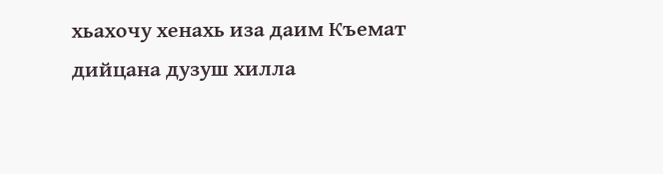хьахочу хенахь иза даим Къемат дийцана дузуш хилла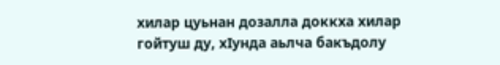хилар цуьнан дозалла доккха хилар гойтуш ду, хIунда аьлча бакъдолу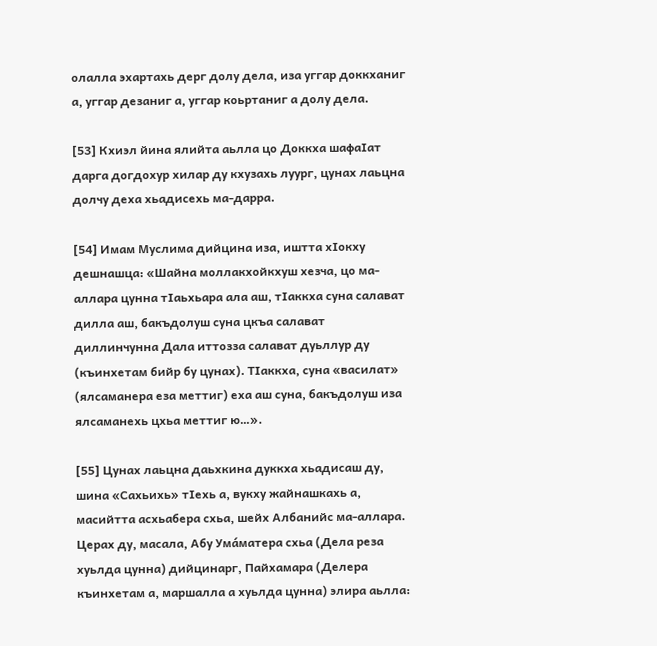олалла эхартахь дерг долу дела, иза уггар доккханиг а, уггар дезаниг а, уггар коьртаниг а долу дела.

[53] Кхиэл йина ялийта аьлла цо Доккха шафаIат дарга догдохур хилар ду кхузахь луург, цунах лаьцна долчу деха хьадисехь ма-дарра.

[54] Имам Муслима дийцина иза, иштта хIокху дешнашца: «Шайна моллакхойкхуш хезча, цо ма-аллара цунна тIаьхьара ала аш, тIаккха суна салават дилла аш, бакъдолуш суна цкъа салават диллинчунна Дала иттозза салават дуьллур ду (къинхетам бийр бу цунах). ТIаккха, суна «василат» (ялсаманера еза меттиг) еха аш суна, бакъдолуш иза ялсаманехь цхьа меттиг ю…».

[55] Цунах лаьцна даьхкина дуккха хьадисаш ду, шина «Сахьихь» тIехь а, вукху жайнашкахь а, масийтта асхьабера схьа, шейх Албанийс ма-аллара. Церах ду, масала, Абу Ума́матера схьа (Дела реза хуьлда цунна) дийцинарг, Пайхамара (Делера къинхетам а, маршалла а хуьлда цунна) элира аьлла: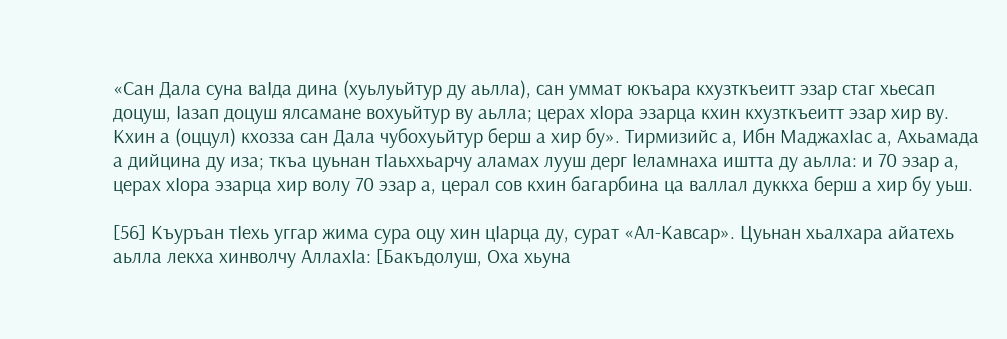«Сан Дала суна ваIда дина (хуьлуьйтур ду аьлла), сан уммат юкъара кхузткъеитт эзар стаг хьесап доцуш, Iазап доцуш ялсамане вохуьйтур ву аьлла; церах хIора эзарца кхин кхузткъеитт эзар хир ву. Кхин а (оццул) кхозза сан Дала чубохуьйтур берш а хир бу». Тирмизийс а, Ибн МаджахIас а, Ахьамада а дийцина ду иза; ткъа цуьнан тIаьххьарчу аламах лууш дерг Iеламнаха иштта ду аьлла: и 70 эзар а, церах хIора эзарца хир волу 70 эзар а, церал сов кхин багарбина ца валлал дуккха берш а хир бу уьш.

[56] Къуръан тIехь уггар жима сура оцу хин цIарца ду, сурат «Ал-Кавсар». Цуьнан хьалхара айатехь аьлла лекха хинволчу АллахIа: [Бакъдолуш, Оха хьуна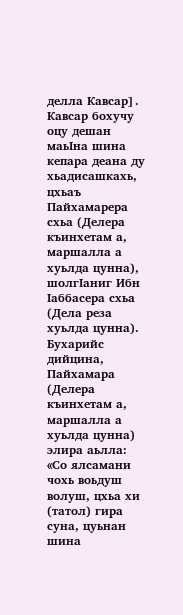делла Кавсар]. Кавсар бохучу оцу дешан маьIна шина кепара деана ду хьадисашкахь, цхьаъ Пайхамарера схьа (Делера къинхетам а, маршалла а хуьлда цунна), шолгIаниг Ибн Iаббасера схьа (Дела реза хуьлда цунна).
Бухарийс дийцина, Пайхамара (Делера къинхетам а, маршалла а хуьлда цунна) элира аьлла: «Со ялсамани чохь воьдуш волуш, цхьа хи (татол) гира суна, цуьнан шина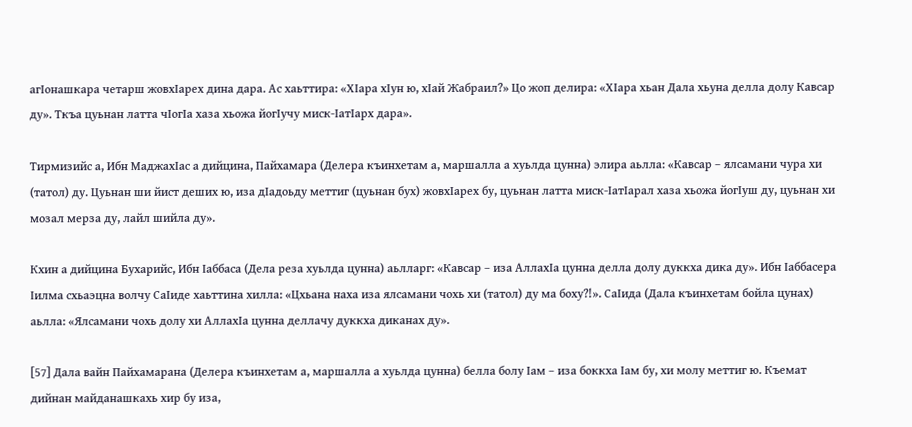агIонашкара четарш жовхIарех дина дара. Ас хаьттира: «ХIара хIун ю, хIай Жабраил?» Цо жоп делира: «ХIара хьан Дала хьуна делла долу Кавсар ду». Ткъа цуьнан латта чIогIа хаза хьожа йогIучу миск-IатIарх дара».

Тирмизийс а, Ибн МаджахIас а дийцина, Пайхамара (Делера къинхетам а, маршалла а хуьлда цунна) элира аьлла: «Кавсар – ялсамани чура хи (татол) ду. Цуьнан ши йист деших ю, иза дIадоьду меттиг (цуьнан бух) жовхIарех бу, цуьнан латта миск-IатIарал хаза хьожа йогIуш ду, цуьнан хи мозал мерза ду, лайл шийла ду».

Кхин а дийцина Бухарийс, Ибн Iаббаса (Дела реза хуьлда цунна) аьлларг: «Кавсар – иза АллахIа цунна делла долу дуккха дика ду». Ибн Iаббасера Iилма схьаэцна волчу СаIиде хаьттина хилла: «Цхьана наха иза ялсамани чохь хи (татол) ду ма боху?!». СаIида (Дала къинхетам бойла цунах) аьлла: «Ялсамани чохь долу хи АллахIа цунна деллачу дуккха диканах ду».

[57] Дала вайн Пайхамарана (Делера къинхетам а, маршалла а хуьлда цунна) белла болу Iам – иза боккха Iам бу, хи молу меттиг ю. Къемат дийнан майданашкахь хир бу иза,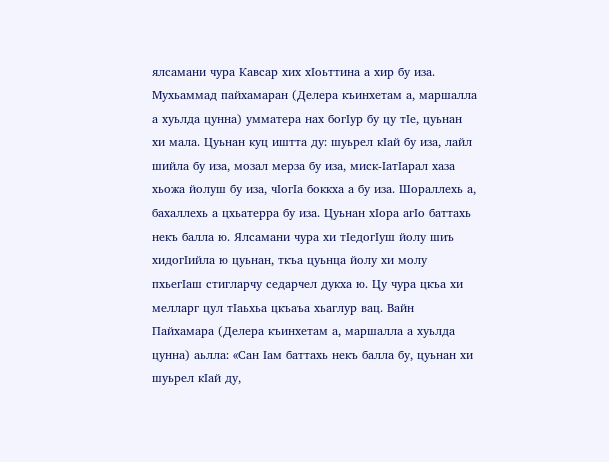ялсамани чура Кавсар хих хIоьттина а хир бу иза. Мухьаммад пайхамаран (Делера къинхетам а, маршалла а хуьлда цунна) умматера нах богIур бу цу тIе, цуьнан хи мала. Цуьнан куц иштта ду: шуьрел кIай бу иза, лайл шийла бу иза, мозал мерза бу иза, миск-IатIарал хаза хьожа йолуш бу иза, чIогIа боккха а бу иза. Шораллехь а, бахаллехь а цхьатерра бу иза. Цуьнан хIора агIо баттахь некъ балла ю. Ялсамани чура хи тIедогIуш йолу шиъ хидогIийла ю цуьнан, ткъа цуьнца йолу хи молу пхьегIаш стигларчу седарчел дукха ю. Цу чура цкъа хи мелларг цул тIаьхьа цкъаъа хьаглур вац. Вайн Пайхамара (Делера къинхетам а, маршалла а хуьлда цунна) аьлла: «Сан Iам баттахь некъ балла бу, цуьнан хи шуьрел кIай ду,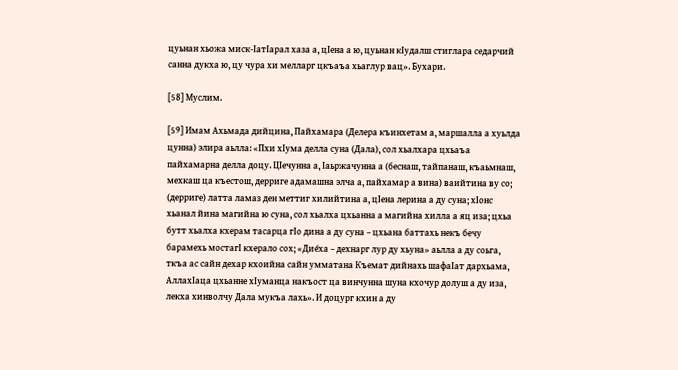цуьнан хьожа миск-IатIарал хаза а, цIена а ю, цуьнан кIудалш стиглара седарчий санна дукха ю, цу чура хи мелларг цкъаъа хьаглур вац». Бухари.

[58] Муслим.

[59] Имам Ахьмада дийцина, Пайхамара (Делера къинхетам а, маршалла а хуьлда цунна) элира аьлла: «Пхи хIума делла суна (Дала), сол хьалхара цхьаъа пайхамарна делла доцу. ЦIечунна а, Iаьржачунна а (беснаш, тайпанаш, къаьмнаш, мехкаш ца къестош, дерриге адамашна элча а, пайхамар а вина) ваийтина ву со; (дерриге) латта ламаз ден меттиг хилийтина а, цIена лерина а ду суна; хIонс хьанал йина магийна ю суна, сол хьалха цхьанна а магийна хилла а яц иза; цхьа бутт хьалха кхерам тасарца гIо дина а ду суна – цхьана баттахь некъ бечу барамехь мостагI кхерало сох; «Дие́ха – дехнарг лур ду хьуна» аьлла а ду соьга, ткъа ас сайн дехар кхоийна сайн умматана Къемат дийнахь шафаIат дархьама, АллахIаца цхьанне хIуманца накъост ца винчунна шуна кхочур долуш а ду иза, лекха хинволчу Дала мукъа лахь». И доцург кхин а ду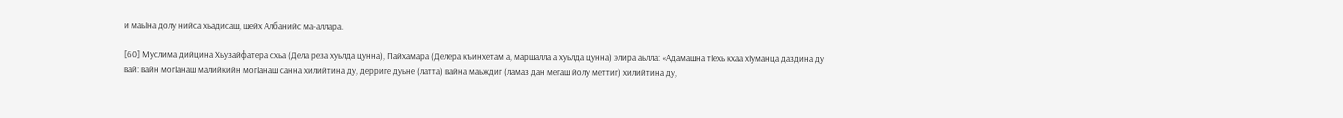и маьIна долу нийса хьадисаш, шейх Албанийс ма-аллара.

[60] Муслима дийцина Хьузайфатера схьа (Дела реза хуьлда цунна), Пайхамара (Делера къинхетам а, маршалла а хуьлда цунна) элира аьлла: «Адамашна тIехь кхаа хIуманца даздина ду вай: вайн могIанаш малийкийн могIанаш санна хилийтина ду, дерриге дуьне (латта) вайна маьждиг (ламаз дан мегаш йолу меттиг) хилийтина ду,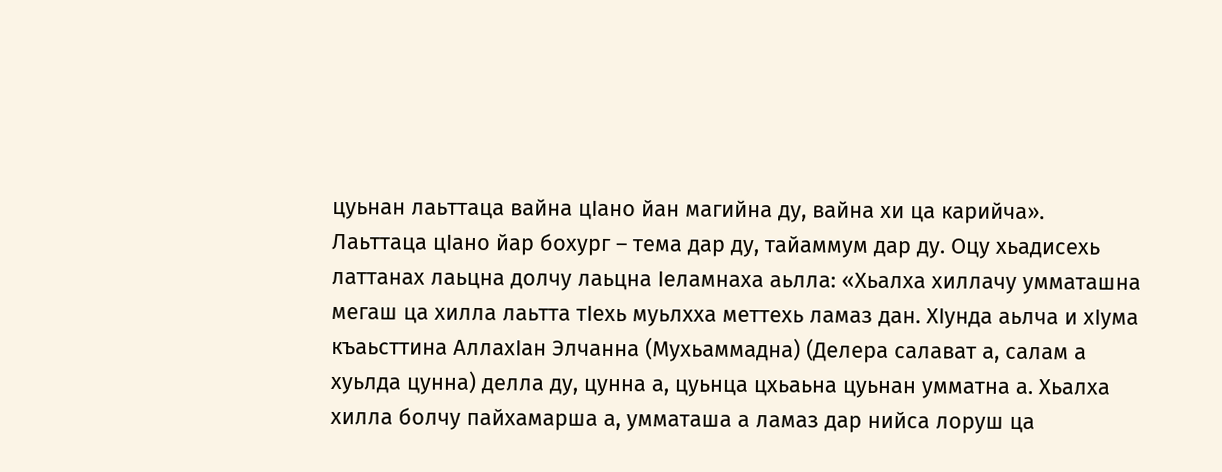цуьнан лаьттаца вайна цIано йан магийна ду, вайна хи ца карийча». Лаьттаца цIано йар бохург – тема дар ду, тайаммум дар ду. Оцу хьадисехь латтанах лаьцна долчу лаьцна Iеламнаха аьлла: «Хьалха хиллачу умматашна мегаш ца хилла лаьтта тIехь муьлхха меттехь ламаз дан. ХIунда аьлча и хIума къаьсттина АллахIан Элчанна (Мухьаммадна) (Делера салават а, салам а хуьлда цунна) делла ду, цунна а, цуьнца цхьаьна цуьнан умматна а. Хьалха хилла болчу пайхамарша а, умматаша а ламаз дар нийса лоруш ца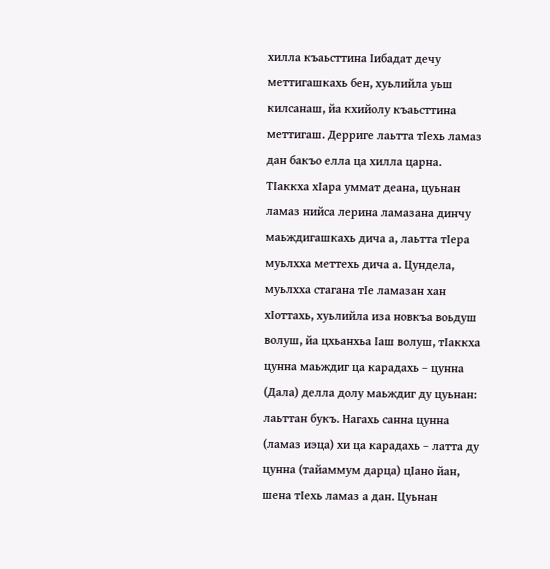хилла къаьсттина Iибадат дечу меттигашкахь бен, хуьлийла уьш килсанаш, йа кхийолу къаьсттина меттигаш. Дерриге лаьтта тIехь ламаз дан бакъо елла ца хилла царна. ТIаккха хIара уммат деана, цуьнан ламаз нийса лерина ламазана динчу маьждигашкахь дича а, лаьтта тIера муьлхха меттехь дича а. Цундела, муьлхха стагана тIе ламазан хан хIоттахь, хуьлийла иза новкъа воьдуш волуш, йа цхьанхьа Iаш волуш, тIаккха цунна маьждиг ца карадахь – цунна (Дала) делла долу маьждиг ду цуьнан: лаьттан букъ. Нагахь санна цунна (ламаз иэца) хи ца карадахь – латта ду цунна (тайаммум дарца) цIано йан, шена тIехь ламаз а дан. Цуьнан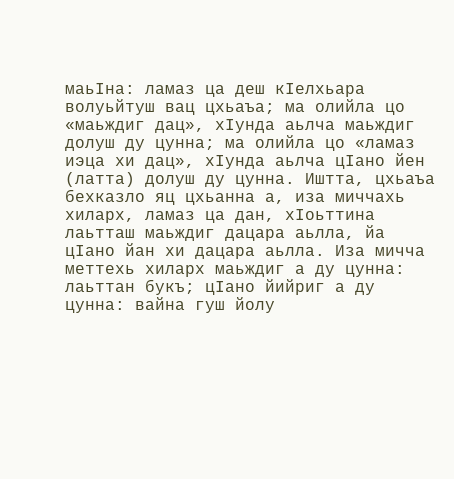маьIна: ламаз ца деш кIелхьара волуьйтуш вац цхьаъа; ма олийла цо «маьждиг дац», хIунда аьлча маьждиг долуш ду цунна; ма олийла цо «ламаз иэца хи дац», хIунда аьлча цIано йен (латта) долуш ду цунна. Иштта, цхьаъа бехказло яц цхьанна а, иза миччахь хиларх, ламаз ца дан, хIоьттина лаьтташ маьждиг дацара аьлла, йа цIано йан хи дацара аьлла. Иза мичча меттехь хиларх маьждиг а ду цунна: лаьттан букъ; цIано йийриг а ду цунна: вайна гуш йолу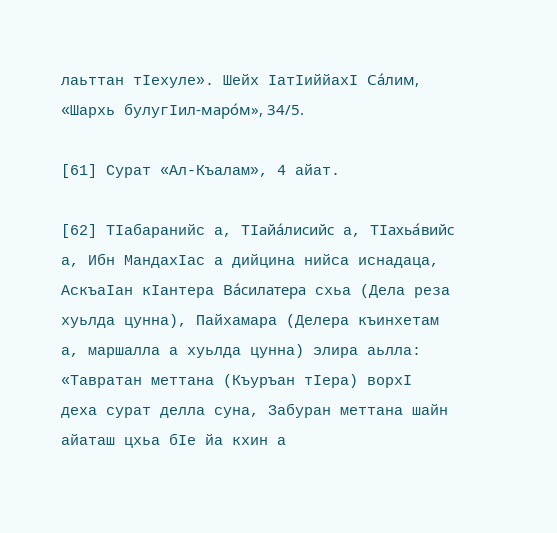лаьттан тIехуле». Шейх IатIиййахI Са́лим, «Шархь булугIил-маро́м», 34/5.

[61] Сурат «Ал-Къалам», 4 айат.

[62] ТIабаранийс а, ТIайа́лисийс а, ТIахьа́вийс а, Ибн МандахIас а дийцина нийса иснадаца, АскъаIан кIантера Ва́силатера схьа (Дела реза хуьлда цунна), Пайхамара (Делера къинхетам а, маршалла а хуьлда цунна) элира аьлла: «Тавратан меттана (Къуръан тIера) ворхI деха сурат делла суна, Забуран меттана шайн айаташ цхьа бIе йа кхин а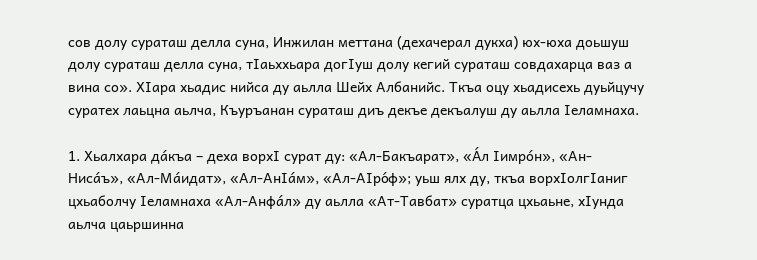сов долу сураташ делла суна, Инжилан меттана (дехачерал дукха) юх-юха доьшуш долу сураташ делла суна, тIаьххьара догIуш долу кегий сураташ совдахарца ваз а вина со». ХIара хьадис нийса ду аьлла Шейх Албанийс. Ткъа оцу хьадисехь дуьйцучу суратех лаьцна аьлча, Къуръанан сураташ диъ декъе декъалуш ду аьлла Iеламнаха.

1. Хьалхара да́къа – деха ворхI сурат ду: «Ал-Бакъарат», «А́л Iимро́н», «Ан-Ниса́ъ», «Ал-Ма́идат», «Ал-АнIа́м», «Ал-АIро́ф»; уьш ялх ду, ткъа ворхIолгIаниг цхьаболчу Iеламнаха «Ал-Анфа́л» ду аьлла «Ат-Тавбат» суратца цхьаьне, хIунда аьлча цаьршинна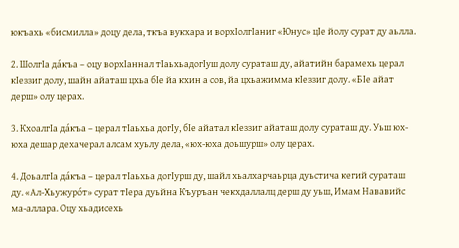юкъахь «бисмилла» доцу дела, ткъа вукхара и ворхIолгIаниг «Юнус» цIе йолу сурат ду аьлла.

2. ШолгIа да́къа – оцу ворхIаннал тIаьхьадогIуш долу сураташ ду, айатийн барамехь церал кIеззиг долу, шайн айаташ цхьа бIе йа кхин а сов, йа цхьажимма кIеззиг долу. «БIе айат дерш» олу церах.

3. КхоалгIа да́къа – церал тIаьхьа догIу, бIе айатал кIеззиг айаташ долу сураташ ду. Уьш юх-юха дешар дехачерал алсам хуьлу дела, «юх-юха доьшурш» олу церах.

4. ДоьалгIа да́къа – церал тIаьхьа догIурш ду, шайл хьалхарчаьрца дуьстича кегий сураташ ду. «Ал-Хьужуро́т» сурат тIера дуьйна Къуръан чекхдаллалц дерш ду уьш, Имам Нававийс ма-аллара. Оцу хьадисехь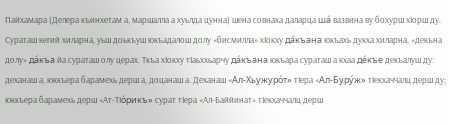Пайхамара (Делера къинхетам а, маршалла а хуьлда цунна) шена совнаха даларца ша́ вазвина ву бохурш хIорш ду. Сураташ кегий хиларна, уьш доькъуш юкъадалош долу «бисмилла» хIокху да́къана юкъахь дукха хиларна, «декъна долу» да́къа йа сураташ олу церах. Ткъа хIокху тIаьххьарчу да́къана юкъара сураташ а кхаа де́къе декъалуш ду: деханаш а, юккъера барамехь дерш а, доцанаш а. Деханаш «Ал-Хьужуро́т» тIера «Ал-Буру́ж» тIекхаччалц дерш ду; юккъера барамехь дерш «Ат-ТIо́рикъ» сурат тIера «Ал-Баййинат» тIекхаччалц дерш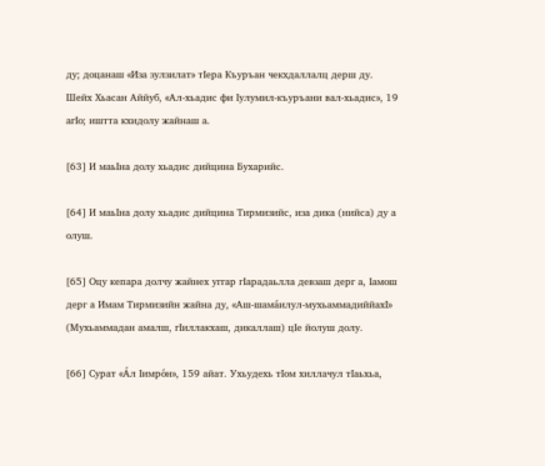ду; доцанаш «Иза зулзилат» тIера Къуръан чекхдаллалц дерш ду.
Шейх Хьасан Аййуб, «Ал-хьадис фи Iулумил-къуръани вал-хьадис», 19 агIо; иштта кхидолу жайнаш а.

[63] И маьIна долу хьадис дийцина Бухарийс.

[64] И маьIна долу хьадис дийцина Тирмизийс, иза дика (нийса) ду а олуш.

[65] Оцу кепара долчу жайнех уггар гIарадаьлла девзаш дерг а, Iамош дерг а Имам Тирмизийн жайна ду, «Аш-шама́илул-мухьаммадиййахI» (Мухьаммадан амалш, гIиллакхаш, дикаллаш) цIе йолуш долу.

[66] Сурат «А́л Iимро́н», 159 айат. Ухьудехь тIом хиллачул тIаьхьа,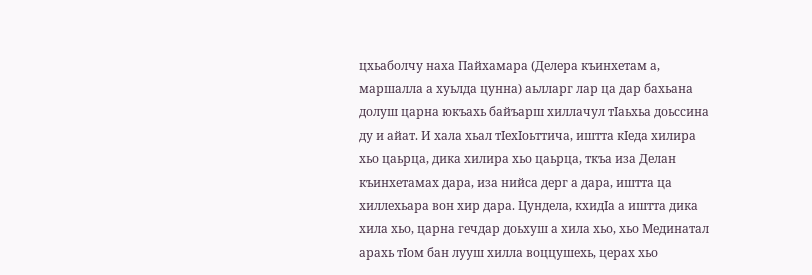цхьаболчу наха Пайхамара (Делера къинхетам а, маршалла а хуьлда цунна) аьлларг лар ца дар бахьана долуш царна юкъахь байъарш хиллачул тIаьхьа доьссина ду и айат. И хала хьал тIехIоьттича, иштта кIеда хилира хьо цаьрца, дика хилира хьо цаьрца, ткъа иза Делан къинхетамах дара, иза нийса дерг а дара, иштта ца хиллехьара вон хир дара. Цундела, кхидIа а иштта дика хила хьо, царна гечдар доьхуш а хила хьо, хьо Мединатал арахь тIом бан лууш хилла воццушехь, церах хьо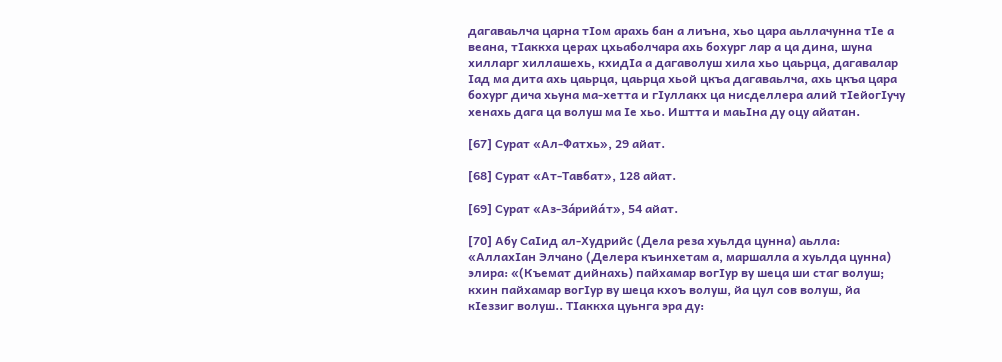дагаваьлча царна тIом арахь бан а лиъна, хьо цара аьллачунна тIе а веана, тIаккха церах цхьаболчара ахь бохург лар а ца дина, шуна хилларг хиллашехь, кхидIа а дагаволуш хила хьо цаьрца, дагавалар Iад ма дита ахь цаьрца, цаьрца хьой цкъа дагаваьлча, ахь цкъа цара бохург дича хьуна ма-хетта и гIуллакх ца нисделлера алий тIейогIучу хенахь дага ца волуш ма Iе хьо. Иштта и маьIна ду оцу айатан.

[67] Сурат «Ал-Фатхь», 29 айат.

[68] Сурат «Ат-Тавбат», 128 айат.

[69] Сурат «Аз-За́рийа́т», 54 айат.

[70] Абу СаIид ал-Худрийс (Дела реза хуьлда цунна) аьлла: «АллахIан Элчано (Делера къинхетам а, маршалла а хуьлда цунна) элира: «(Къемат дийнахь) пайхамар вогIур ву шеца ши стаг волуш; кхин пайхамар вогIур ву шеца кхоъ волуш, йа цул сов волуш, йа кIеззиг волуш.. ТIаккха цуьнга эра ду: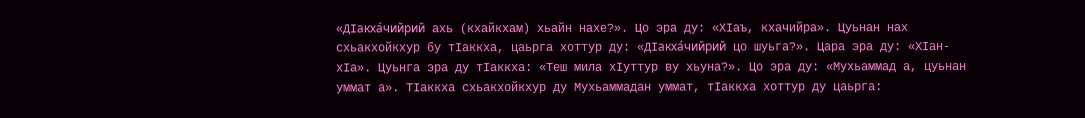«ДIакха́чийрий ахь (кхайкхам) хьайн нахе?». Цо эра ду: «ХIаъ, кхачийра». Цуьнан нах схьакхойкхур бу тIаккха, цаьрга хоттур ду: «ДIакха́чийрий цо шуьга?». Цара эра ду: «ХIан-хIа». Цуьнга эра ду тIаккха: «Теш мила хIуттур ву хьуна?». Цо эра ду: «Мухьаммад а, цуьнан уммат а». ТIаккха схьакхойкхур ду Мухьаммадан уммат, тIаккха хоттур ду цаьрга: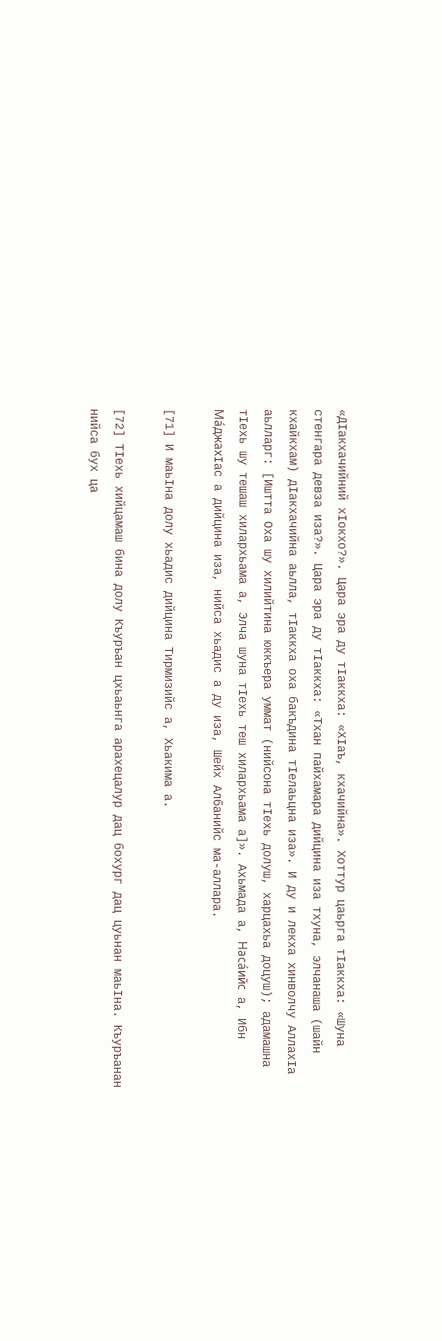«ДIакхачийний хIокхо?». Цара эра ду тIаккха: «ХIаъ, кхачийна». Хоттур цаьрга тIаккха: «Шуна стенгара девза иза?». Цара эра ду тIаккха: «Тхан пайхамара дийцина иза тхуна, элчанаша (шайн кхайкхам) дIакхачийна аьлла, тIаккха оха бакъдина тIелаьцна иза». И ду и лекха хинволчу АллахIа аьлларг: [Иштта Оха шу хилийтина юккъера уммат (нийсона тIехь долуш, харцахьа доцуш); адамашна тIехь шу тешаш хилархьама а, Элча шуна тIехь теш хилархьама а]». Ахьмада а, Наса́ийс а, Ибн Ма́джахIас а дийцина иза, нийса хьадис а ду иза, Шейх Албанийс ма-аллара.

[71] И маьIна долу хьадис дийцина Тирмизийс а, Хьакима а.

[72] ТIехь хийцамаш бина долу Къуръан цхьаьнга арахецалур дац бохург дац цуьнан маьIна. Къуръанан нийса бух ца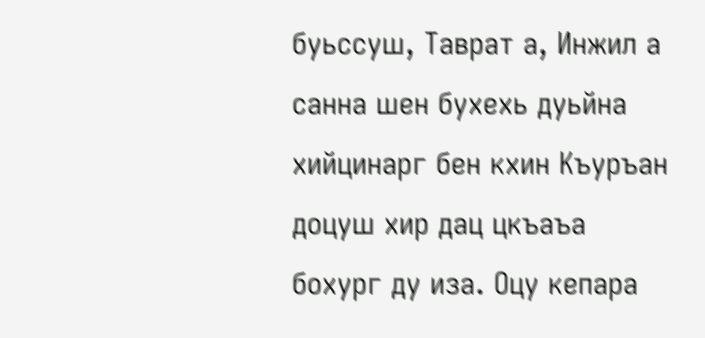буьссуш, Таврат а, Инжил а санна шен бухехь дуьйна хийцинарг бен кхин Къуръан доцуш хир дац цкъаъа бохург ду иза. Оцу кепара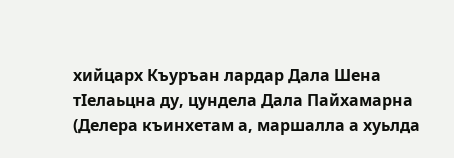хийцарх Къуръан лардар Дала Шена тIелаьцна ду, цундела Дала Пайхамарна (Делера къинхетам а, маршалла а хуьлда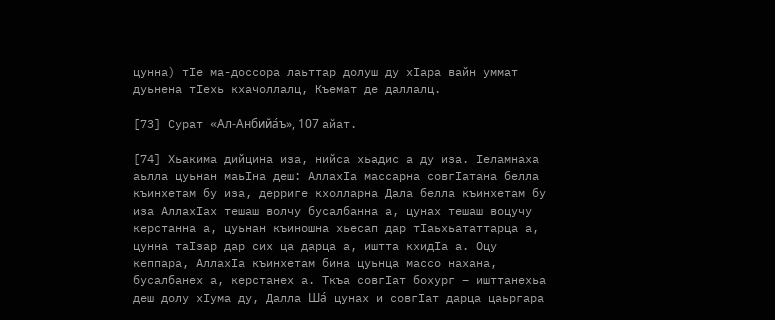цунна) тIе ма-доссора лаьттар долуш ду хIара вайн уммат дуьнена тIехь кхачоллалц, Къемат де даллалц.

[73] Сурат «Ал-Анбийа́ъ», 107 айат.

[74] Хьакима дийцина иза, нийса хьадис а ду иза. Iеламнаха аьлла цуьнан маьIна деш: АллахIа массарна совгIатана белла къинхетам бу иза, дерриге кхолларна Дала белла къинхетам бу иза АллахIах тешаш волчу бусалбанна а, цунах тешаш воцучу керстанна а, цуьнан къиношна хьесап дар тIаьхьататтарца а, цунна таIзар дар сих ца дарца а, иштта кхидIа а. Оцу кеппара, АллахIа къинхетам бина цуьнца массо нахана, бусалбанех а, керстанех а. Ткъа совгIат бохург – ишттанехьа деш долу хIума ду, Далла Ша́ цунах и совгIат дарца цаьргара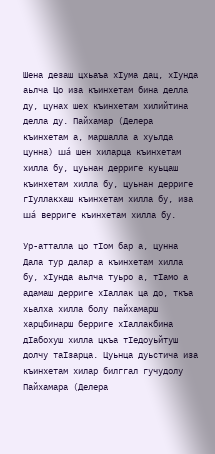Шена дезаш цхьаъа хIума дац, хIунда аьлча Цо иза къинхетам бина делла ду, цунах шех къинхетам хилийтина делла ду. Пайхамар (Делера къинхетам а, маршалла а хуьлда цунна) ша́ шен хиларца къинхетам хилла бу, цуьнан дерриге куьцаш къинхетам хилла бу, цуьнан дерриге гIуллакхаш къинхетам хилла бу, иза ша́ верриге къинхетам хилла бу.

Ур-атталла цо тIом бар а, цунна Дала тур далар а къинхетам хилла бу, хIунда аьлча туьро а, тIамо а адамаш дерриге хIаллак ца до, ткъа хьалха хилла болу пайхамарш харцбинарш берриге хIаллакбина дIабохуш хилла цкъа тIедоуьйтуш долчу таIзарца. Цуьнца дуьстича иза къинхетам хилар билггал гучудолу Пайхамара (Делера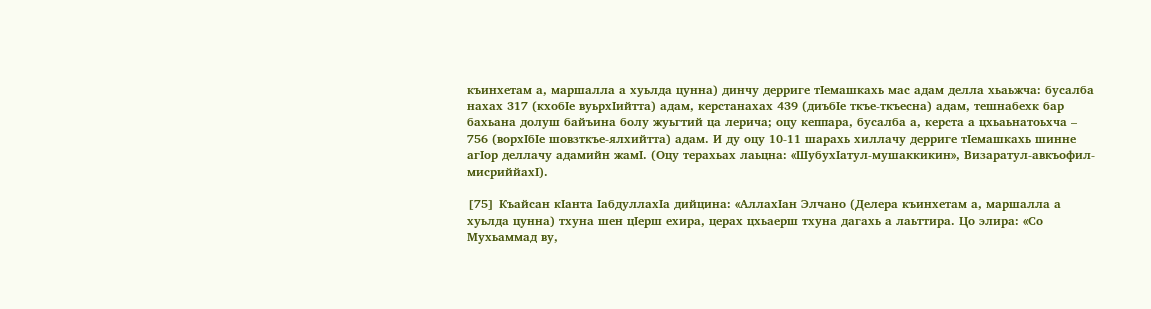къинхетам а, маршалла а хуьлда цунна) динчу дерриге тIемашкахь мас адам делла хьаьжча: бусалба нахах 317 (кхобIе вуьрхIийтта) адам, керстанахах 439 (диъбIе ткъе-ткъесна) адам, тешнабехк бар бахьана долуш байъина болу жуьгтий ца лерича; оцу кеппара, бусалба а, керста а цхьаьнатоьхча – 756 (ворхIбIе шовзткъе-ялхийтта) адам. И ду оцу 10-11 шарахь хиллачу дерриге тIемашкахь шинне агIор деллачу адамийн жамI. (Оцу терахьах лаьцна: «ШубухIатул-мушаккикин», Визаратул-авкъофил-мисриййахI).

[75] Къайсан кIанта IабдуллахIа дийцина: «АллахIан Элчано (Делера къинхетам а, маршалла а хуьлда цунна) тхуна шен цIерш ехира, церах цхьаерш тхуна дагахь а лаьттира. Цо элира: «Со Мухьаммад ву,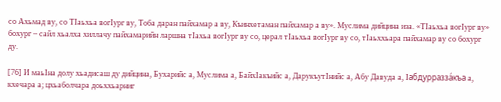со Ахьмад ву, со ТIаьхьа вогIург ву, Тоба даран пайхамар а ву, Къинхетаман пайхамар а ву». Муслима дийцина иза. «ТIаьхьа вогIург ву» бохург – сайл хьалха хиллачу пайхамарийн ларшна тIахьа вогIург ву со, церал тIаьхьа вогIург ву со, тIаьххьара пайхамар ву со бохург ду.

[76] И маьIна долу хьадисаш ду дийцина, Бухарийс а, Муслима а, БайхIакъийс а, ДарукъутIнийс а, Абу Давуда а, Iабдурразза́къа а, кхечара а; цхьаболчара доьххьарниг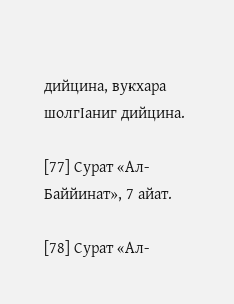дийцина, вукхара шолгIаниг дийцина.

[77] Сурат «Ал-Баййинат», 7 айат.

[78] Сурат «Ал-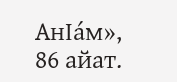АнIа́м», 86 айат.